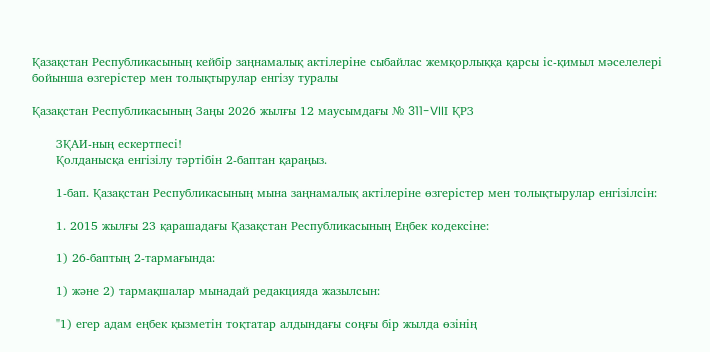Қазақстан Республикасының кейбір заңнамалық актілеріне сыбайлас жемқорлыққа қарсы іс-қимыл мәселелері бойынша өзгерістер мен толықтырулар енгізу туралы

Қазақстан Республикасының Заңы 2026 жылғы 12 маусымдағы № 311-VIIІ ҚРЗ

      ЗҚАИ-ның ескертпесі!
      Қолданысқа енгізілу тәртібін 2-баптан қараңыз.

      1-бап. Қазақстан Республикасының мына заңнамалық актілеріне өзгерістер мен толықтырулар енгізілсін:

      1. 2015 жылғы 23 қарашадағы Қазақстан Республикасының Еңбек кодексіне:

      1) 26-баптың 2-тармағында:

      1) және 2) тармақшалар мынадай редакцияда жазылсын:

      "1) егер адам еңбек қызметін тоқтатар алдындағы соңғы бір жылда өзінің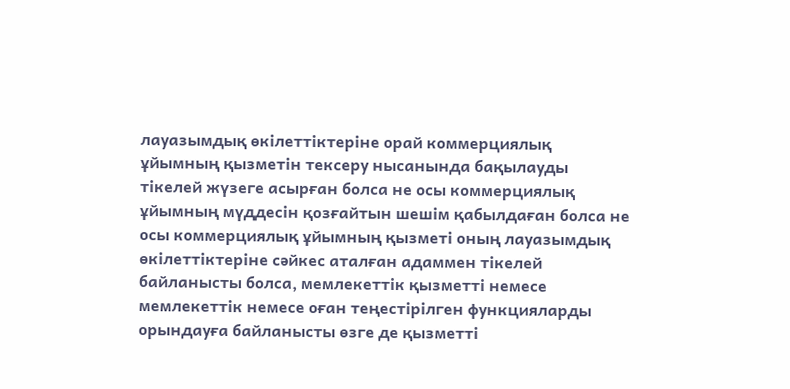лауазымдық өкілеттіктеріне орай коммерциялық ұйымның қызметін тексеру нысанында бақылауды тікелей жүзеге асырған болса не осы коммерциялық ұйымның мүддесін қозғайтын шешім қабылдаған болса не осы коммерциялық ұйымның қызметі оның лауазымдық өкілеттіктеріне сәйкес аталған адаммен тікелей байланысты болса, мемлекеттік қызметті немесе мемлекеттік немесе оған теңестірілген функцияларды орындауға байланысты өзге де қызметті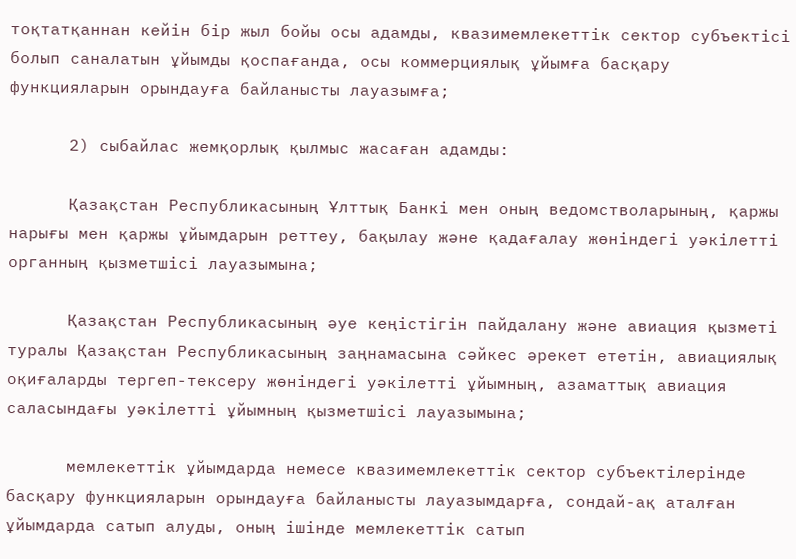тоқтатқаннан кейін бір жыл бойы осы адамды, квазимемлекеттік сектор субъектісі болып саналатын ұйымды қоспағанда, осы коммерциялық ұйымға басқару функцияларын орындауға байланысты лауазымға;

      2) сыбайлас жемқорлық қылмыс жасаған адамды:

      Қазақстан Республикасының Ұлттық Банкі мен оның ведомстволарының, қаржы нарығы мен қаржы ұйымдарын реттеу, бақылау және қадағалау жөніндегі уәкілетті органның қызметшісі лауазымына;

      Қазақстан Республикасының әуе кеңістігін пайдалану және авиация қызметі туралы Қазақстан Республикасының заңнамасына сәйкес әрекет ететін, авиациялық оқиғаларды тергеп-тексеру жөніндегі уәкілетті ұйымның, азаматтық авиация саласындағы уәкілетті ұйымның қызметшісі лауазымына;

      мемлекеттік ұйымдарда немесе квазимемлекеттік сектор субъектілерінде басқару функцияларын орындауға байланысты лауазымдарға, сондай-ақ аталған ұйымдарда сатып алуды, оның ішінде мемлекеттік сатып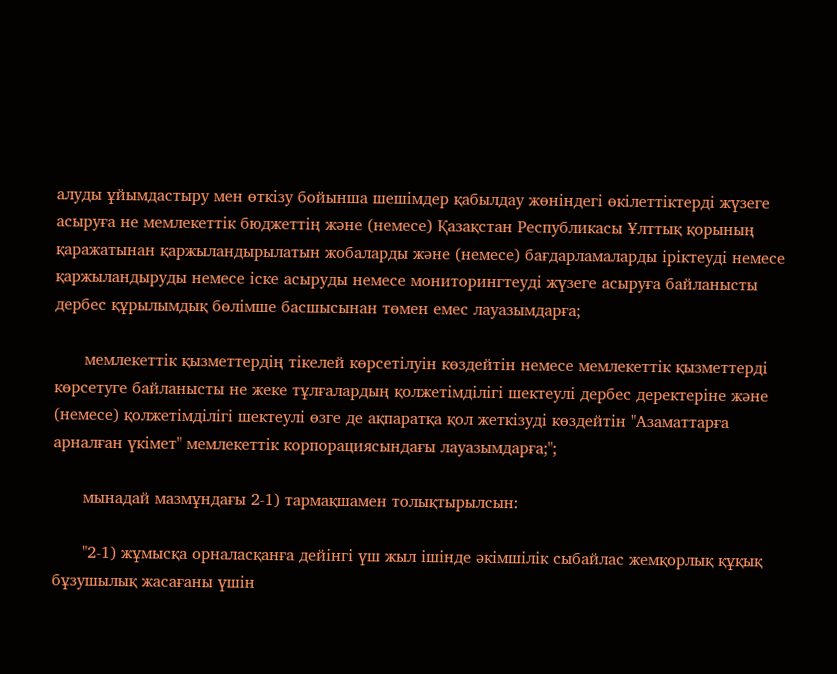алуды ұйымдастыру мен өткізу бойынша шешімдер қабылдау жөніндегі өкілеттіктерді жүзеге асыруға не мемлекеттік бюджеттің және (немесе) Қазақстан Республикасы Ұлттық қорының қаражатынан қаржыландырылатын жобаларды және (немесе) бағдарламаларды іріктеуді немесе қаржыландыруды немесе іске асыруды немесе мониторингтеуді жүзеге асыруға байланысты дербес құрылымдық бөлімше басшысынан төмен емес лауазымдарға;

      мемлекеттік қызметтердің тікелей көрсетілуін көздейтін немесе мемлекеттік қызметтерді көрсетуге байланысты не жеке тұлғалардың қолжетімділігі шектеулі дербес деректеріне және (немесе) қолжетімділігі шектеулі өзге де ақпаратқа қол жеткізуді көздейтін "Азаматтарға арналған үкімет" мемлекеттік корпорациясындағы лауазымдарға;";

      мынадай мазмұндағы 2-1) тармақшамен толықтырылсын:

      "2-1) жұмысқа орналасқанға дейінгі үш жыл ішінде әкімшілік сыбайлас жемқорлық құқық бұзушылық жасағаны үшін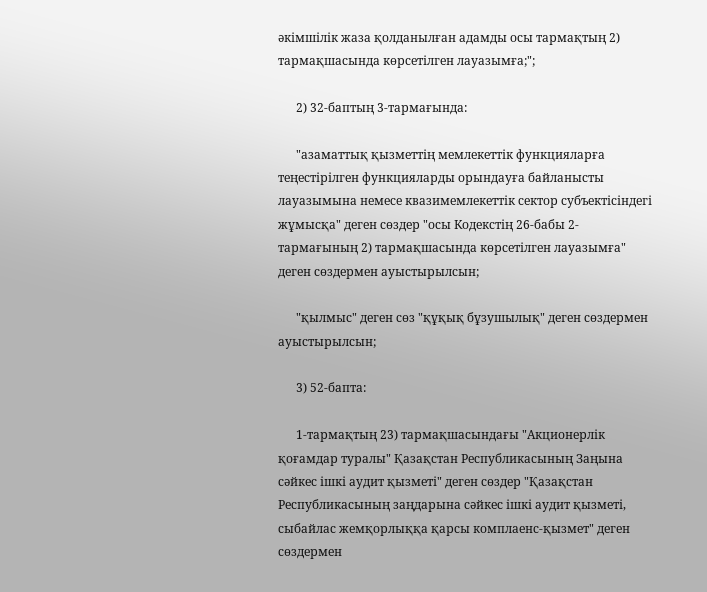әкімшілік жаза қолданылған адамды осы тармақтың 2) тармақшасында көрсетілген лауазымға;";

      2) 32-баптың 3-тармағында:

      "азаматтық қызметтің мемлекеттік функцияларға теңестірілген функцияларды орындауға байланысты лауазымына немесе квазимемлекеттік сектор субъектісіндегі жұмысқа" деген сөздер "осы Кодекстің 26-бабы 2-тармағының 2) тармақшасында көрсетілген лауазымға" деген сөздермен ауыстырылсын;

      "қылмыс" деген сөз "құқық бұзушылық" деген сөздермен ауыстырылсын;

      3) 52-бапта:

      1-тармақтың 23) тармақшасындағы "Акционерлік қоғамдар туралы" Қазақстан Республикасының Заңына сәйкес ішкі аудит қызметі" деген сөздер "Қазақстан Республикасының заңдарына сәйкес ішкі аудит қызметі, сыбайлас жемқорлыққа қарсы комплаенс-қызмет" деген сөздермен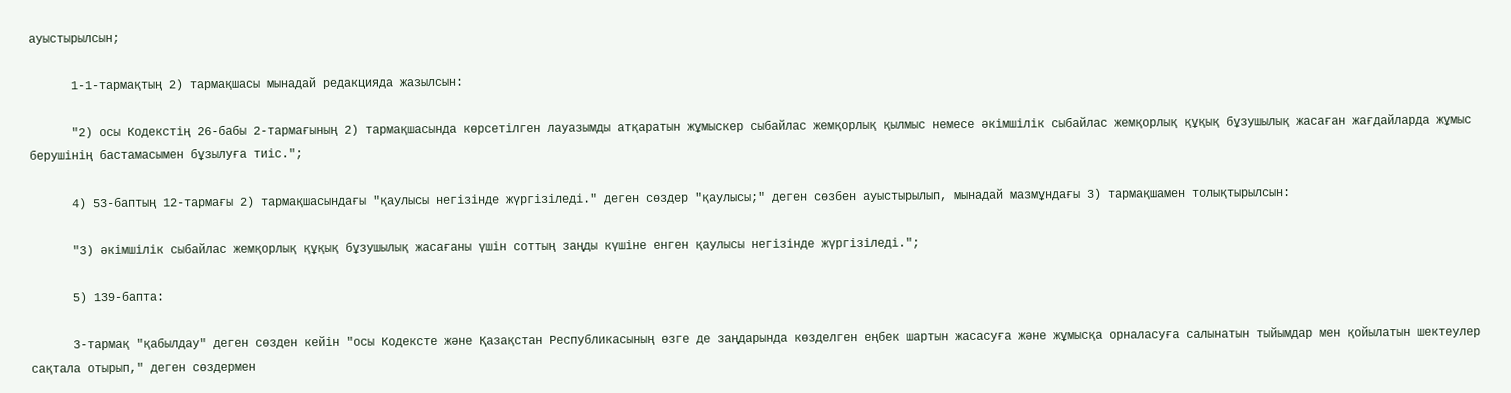ауыстырылсын;

      1-1-тармақтың 2) тармақшасы мынадай редакцияда жазылсын:

      "2) осы Кодекстің 26-бабы 2-тармағының 2) тармақшасында көрсетілген лауазымды атқаратын жұмыскер сыбайлас жемқорлық қылмыс немесе әкімшілік сыбайлас жемқорлық құқық бұзушылық жасаған жағдайларда жұмыс берушінің бастамасымен бұзылуға тиіс.";

      4) 53-баптың 12-тармағы 2) тармақшасындағы "қаулысы негізінде жүргізіледі." деген сөздер "қаулысы;" деген сөзбен ауыстырылып, мынадай мазмұндағы 3) тармақшамен толықтырылсын:

      "3) әкімшілік сыбайлас жемқорлық құқық бұзушылық жасағаны үшін соттың заңды күшіне енген қаулысы негізінде жүргізіледі.";

      5) 139-бапта:

      3-тармақ "қабылдау" деген сөзден кейін "осы Кодексте және Қазақстан Республикасының өзге де заңдарында көзделген еңбек шартын жасасуға және жұмысқа орналасуға салынатын тыйымдар мен қойылатын шектеулер сақтала отырып," деген сөздермен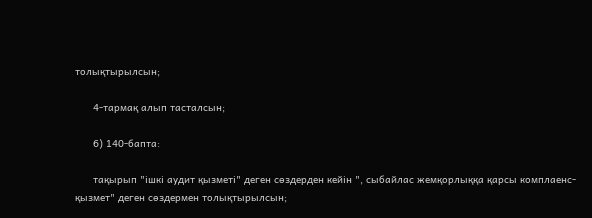толықтырылсын;

      4-тармақ алып тасталсын;

      6) 140-бапта:

      тақырып "ішкі аудит қызметі" деген сөздерден кейін ", сыбайлас жемқорлыққа қарсы комплаенс-қызмет" деген сөздермен толықтырылсын;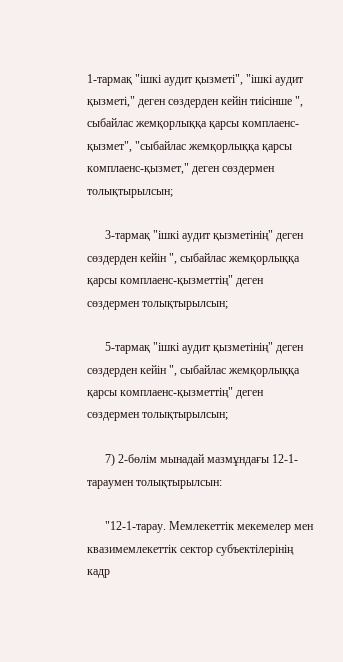1-тармақ "ішкі аудит қызметі", "ішкі аудит қызметі," деген сөздерден кейін тиісінше ", сыбайлас жемқорлыққа қарсы комплаенс-қызмет", "сыбайлас жемқорлыққа қарсы комплаенс-қызмет," деген сөздермен толықтырылсын;

      3-тармақ "ішкі аудит қызметінің" деген сөздерден кейін ", сыбайлас жемқорлыққа қарсы комплаенс-қызметтің" деген сөздермен толықтырылсын;

      5-тармақ "ішкі аудит қызметінің" деген сөздерден кейін ", сыбайлас жемқорлыққа қарсы комплаенс-қызметтің" деген сөздермен толықтырылсын;

      7) 2-бөлім мынадай мазмұндағы 12-1-тараумен толықтырылсын:

      "12-1-тарау. Мемлекеттік мекемелер мен квазимемлекеттік сектор субъектілерінің кадр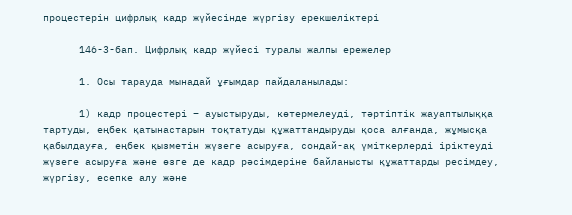процестерін цифрлық кадр жүйесінде жүргізу ерекшеліктері

      146-3-бап. Цифрлық кадр жүйесі туралы жалпы ережелер

      1. Осы тарауда мынадай ұғымдар пайдаланылады:

      1) кадр процестері – ауыстыруды, көтермелеуді, тәртіптік жауаптылыққа тартуды, еңбек қатынастарын тоқтатуды құжаттандыруды қоса алғанда, жұмысқа қабылдауға, еңбек қызметін жүзеге асыруға, сондай-ақ үміткерлерді іріктеуді жүзеге асыруға және өзге де кадр рәсімдеріне байланысты құжаттарды ресімдеу, жүргізу, есепке алу және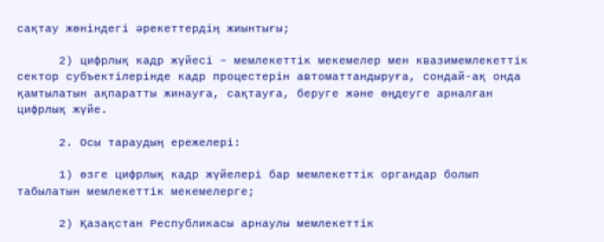сақтау жөніндегі әрекеттердің жиынтығы;

      2) цифрлық кадр жүйесі – мемлекеттік мекемелер мен квазимемлекеттік сектор субъектілерінде кадр процестерін автоматтандыруға, сондай-ақ онда қамтылатын ақпаратты жинауға, сақтауға, беруге және өңдеуге арналған цифрлық жүйе.

      2. Осы тараудың ережелері:

      1) өзге цифрлық кадр жүйелері бар мемлекеттік органдар болып табылатын мемлекеттік мекемелерге;

      2) Қазақстан Республикасы арнаулы мемлекеттік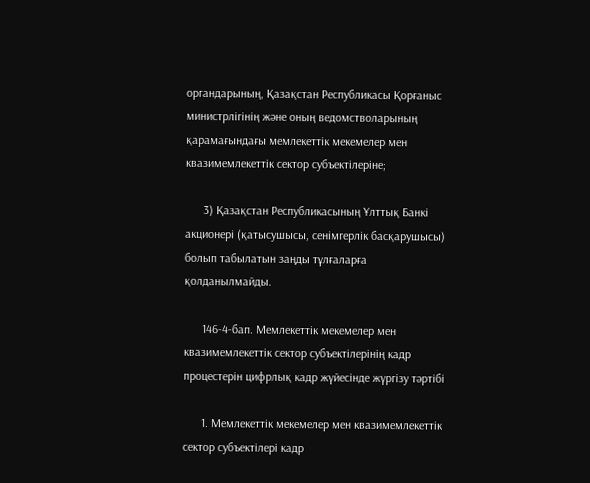органдарының, Қазақстан Республикасы Қорғаныс министрлігінің және оның ведомстволарының қарамағындағы мемлекеттік мекемелер мен квазимемлекеттік сектор субъектілеріне;

      3) Қазақстан Республикасының Ұлттық Банкі акционері (қатысушысы, сенімгерлік басқарушысы) болып табылатын заңды тұлғаларға қолданылмайды.

      146-4-бап. Мемлекеттік мекемелер мен квазимемлекеттік сектор субъектілерінің кадр процестерін цифрлық кадр жүйесінде жүргізу тәртібі

      1. Мемлекеттік мекемелер мен квазимемлекеттік сектор субъектілері кадр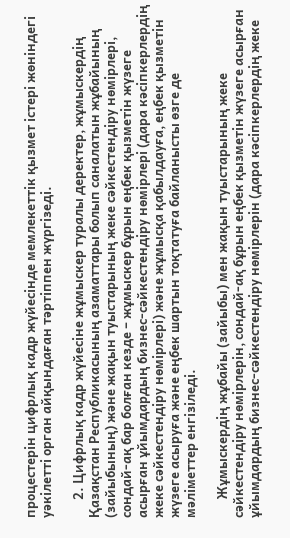процестерін цифрлық кадр жүйесінде мемлекеттік қызмет істері жөніндегі уәкілетті орган айқындаған тәртіппен жүргізеді.

      2. Цифрлық кадр жүйесіне жұмыскер туралы деректер, жұмыскердің Қазақстан Республикасының азаматтары болып саналатын жұбайының (зайыбының) және жақын туыстарының жеке сәйкестендіру нөмірлері, сондай-ақ бар болған кезде – жұмыскер бұрын еңбек қызметін жүзеге асырған ұйымдардың бизнес-сәйкестендіру нөмірлері (дара кәсіпкерлердің жеке сәйкестендіру нөмірлері) және жұмысқа қабылдауға, еңбек қызметін жүзеге асыруға және еңбек шартын тоқтатуға байланысты өзге де мәліметтер енгізіледі.

      Жұмыскердің жұбайы (зайыбы) мен жақын туыстарының жеке сәйкестендіру нөмірлерін, сондай-ақ бұрын еңбек қызметін жүзеге асырған ұйымдардың бизнес-сәйкестендіру нөмірлерін (дара кәсіпкерлердің жеке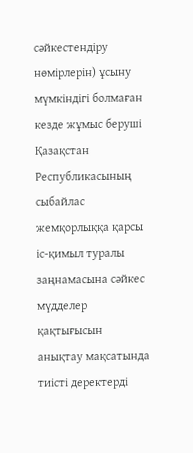сәйкестендіру нөмірлерін) ұсыну мүмкіндігі болмаған кезде жұмыс беруші Қазақстан Республикасының сыбайлас жемқорлыққа қарсы іс-қимыл туралы заңнамасына сәйкес мүдделер қақтығысын анықтау мақсатында тиісті деректерді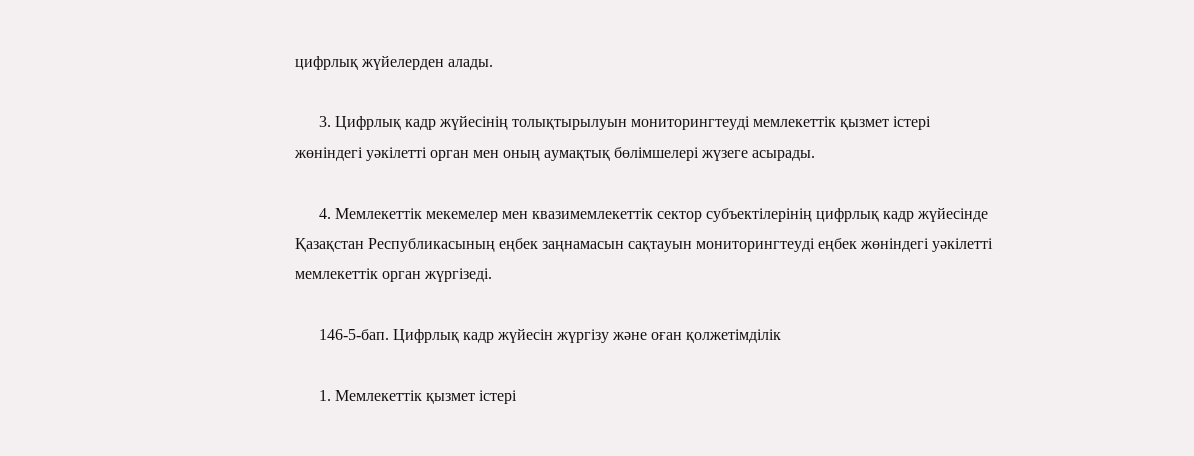цифрлық жүйелерден алады.

      3. Цифрлық кадр жүйесінің толықтырылуын мониторингтеуді мемлекеттік қызмет істері жөніндегі уәкілетті орган мен оның аумақтық бөлімшелері жүзеге асырады.

      4. Мемлекеттік мекемелер мен квазимемлекеттік сектор субъектілерінің цифрлық кадр жүйесінде Қазақстан Республикасының еңбек заңнамасын сақтауын мониторингтеуді еңбек жөніндегі уәкілетті мемлекеттік орган жүргізеді.

      146-5-бап. Цифрлық кадр жүйесін жүргізу және оған қолжетімділік

      1. Мемлекеттік қызмет істері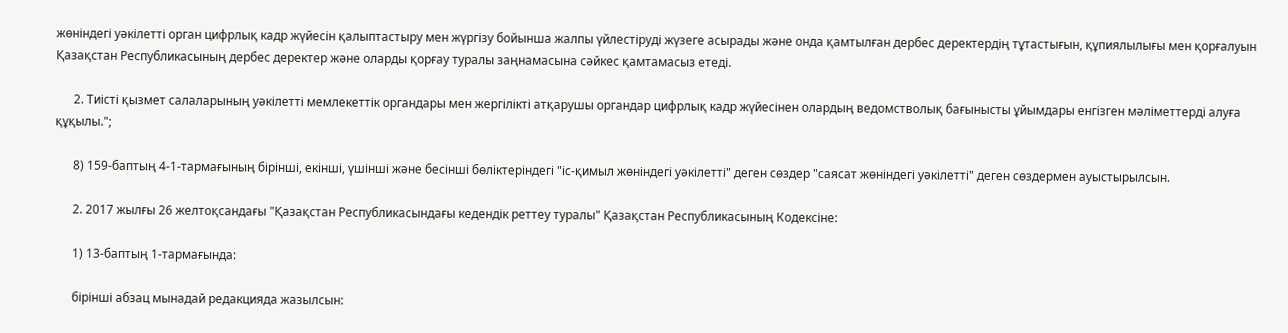жөніндегі уәкілетті орган цифрлық кадр жүйесін қалыптастыру мен жүргізу бойынша жалпы үйлестіруді жүзеге асырады және онда қамтылған дербес деректердің тұтастығын, құпиялылығы мен қорғалуын Қазақстан Республикасының дербес деректер және оларды қорғау туралы заңнамасына сәйкес қамтамасыз етеді.

      2. Тиісті қызмет салаларының уәкілетті мемлекеттік органдары мен жергілікті атқарушы органдар цифрлық кадр жүйесінен олардың ведомстволық бағынысты ұйымдары енгізген мәліметтерді алуға құқылы.";

      8) 159-баптың 4-1-тармағының бірінші, екінші, үшінші және бесінші бөліктеріндегі "іс-қимыл жөніндегі уәкілетті" деген сөздер "саясат жөніндегі уәкілетті" деген сөздермен ауыстырылсын.

      2. 2017 жылғы 26 желтоқсандағы "Қазақстан Республикасындағы кедендік реттеу туралы" Қазақстан Республикасының Кодексіне:

      1) 13-баптың 1-тармағында:

      бірінші абзац мынадай редакцияда жазылсын: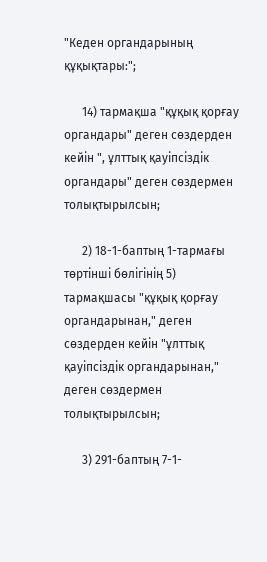"Кеден органдарының құқықтары:";

      14) тармақша "құқық қорғау органдары" деген сөздерден кейін ", ұлттық қауіпсіздік органдары" деген сөздермен толықтырылсын;

      2) 18-1-баптың 1-тармағы төртінші бөлігінің 5) тармақшасы "құқық қорғау органдарынан," деген сөздерден кейін "ұлттық қауіпсіздік органдарынан," деген сөздермен толықтырылсын;

      3) 291-баптың 7-1-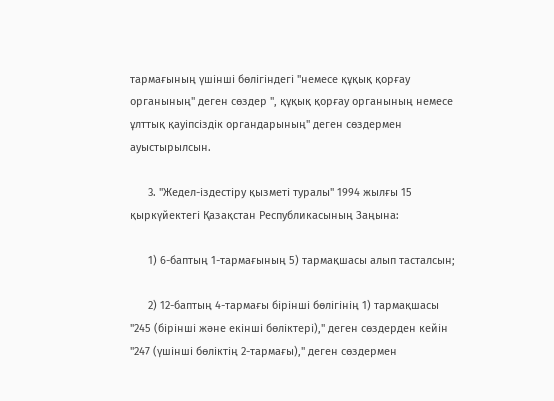тармағының үшінші бөлігіндегі "немесе құқық қорғау органының" деген сөздер ", құқық қорғау органының немесе ұлттық қауіпсіздік органдарының" деген сөздермен ауыстырылсын.

      3. "Жедел-іздестіру қызметі туралы" 1994 жылғы 15 қыркүйектегі Қазақстан Республикасының Заңына:

      1) 6-баптың 1-тармағының 5) тармақшасы алып тасталсын;

      2) 12-баптың 4-тармағы бірінші бөлігінің 1) тармақшасы "245 (бірінші және екінші бөліктері)," деген сөздерден кейін "247 (үшінші бөліктің 2-тармағы)," деген сөздермен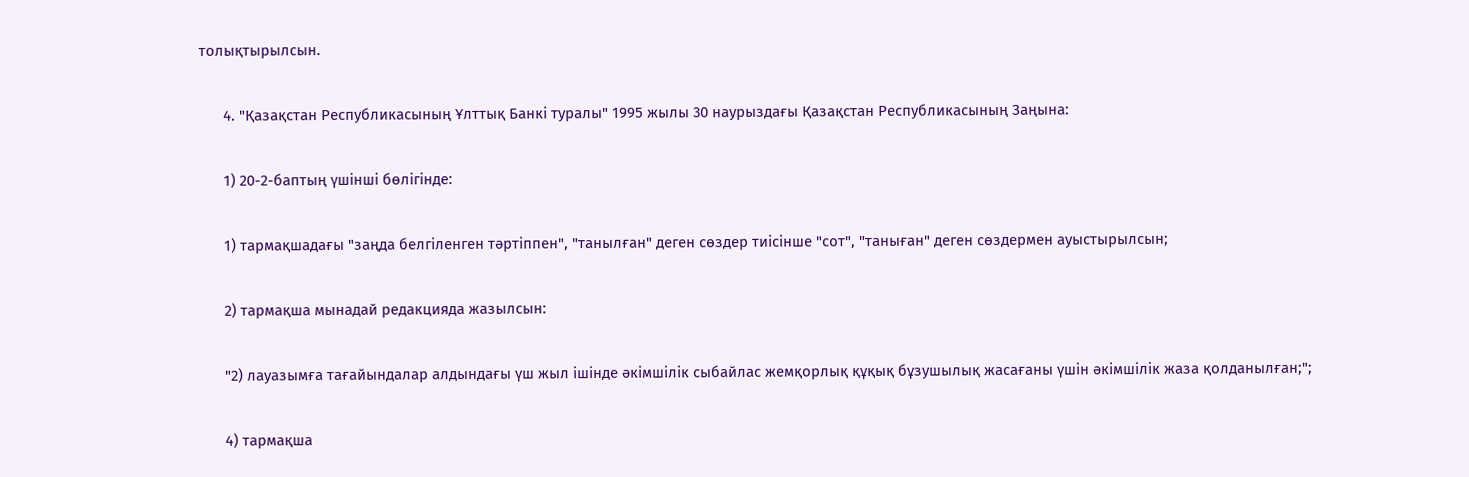толықтырылсын.

      4. "Қазақстан Республикасының Ұлттық Банкі туралы" 1995 жылы 30 наурыздағы Қазақстан Республикасының Заңына:

      1) 20-2-баптың үшінші бөлігінде:

      1) тармақшадағы "заңда белгiленген тәртiппен", "танылған" деген сөздер тиісінше "сот", "таныған" деген сөздермен ауыстырылсын;

      2) тармақша мынадай редакцияда жазылсын:

      "2) лауазымға тағайындалар алдындағы үш жыл ішінде әкімшілік сыбайлас жемқорлық құқық бұзушылық жасағаны үшін әкімшілік жаза қолданылған;";

      4) тармақша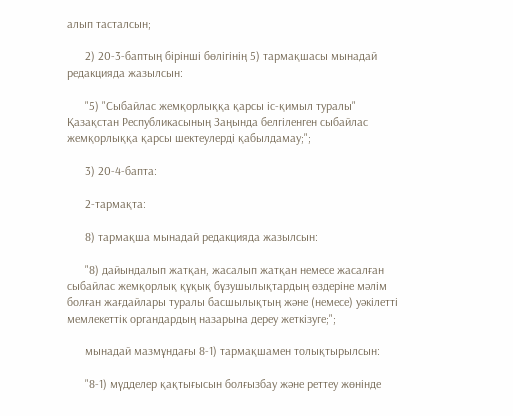алып тасталсын;

      2) 20-3-баптың бірінші бөлігінің 5) тармақшасы мынадай редакцияда жазылсын:

      "5) "Сыбайлас жемқорлыққа қарсы іс-қимыл туралы" Қазақстан Республикасының Заңында белгіленген сыбайлас жемқорлыққа қарсы шектеулерді қабылдамау;";

      3) 20-4-бапта:

      2-тармақта:

      8) тармақша мынадай редакцияда жазылсын:

      "8) дайындалып жатқан, жасалып жатқан немесе жасалған сыбайлас жемқорлық құқық бұзушылықтардың өздеріне мәлім болған жағдайлары туралы басшылықтың және (немесе) уәкілетті мемлекеттік органдардың назарына дереу жеткізуге;";

      мынадай мазмұндағы 8-1) тармақшамен толықтырылсын:

      "8-1) мүдделер қақтығысын болғызбау және реттеу жөнінде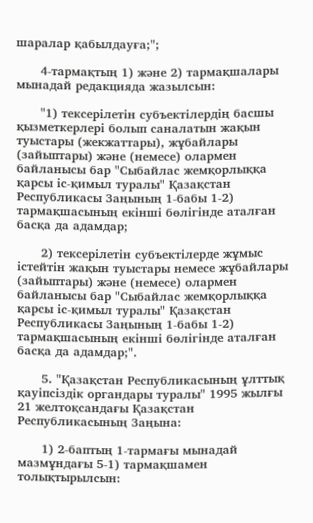шаралар қабылдауға;";

      4-тармақтың 1) және 2) тармақшалары мынадай редакцияда жазылсын:

      "1) тексерілетін субъектілердің басшы қызметкерлері болып саналатын жақын туыстары (жекжаттары), жұбайлары (зайыптары) және (немесе) олармен байланысы бар "Сыбайлас жемқорлыққа қарсы іс-қимыл туралы" Қазақстан Республикасы Заңының 1-бабы 1-2) тармақшасының екінші бөлігінде аталған басқа да адамдар;

      2) тексерілетін субъектілерде жұмыс істейтін жақын туыстары немесе жұбайлары (зайыптары) және (немесе) олармен байланысы бар "Сыбайлас жемқорлыққа қарсы іс-қимыл туралы" Қазақстан Республикасы Заңының 1-бабы 1-2) тармақшасының екінші бөлігінде аталған басқа да адамдар;".

      5. "Қазақстан Республикасының ұлттық қауіпсіздік органдары туралы" 1995 жылғы 21 желтоқсандағы Қазақстан Республикасының Заңына:

      1) 2-баптың 1-тармағы мынадай мазмұндағы 5-1) тармақшамен толықтырылсын: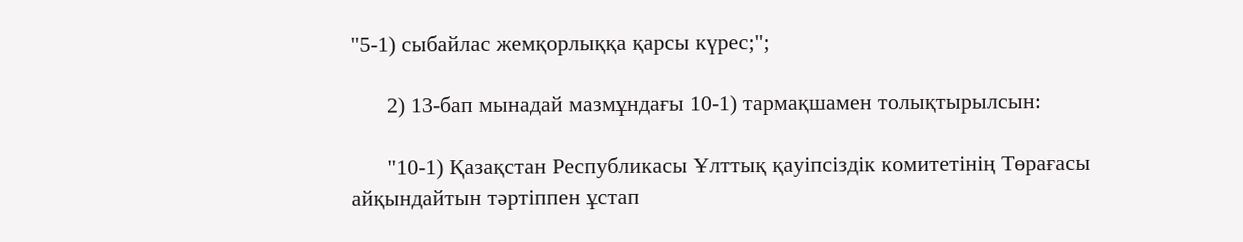"5-1) сыбайлас жемқорлыққа қарсы күрес;";

      2) 13-бап мынадай мазмұндағы 10-1) тармақшамен толықтырылсын:

      "10-1) Қазақстан Республикасы Ұлттық қауіпсіздік комитетінің Төрағасы айқындайтын тәртіппен ұстап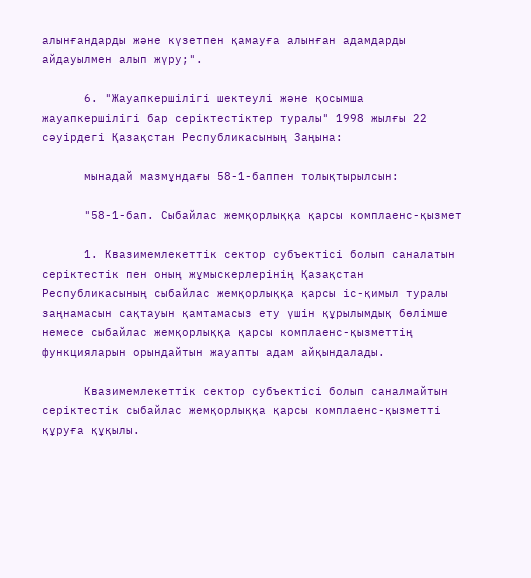алынғандарды және күзетпен қамауға алынған адамдарды айдауылмен алып жүру;".

      6. "Жауапкершілігі шектеулі және қосымша жауапкершілігі бар серіктестіктер туралы" 1998 жылғы 22 сәуірдегі Қазақстан Республикасының Заңына:

      мынадай мазмұндағы 58-1-баппен толықтырылсын:

      "58-1-бап. Сыбайлас жемқорлыққа қарсы комплаенс-қызмет

      1. Квазимемлекеттік сектор субъектісі болып саналатын серіктестік пен оның жұмыскерлерінің Қазақстан Республикасының сыбайлас жемқорлыққа қарсы іс-қимыл туралы заңнамасын сақтауын қамтамасыз ету үшін құрылымдық бөлімше немесе сыбайлас жемқорлыққа қарсы комплаенс-қызметтің функцияларын орындайтын жауапты адам айқындалады.

      Квазимемлекеттік сектор субъектісі болып саналмайтын серіктестік сыбайлас жемқорлыққа қарсы комплаенс-қызметті құруға құқылы.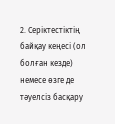2. Серіктестіктің байқау кеңесі (ол болған кезде) немесе өзге де тәуелсіз басқару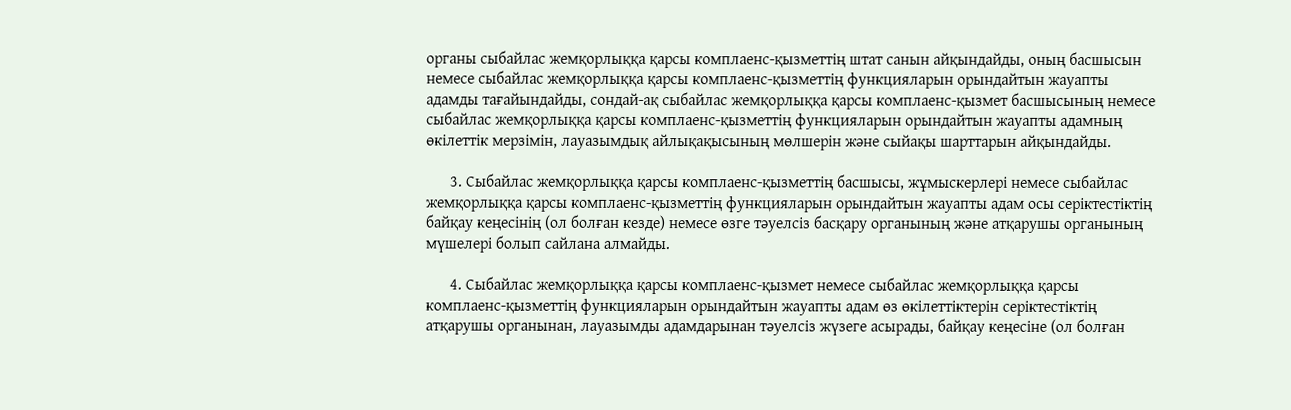органы сыбайлас жемқорлыққа қарсы комплаенс-қызметтің штат санын айқындайды, оның басшысын немесе сыбайлас жемқорлыққа қарсы комплаенс-қызметтің функцияларын орындайтын жауапты адамды тағайындайды, сондай-ақ сыбайлас жемқорлыққа қарсы комплаенс-қызмет басшысының немесе сыбайлас жемқорлыққа қарсы комплаенс-қызметтің функцияларын орындайтын жауапты адамның өкілеттік мерзімін, лауазымдық айлықақысының мөлшерін және сыйақы шарттарын айқындайды.

      3. Сыбайлас жемқорлыққа қарсы комплаенс-қызметтің басшысы, жұмыскерлері немесе сыбайлас жемқорлыққа қарсы комплаенс-қызметтің функцияларын орындайтын жауапты адам осы серіктестіктің байқау кеңесінің (ол болған кезде) немесе өзге тәуелсіз басқару органының және атқарушы органының мүшелері болып сайлана алмайды.

      4. Сыбайлас жемқорлыққа қарсы комплаенс-қызмет немесе сыбайлас жемқорлыққа қарсы комплаенс-қызметтің функцияларын орындайтын жауапты адам өз өкілеттіктерін серіктестіктің атқарушы органынан, лауазымды адамдарынан тәуелсіз жүзеге асырады, байқау кеңесіне (ол болған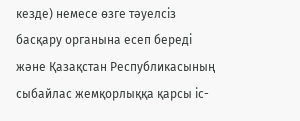кезде) немесе өзге тәуелсіз басқару органына есеп береді және Қазақстан Республикасының сыбайлас жемқорлыққа қарсы іс-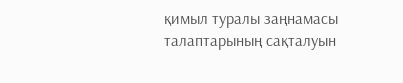қимыл туралы заңнамасы талаптарының сақталуын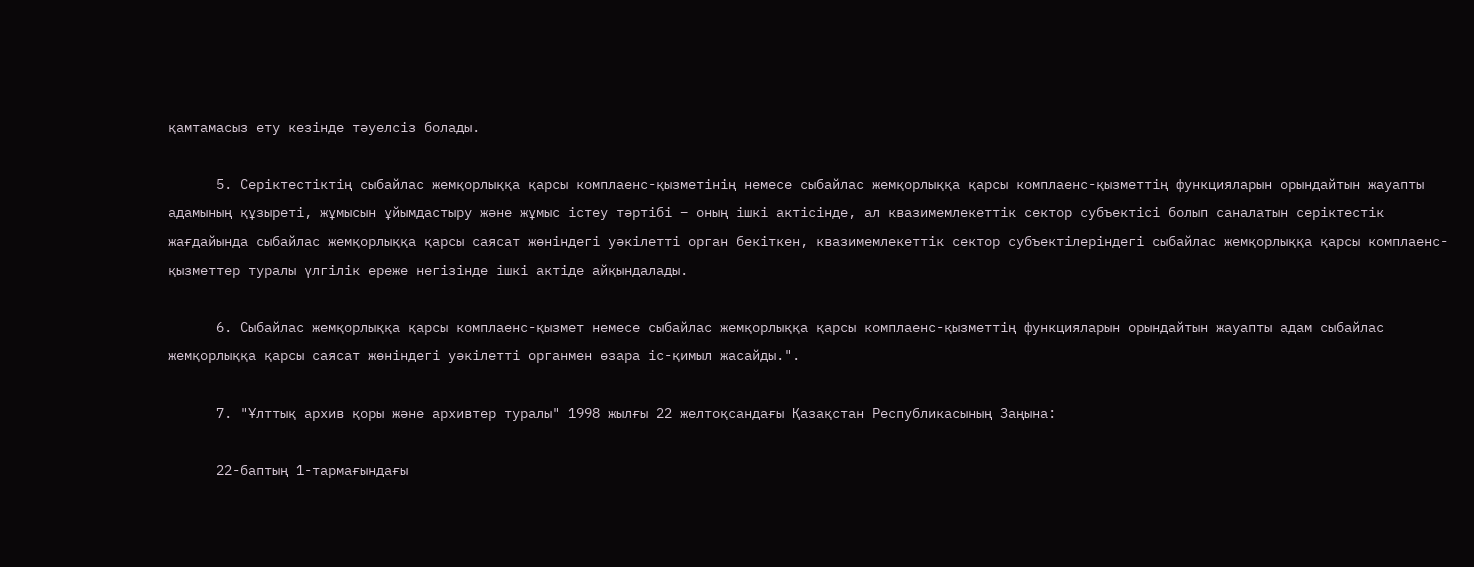қамтамасыз ету кезінде тәуелсіз болады.

      5. Серіктестіктің сыбайлас жемқорлыққа қарсы комплаенс-қызметінің немесе сыбайлас жемқорлыққа қарсы комплаенс-қызметтің функцияларын орындайтын жауапты адамының құзыреті, жұмысын ұйымдастыру және жұмыс істеу тәртібі – оның ішкі актісінде, ал квазимемлекеттік сектор субъектісі болып саналатын серіктестік жағдайында сыбайлас жемқорлыққа қарсы саясат жөніндегі уәкілетті орган бекіткен, квазимемлекеттік сектор субъектілеріндегі сыбайлас жемқорлыққа қарсы комплаенс-қызметтер туралы үлгілік ереже негізінде ішкі актіде айқындалады.

      6. Сыбайлас жемқорлыққа қарсы комплаенс-қызмет немесе сыбайлас жемқорлыққа қарсы комплаенс-қызметтің функцияларын орындайтын жауапты адам сыбайлас жемқорлыққа қарсы саясат жөніндегі уәкілетті органмен өзара іс-қимыл жасайды.".

      7. "Ұлттық архив қоры және архивтер туралы" 1998 жылғы 22 желтоқсандағы Қазақстан Республикасының Заңына:

      22-баптың 1-тармағындағы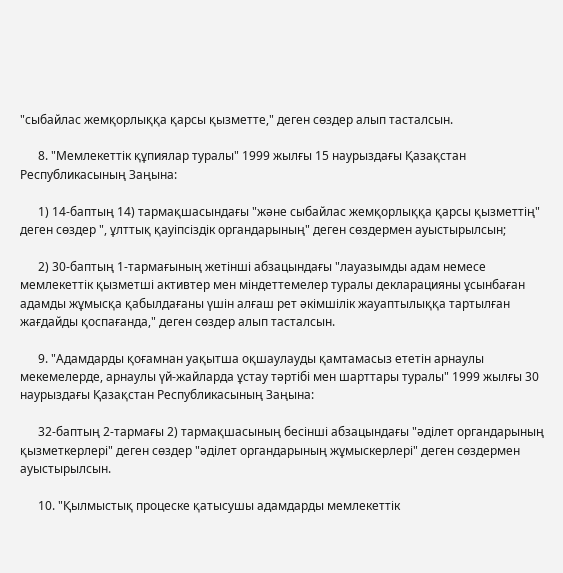"сыбайлас жемқорлыққа қарсы қызметте," деген сөздер алып тасталсын.

      8. "Мемлекеттік құпиялар туралы" 1999 жылғы 15 наурыздағы Қазақстан Республикасының Заңына:

      1) 14-баптың 14) тармақшасындағы "және сыбайлас жемқорлыққа қарсы қызметтің" деген сөздер ", ұлттық қауіпсіздік органдарының" деген сөздермен ауыстырылсын;

      2) 30-баптың 1-тармағының жетінші абзацындағы "лауазымды адам немесе мемлекеттік қызметші активтер мен міндеттемелер туралы декларацияны ұсынбаған адамды жұмысқа қабылдағаны үшін алғаш рет әкімшілік жауаптылыққа тартылған жағдайды қоспағанда," деген сөздер алып тасталсын.

      9. "Адамдарды қоғамнан уақытша оқшаулауды қамтамасыз ететін арнаулы мекемелерде, арнаулы үй-жайларда ұстау тәртібі мен шарттары туралы" 1999 жылғы 30 наурыздағы Қазақстан Республикасының Заңына:

      32-баптың 2-тармағы 2) тармақшасының бесінші абзацындағы "әділет органдарының қызметкерлері" деген сөздер "әділет органдарының жұмыскерлері" деген сөздермен ауыстырылсын.

      10. "Қылмыстық процеске қатысушы адамдарды мемлекеттік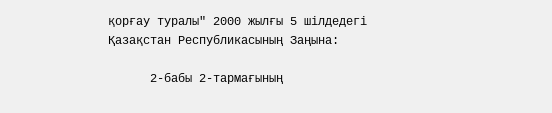қорғау туралы" 2000 жылғы 5 шілдедегі Қазақстан Республикасының Заңына:

      2-бабы 2-тармағының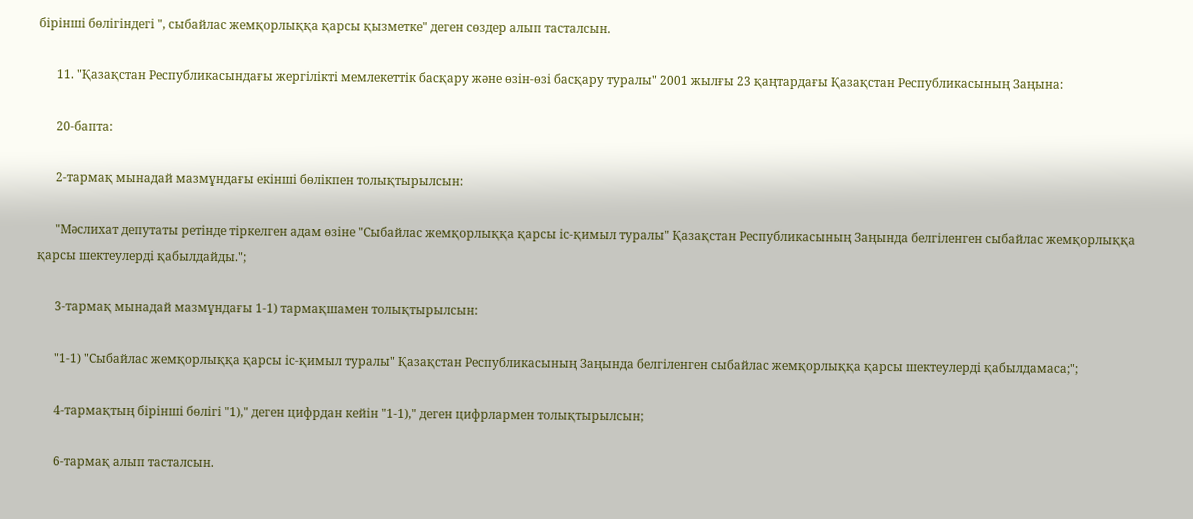бірінші бөлігіндегі ", сыбайлас жемқорлыққа қарсы қызметке" деген сөздер алып тасталсын.

      11. "Қазақстан Республикасындағы жергілікті мемлекеттік басқару және өзін-өзі басқару туралы" 2001 жылғы 23 қаңтардағы Қазақстан Республикасының Заңына:

      20-бапта:

      2-тармақ мынадай мазмұндағы екінші бөлікпен толықтырылсын:

      "Мәслихат депутаты ретінде тіркелген адам өзіне "Сыбайлас жемқорлыққа қарсы іс-қимыл туралы" Қазақстан Республикасының Заңында белгіленген сыбайлас жемқорлыққа қарсы шектеулерді қабылдайды.";

      3-тармақ мынадай мазмұндағы 1-1) тармақшамен толықтырылсын:

      "1-1) "Сыбайлас жемқорлыққа қарсы іс-қимыл туралы" Қазақстан Республикасының Заңында белгіленген сыбайлас жемқорлыққа қарсы шектеулерді қабылдамаса;";

      4-тармақтың бірінші бөлігі "1)," деген цифрдан кейін "1-1)," деген цифрлармен толықтырылсын;

      6-тармақ алып тасталсын.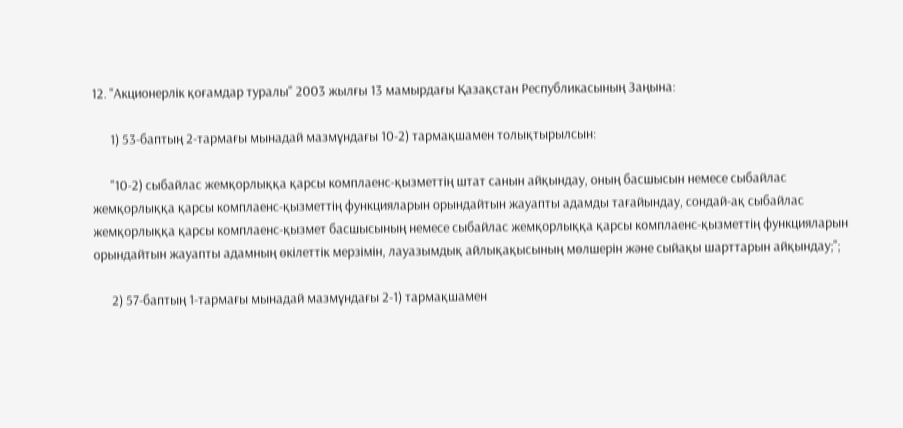12. "Акционерлік қоғамдар туралы" 2003 жылғы 13 мамырдағы Қазақстан Республикасының Заңына:

      1) 53-баптың 2-тармағы мынадай мазмұндағы 10-2) тармақшамен толықтырылсын:

      "10-2) сыбайлас жемқорлыққа қарсы комплаенс-қызметтің штат санын айқындау, оның басшысын немесе сыбайлас жемқорлыққа қарсы комплаенс-қызметтің функцияларын орындайтын жауапты адамды тағайындау, сондай-ақ сыбайлас жемқорлыққа қарсы комплаенс-қызмет басшысының немесе сыбайлас жемқорлыққа қарсы комплаенс-қызметтің функцияларын орындайтын жауапты адамның өкілеттік мерзімін, лауазымдық айлықақысының мөлшерін және сыйақы шарттарын айқындау;";

      2) 57-баптың 1-тармағы мынадай мазмұндағы 2-1) тармақшамен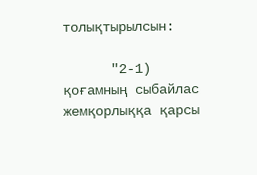толықтырылсын:

      "2-1) қоғамның сыбайлас жемқорлыққа қарсы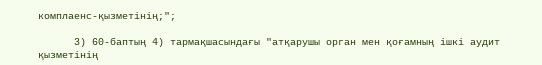комплаенс-қызметінің;";

      3) 60-баптың 4) тармақшасындағы "атқарушы орган мен қоғамның ішкі аудит қызметінің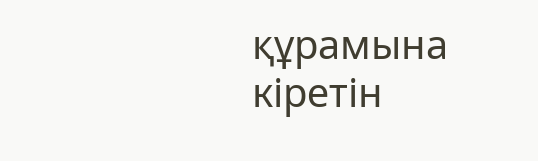құрамына кіретін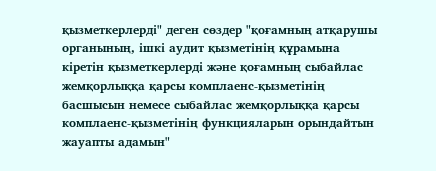қызметкерлерді" деген сөздер "қоғамның атқарушы органының, ішкі аудит қызметінің құрамына кіретін қызметкерлерді және қоғамның сыбайлас жемқорлыққа қарсы комплаенс-қызметінің басшысын немесе сыбайлас жемқорлыққа қарсы комплаенс-қызметінің функцияларын орындайтын жауапты адамын"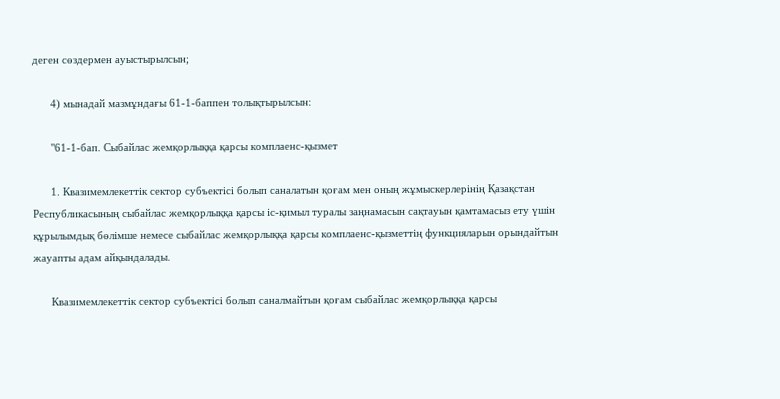деген сөздермен ауыстырылсын;

      4) мынадай мазмұндағы 61-1-баппен толықтырылсын:

      "61-1-бап. Сыбайлас жемқорлыққа қарсы комплаенс-қызмет

      1. Квазимемлекеттік сектор субъектісі болып саналатын қоғам мен оның жұмыскерлерінің Қазақстан Республикасының сыбайлас жемқорлыққа қарсы іс-қимыл туралы заңнамасын сақтауын қамтамасыз ету үшін құрылымдық бөлімше немесе сыбайлас жемқорлыққа қарсы комплаенс-қызметтің функцияларын орындайтын жауапты адам айқындалады.

      Квазимемлекеттік сектор субъектісі болып саналмайтын қоғам сыбайлас жемқорлыққа қарсы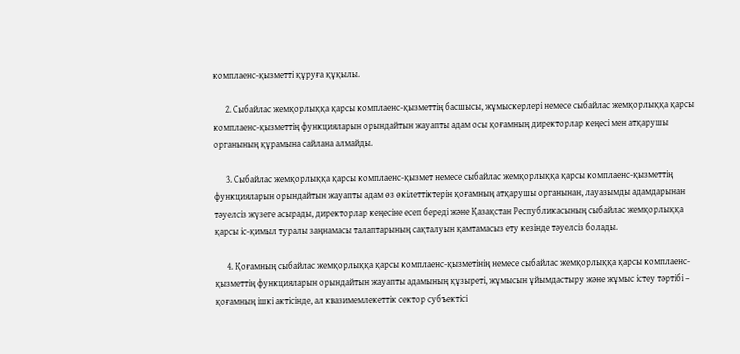комплаенс-қызметті құруға құқылы.

      2. Сыбайлас жемқорлыққа қарсы комплаенс-қызметтің басшысы, жұмыскерлері немесе сыбайлас жемқорлыққа қарсы комплаенс-қызметтің функцияларын орындайтын жауапты адам осы қоғамның директорлар кеңесі мен атқарушы органының құрамына сайлана алмайды.

      3. Сыбайлас жемқорлыққа қарсы комплаенс-қызмет немесе сыбайлас жемқорлыққа қарсы комплаенс-қызметтің функцияларын орындайтын жауапты адам өз өкілеттіктерін қоғамның атқарушы органынан, лауазымды адамдарынан тәуелсіз жүзеге асырады, директорлар кеңесіне есеп береді және Қазақстан Республикасының сыбайлас жемқорлыққа қарсы іс-қимыл туралы заңнамасы талаптарының сақталуын қамтамасыз ету кезінде тәуелсіз болады.

      4. Қоғамның сыбайлас жемқорлыққа қарсы комплаенс-қызметінің немесе сыбайлас жемқорлыққа қарсы комплаенс-қызметтің функцияларын орындайтын жауапты адамының құзыреті, жұмысын ұйымдастыру және жұмыс істеу тәртібі – қоғамның ішкі актісінде, ал квазимемлекеттік сектор субъектісі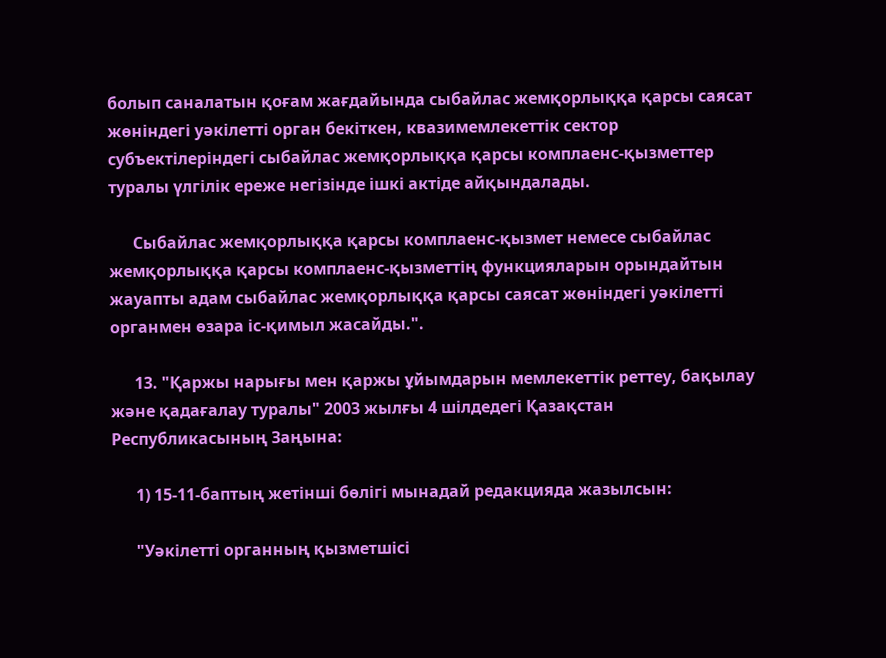болып саналатын қоғам жағдайында сыбайлас жемқорлыққа қарсы саясат жөніндегі уәкілетті орган бекіткен, квазимемлекеттік сектор субъектілеріндегі сыбайлас жемқорлыққа қарсы комплаенс-қызметтер туралы үлгілік ереже негізінде ішкі актіде айқындалады.

      Сыбайлас жемқорлыққа қарсы комплаенс-қызмет немесе сыбайлас жемқорлыққа қарсы комплаенс-қызметтің функцияларын орындайтын жауапты адам сыбайлас жемқорлыққа қарсы саясат жөніндегі уәкілетті органмен өзара іс-қимыл жасайды.".

      13. "Қаржы нарығы мен қаржы ұйымдарын мемлекеттік реттеу, бақылау және қадағалау туралы" 2003 жылғы 4 шілдедегі Қазақстан Республикасының Заңына:

      1) 15-11-баптың жетінші бөлігі мынадай редакцияда жазылсын:

      "Уәкілетті органның қызметшісі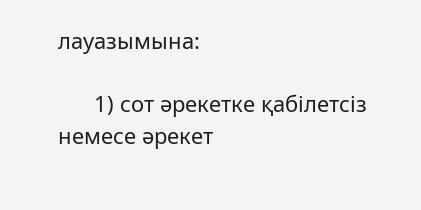лауазымына:

      1) сот әрекетке қабілетсіз немесе әрекет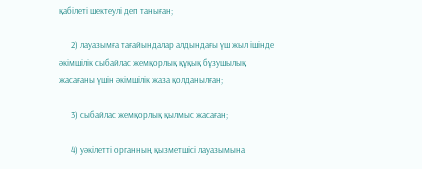қабілеті шектеулі деп таныған;

      2) лауазымға тағайындалар алдындағы үш жыл ішінде әкімшілік сыбайлас жемқорлық құқық бұзушылық жасағаны үшін әкімшілік жаза қолданылған;

      3) сыбайлас жемқорлық қылмыс жасаған;

      4) уәкілетті органның қызметшісі лауазымына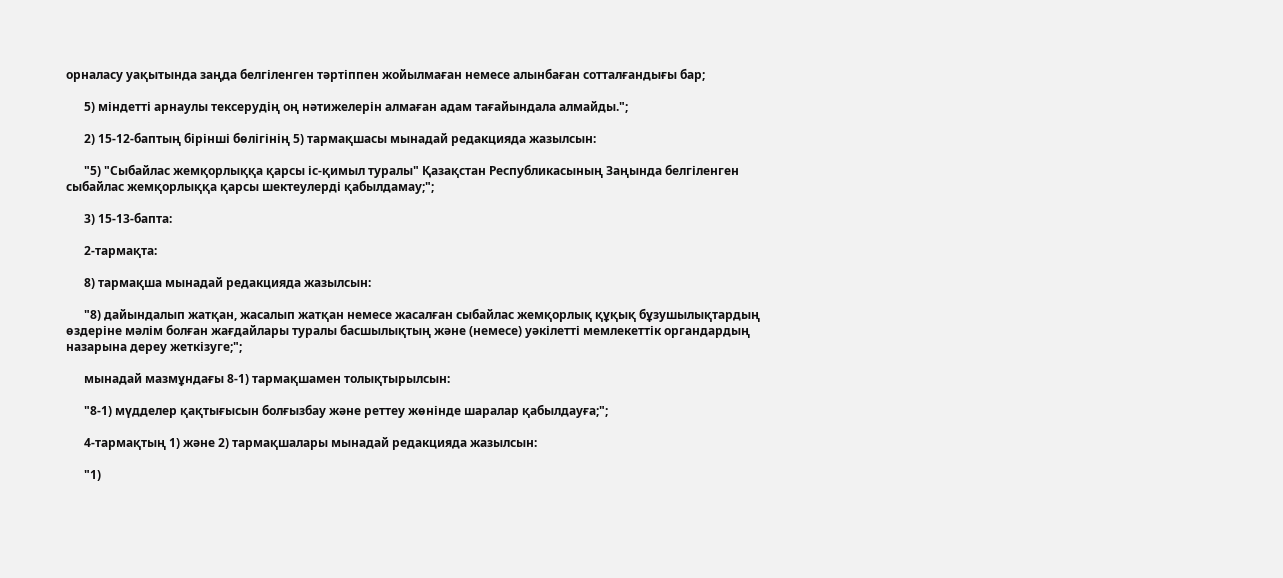орналасу уақытында заңда белгіленген тәртіппен жойылмаған немесе алынбаған сотталғандығы бар;

      5) міндетті арнаулы тексерудің оң нәтижелерін алмаған адам тағайындала алмайды.";

      2) 15-12-баптың бірінші бөлігінің 5) тармақшасы мынадай редакцияда жазылсын:

      "5) "Сыбайлас жемқорлыққа қарсы іс-қимыл туралы" Қазақстан Республикасының Заңында белгіленген сыбайлас жемқорлыққа қарсы шектеулерді қабылдамау;";

      3) 15-13-бапта:

      2-тармақта:

      8) тармақша мынадай редакцияда жазылсын:

      "8) дайындалып жатқан, жасалып жатқан немесе жасалған сыбайлас жемқорлық құқық бұзушылықтардың өздеріне мәлім болған жағдайлары туралы басшылықтың және (немесе) уәкілетті мемлекеттік органдардың назарына дереу жеткізуге;";

      мынадай мазмұндағы 8-1) тармақшамен толықтырылсын:

      "8-1) мүдделер қақтығысын болғызбау және реттеу жөнінде шаралар қабылдауға;";

      4-тармақтың 1) және 2) тармақшалары мынадай редакцияда жазылсын:

      "1)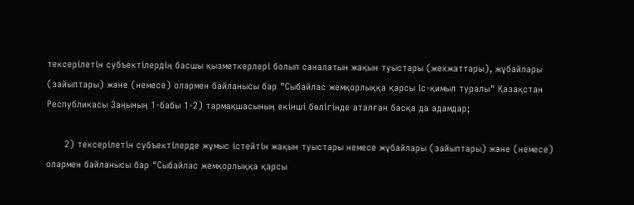тексерілетін субъектілердің басшы қызметкерлері болып саналатын жақын туыстары (жекжаттары), жұбайлары (зайыптары) және (немесе) олармен байланысы бар "Сыбайлас жемқорлыққа қарсы іс-қимыл туралы" Қазақстан Республикасы Заңының 1-бабы 1-2) тармақшасының екінші бөлігінде аталған басқа да адамдар;

      2) тексерілетін субъектілерде жұмыс істейтін жақын туыстары немесе жұбайлары (зайыптары) және (немесе) олармен байланысы бар "Сыбайлас жемқорлыққа қарсы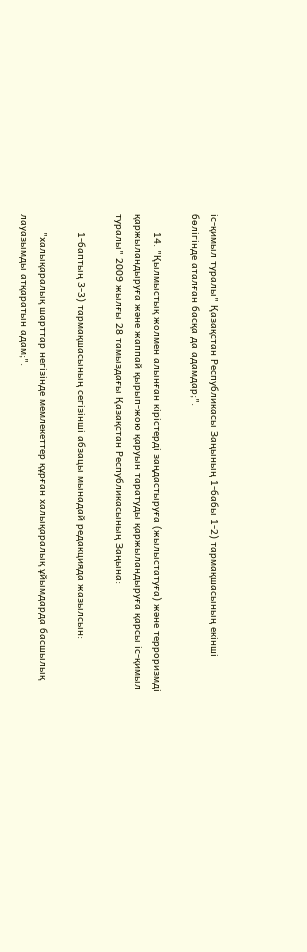іс-қимыл туралы" Қазақстан Республикасы Заңының 1-бабы 1-2) тармақшасының екінші бөлігінде аталған басқа да адамдар;".

      14. "Қылмыстық жолмен алынған кірістерді заңдастыруға (жылыстатуға) және терроризмді қаржыландыруға және жаппай қырып-жою қаруын таратуды қаржыландыруға қарсы іс-қимыл туралы" 2009 жылғы 28 тамыздағы Қазақстан Республикасының Заңына:

      1-баптың 3-3) тармақшасының сегізінші абзацы мынадай редакцияда жазылсын:

      "халықаралық шарттар негізінде мемлекеттер құрған халықаралық ұйымдарда басшылық лауазымды атқаратын адам;".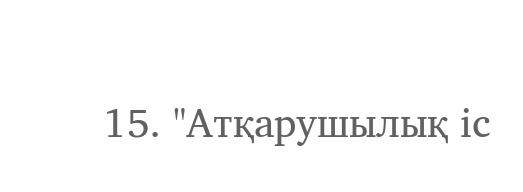15. "Атқарушылық iс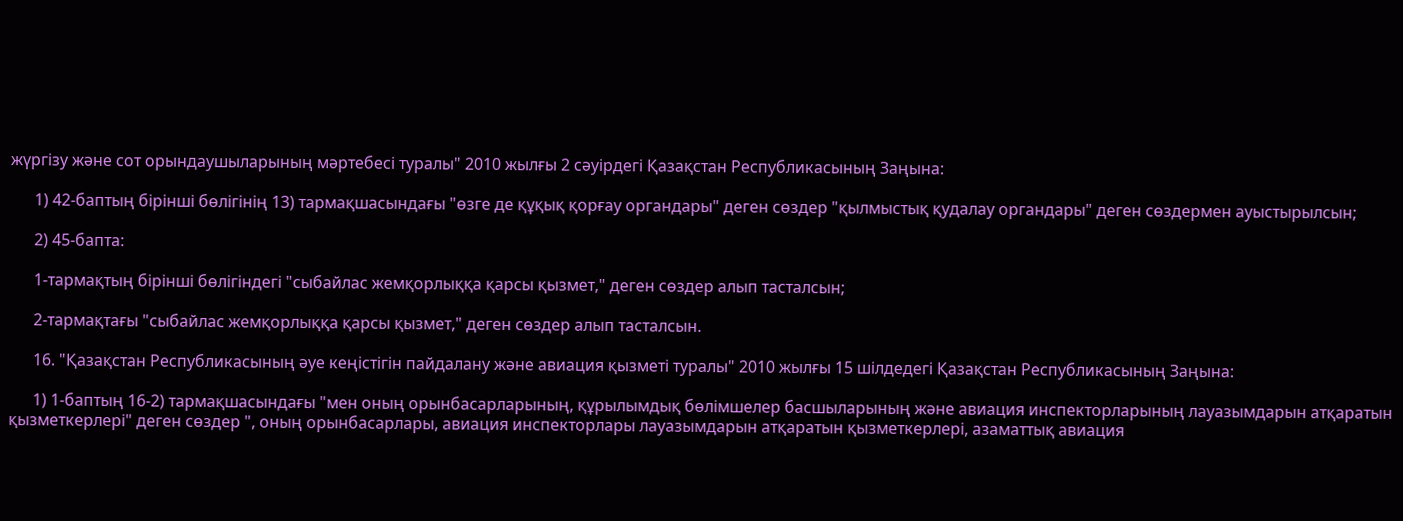жүргiзу және сот орындаушыларының мәртебесi туралы" 2010 жылғы 2 сәуірдегі Қазақстан Республикасының Заңына:

      1) 42-баптың бірінші бөлігінің 13) тармақшасындағы "өзге де құқық қорғау органдары" деген сөздер "қылмыстық қудалау органдары" деген сөздермен ауыстырылсын;

      2) 45-бапта:

      1-тармақтың бірінші бөлігіндегі "сыбайлас жемқорлыққа қарсы қызмет," деген сөздер алып тасталсын;

      2-тармақтағы "сыбайлас жемқорлыққа қарсы қызмет," деген сөздер алып тасталсын.

      16. "Қазақстан Республикасының әуе кеңістігін пайдалану және авиация қызметі туралы" 2010 жылғы 15 шілдедегі Қазақстан Республикасының Заңына:

      1) 1-баптың 16-2) тармақшасындағы "мен оның орынбасарларының, құрылымдық бөлімшелер басшыларының және авиация инспекторларының лауазымдарын атқаратын қызметкерлері" деген сөздер ", оның орынбасарлары, авиация инспекторлары лауазымдарын атқаратын қызметкерлері, азаматтық авиация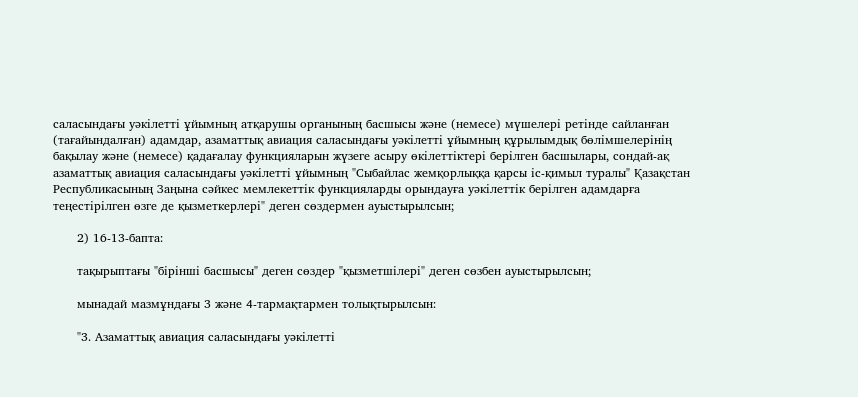саласындағы уәкілетті ұйымның атқарушы органының басшысы және (немесе) мүшелері ретінде сайланған (тағайындалған) адамдар, азаматтық авиация саласындағы уәкілетті ұйымның құрылымдық бөлімшелерінің бақылау және (немесе) қадағалау функцияларын жүзеге асыру өкілеттіктері берілген басшылары, сондай-ақ азаматтық авиация саласындағы уәкілетті ұйымның "Сыбайлас жемқорлыққа қарсы іс-қимыл туралы" Қазақстан Республикасының Заңына сәйкес мемлекеттік функцияларды орындауға уәкілеттік берілген адамдарға теңестірілген өзге де қызметкерлері" деген сөздермен ауыстырылсын;

      2) 16-13-бапта:

      тақырыптағы "бірінші басшысы" деген сөздер "қызметшілері" деген сөзбен ауыстырылсын;

      мынадай мазмұндағы 3 және 4-тармақтармен толықтырылсын:

      "3. Азаматтық авиация саласындағы уәкілетті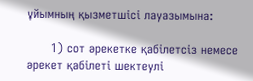ұйымның қызметшісі лауазымына:

      1) сот әрекетке қабілетсiз немесе әрекет қабiлетi шектеулi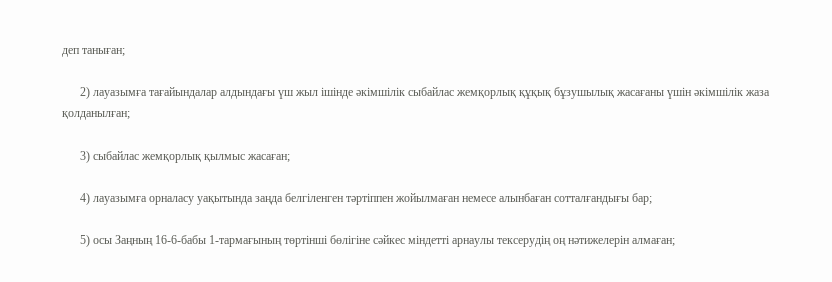деп таныған;

      2) лауазымға тағайындалар алдындағы үш жыл ішінде әкімшілік сыбайлас жемқорлық құқық бұзушылық жасағаны үшін әкімшілік жаза қолданылған;

      3) сыбайлас жемқорлық қылмыс жасаған;

      4) лауазымға орналасу уақытында заңда белгіленген тәртіппен жойылмаған немесе алынбаған сотталғандығы бар;

      5) осы Заңның 16-6-бабы 1-тармағының төртінші бөлігіне сәйкес міндетті арнаулы тексерудің оң нәтижелерін алмаған;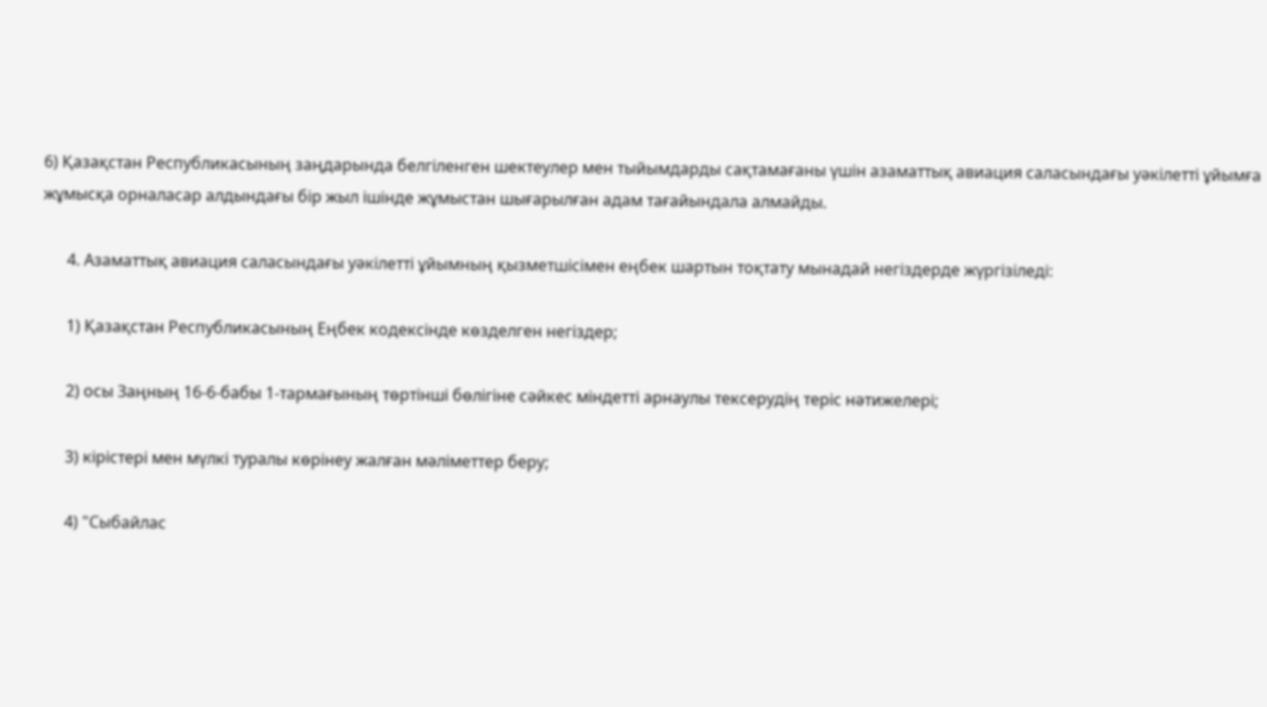6) Қазақстан Республикасының заңдарында белгіленген шектеулер мен тыйымдарды сақтамағаны үшін азаматтық авиация саласындағы уәкілетті ұйымға жұмысқа орналасар алдындағы бір жыл ішінде жұмыстан шығарылған адам тағайындала алмайды.

      4. Азаматтық авиация саласындағы уәкілетті ұйымның қызметшісімен еңбек шартын тоқтату мынадай негіздерде жүргізіледі:

      1) Қазақстан Республикасының Еңбек кодексінде көзделген негіздер;

      2) осы Заңның 16-6-бабы 1-тармағының төртінші бөлігіне сәйкес міндетті арнаулы тексерудің теріс нәтижелері;

      3) кірістері мен мүлкі туралы көрінеу жалған мәліметтер беру;

      4) "Сыбайлас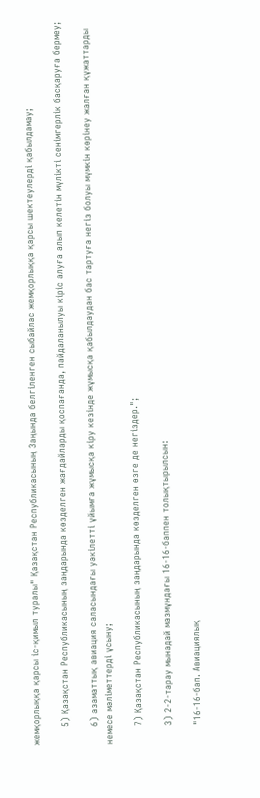жемқорлыққа қарсы іс-қимыл туралы" Қазақстан Республикасының Заңында белгіленген сыбайлас жемқорлыққа қарсы шектеулерді қабылдамау;

      5) Қазақстан Республикасының заңдарында көзделген жағдайларды қоспағанда, пайдаланылуы кіріс алуға алып келетін мүлікті сенімгерлік басқаруға бермеу;

      6) азаматтық авиация саласындағы уәкілетті ұйымға жұмысқа кiру кезiнде жұмысқа қабылдаудан бас тартуға негiз болуы мүмкiн көрiнеу жалған құжаттарды немесе мәлiметтерді ұсыну;

      7) Қазақстан Республикасының заңдарында көзделген өзге де негіздер.";

      3) 2-2-тарау мынадай мазмұндағы 16-16-баппен толықтырылсын:

      "16-16-бап. Авиациялық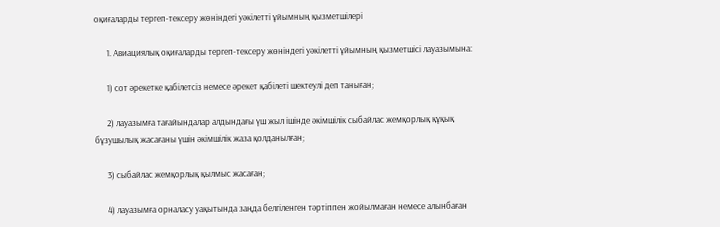оқиғаларды тергеп-тексеру жөніндегі уәкілетті ұйымның қызметшілері

      1. Авиациялық оқиғаларды тергеп-тексеру жөніндегі уәкілетті ұйымның қызметшісі лауазымына:

      1) сот әрекетке қабілетсiз немесе әрекет қабiлетi шектеулi деп таныған;

      2) лауазымға тағайындалар алдындағы үш жыл ішінде әкімшілік сыбайлас жемқорлық құқық бұзушылық жасағаны үшін әкімшілік жаза қолданылған;

      3) сыбайлас жемқорлық қылмыс жасаған;

      4) лауазымға орналасу уақытында заңда белгіленген тәртіппен жойылмаған немесе алынбаған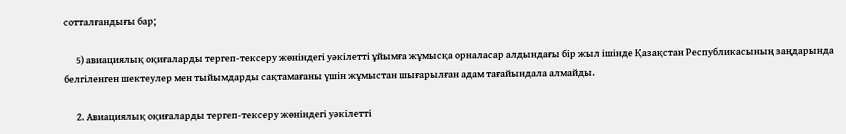сотталғандығы бар;

      5) авиациялық оқиғаларды тергеп-тексеру жөніндегі уәкілетті ұйымға жұмысқа орналасар алдындағы бір жыл ішінде Қазақстан Республикасының заңдарында белгіленген шектеулер мен тыйымдарды сақтамағаны үшін жұмыстан шығарылған адам тағайындала алмайды.

      2. Авиациялық оқиғаларды тергеп-тексеру жөніндегі уәкілетті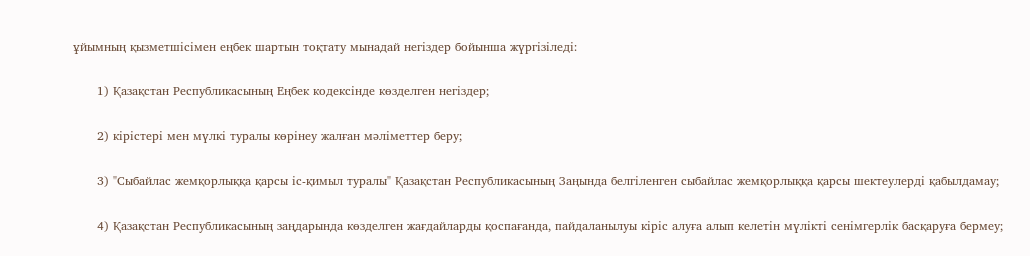ұйымның қызметшісімен еңбек шартын тоқтату мынадай негіздер бойынша жүргізіледі:

      1) Қазақстан Республикасының Еңбек кодексінде көзделген негіздер;

      2) кірістері мен мүлкі туралы көрінеу жалған мәліметтер беру;

      3) "Сыбайлас жемқорлыққа қарсы іс-қимыл туралы" Қазақстан Республикасының Заңында белгіленген сыбайлас жемқорлыққа қарсы шектеулерді қабылдамау;

      4) Қазақстан Республикасының заңдарында көзделген жағдайларды қоспағанда, пайдаланылуы кіріс алуға алып келетін мүлікті сенімгерлік басқаруға бермеу;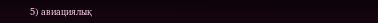5) авиациялық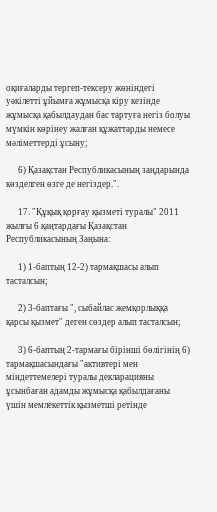оқиғаларды тергеп-тексеру жөніндегі уәкілетті ұйымға жұмысқа кiру кезiнде жұмысқа қабылдаудан бас тартуға негiз болуы мүмкiн көрiнеу жалған құжаттарды немесе мәлiметтерді ұсыну;

      6) Қазақстан Республикасының заңдарында көзделген өзге де негіздер.".

      17. "Құқық қорғау қызметі туралы" 2011 жылғы 6 қаңтардағы Қазақстан Республикасының Заңына:

      1) 1-баптың 12-2) тармақшасы алып тасталсын;

      2) 3-баптағы ", сыбайлас жемқорлыққа қарсы қызмет" деген сөздер алып тасталсын;

      3) 6-баптың 2-тармағы бірінші бөлігінің 6) тармақшасындағы "активтері мен міндеттемелері туралы декларацияны ұсынбаған адамды жұмысқа қабылдағаны үшін мемлекеттік қызметші ретінде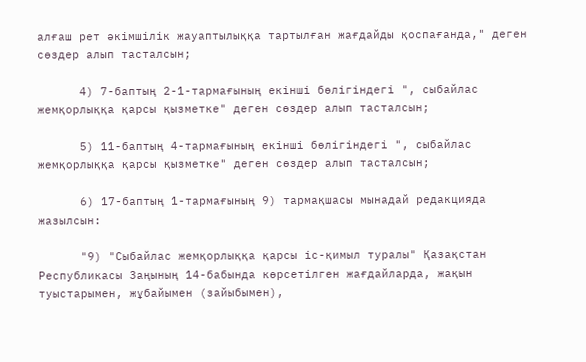алғаш рет әкімшілік жауаптылыққа тартылған жағдайды қоспағанда," деген сөздер алып тасталсын;

      4) 7-баптың 2-1-тармағының екінші бөлігіндегі ", сыбайлас жемқорлыққа қарсы қызметке" деген сөздер алып тасталсын;

      5) 11-баптың 4-тармағының екінші бөлігіндегі ", сыбайлас жемқорлыққа қарсы қызметке" деген сөздер алып тасталсын;

      6) 17-баптың 1-тармағының 9) тармақшасы мынадай редакцияда жазылсын:

      "9) "Сыбайлас жемқорлыққа қарсы іс-қимыл туралы" Қазақстан Республикасы Заңының 14-бабында көрсетілген жағдайларда, жақын туыстарымен, жұбайымен (зайыбымен),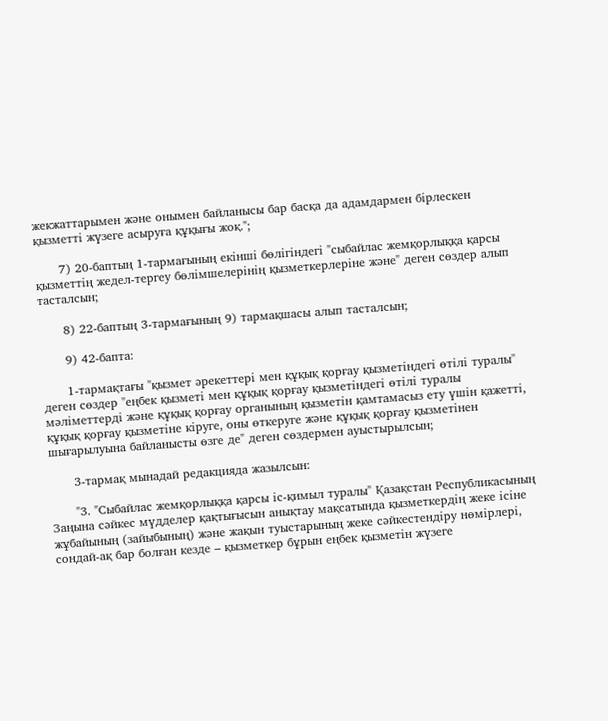жекжаттарымен және онымен байланысы бар басқа да адамдармен бірлескен қызметті жүзеге асыруға құқығы жоқ.";

      7) 20-баптың 1-тармағының екінші бөлігіндегі "сыбайлас жемқорлыққа қарсы қызметтің жедел-тергеу бөлімшелерінің қызметкерлеріне және" деген сөздер алып тасталсын;

      8) 22-баптың 3-тармағының 9) тармақшасы алып тасталсын;

      9) 42-бапта:

      1-тармақтағы "қызмет әрекеттері мен құқық қорғау қызметіндегі өтілі туралы" деген сөздер "еңбек қызметі мен құқық қорғау қызметіндегі өтілі туралы мәліметтерді және құқық қорғау органының қызметін қамтамасыз ету үшін қажетті, құқық қорғау қызметіне кіруге, оны өткеруге және құқық қорғау қызметінен шығарылуына байланысты өзге де" деген сөздермен ауыстырылсын;

      3-тармақ мынадай редакцияда жазылсын:

      "3. "Сыбайлас жемқорлыққа қарсы іс-қимыл туралы" Қазақстан Республикасының Заңына сәйкес мүдделер қақтығысын анықтау мақсатында қызметкердің жеке ісіне жұбайының (зайыбының) және жақын туыстарының жеке сәйкестендіру нөмірлері, сондай-ақ бар болған кезде – қызметкер бұрын еңбек қызметін жүзеге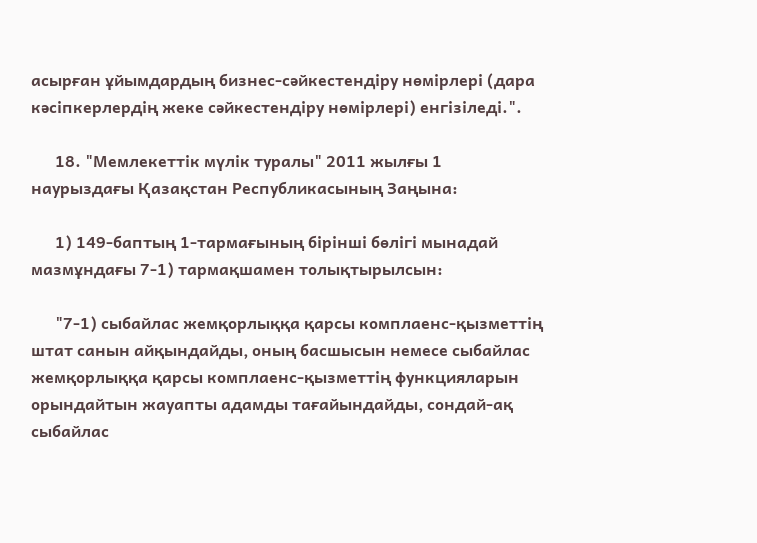асырған ұйымдардың бизнес-сәйкестендіру нөмірлері (дара кәсіпкерлердің жеке сәйкестендіру нөмірлері) енгізіледі.".

      18. "Мемлекеттік мүлік туралы" 2011 жылғы 1 наурыздағы Қазақстан Республикасының Заңына:

      1) 149-баптың 1-тармағының бірінші бөлігі мынадай мазмұндағы 7-1) тармақшамен толықтырылсын:

      "7-1) сыбайлас жемқорлыққа қарсы комплаенс-қызметтің штат санын айқындайды, оның басшысын немесе сыбайлас жемқорлыққа қарсы комплаенс-қызметтің функцияларын орындайтын жауапты адамды тағайындайды, сондай-ақ сыбайлас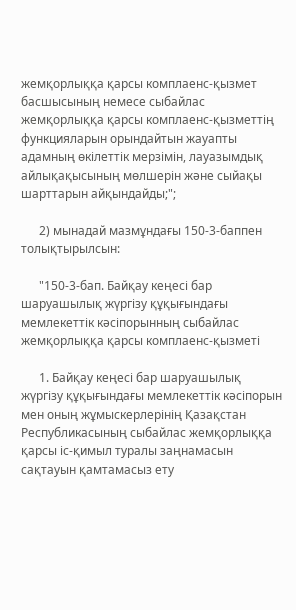жемқорлыққа қарсы комплаенс-қызмет басшысының немесе сыбайлас жемқорлыққа қарсы комплаенс-қызметтің функцияларын орындайтын жауапты адамның өкілеттік мерзімін, лауазымдық айлықақысының мөлшерін және сыйақы шарттарын айқындайды;";

      2) мынадай мазмұндағы 150-3-баппен толықтырылсын:

      "150-3-бап. Байқау кеңесі бар шаруашылық жүргізу құқығындағы мемлекеттік кәсіпорынның сыбайлас жемқорлыққа қарсы комплаенс-қызметі

      1. Байқау кеңесі бар шаруашылық жүргізу құқығындағы мемлекеттік кәсіпорын мен оның жұмыскерлерінің Қазақстан Республикасының сыбайлас жемқорлыққа қарсы іс-қимыл туралы заңнамасын сақтауын қамтамасыз ету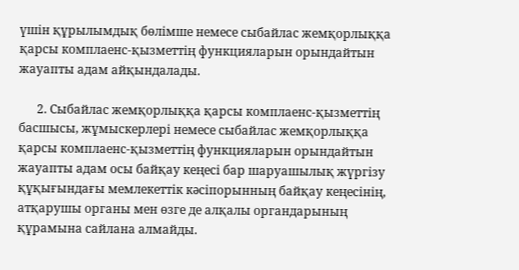үшін құрылымдық бөлімше немесе сыбайлас жемқорлыққа қарсы комплаенс-қызметтің функцияларын орындайтын жауапты адам айқындалады.

      2. Сыбайлас жемқорлыққа қарсы комплаенс-қызметтің басшысы, жұмыскерлері немесе сыбайлас жемқорлыққа қарсы комплаенс-қызметтің функцияларын орындайтын жауапты адам осы байқау кеңесі бар шаруашылық жүргізу құқығындағы мемлекеттік кәсіпорынның байқау кеңесінің, атқарушы органы мен өзге де алқалы органдарының құрамына сайлана алмайды.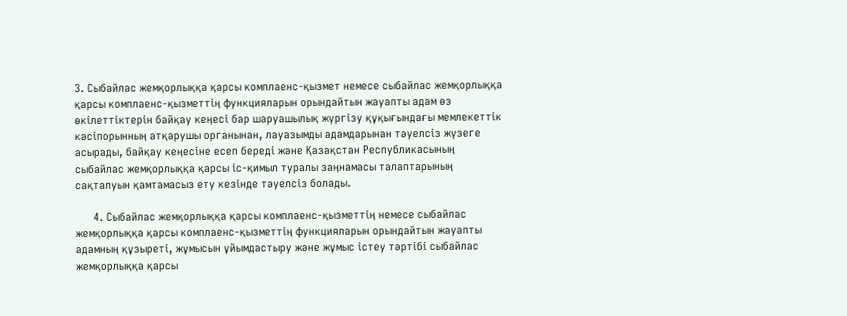3. Сыбайлас жемқорлыққа қарсы комплаенс-қызмет немесе сыбайлас жемқорлыққа қарсы комплаенс-қызметтің функцияларын орындайтын жауапты адам өз өкілеттіктерін байқау кеңесі бар шаруашылық жүргізу құқығындағы мемлекеттік кәсіпорынның атқарушы органынан, лауазымды адамдарынан тәуелсіз жүзеге асырады, байқау кеңесіне есеп береді және Қазақстан Республикасының сыбайлас жемқорлыққа қарсы іс-қимыл туралы заңнамасы талаптарының сақталуын қамтамасыз ету кезінде тәуелсіз болады.

      4. Сыбайлас жемқорлыққа қарсы комплаенс-қызметтің немесе сыбайлас жемқорлыққа қарсы комплаенс-қызметтің функцияларын орындайтын жауапты адамның құзыреті, жұмысын ұйымдастыру және жұмыс істеу тәртібі сыбайлас жемқорлыққа қарсы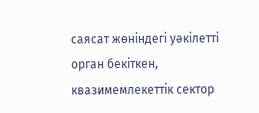саясат жөніндегі уәкілетті орган бекіткен, квазимемлекеттік сектор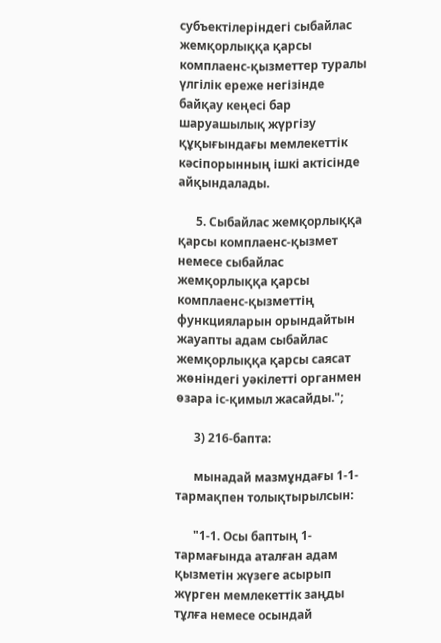субъектілеріндегі сыбайлас жемқорлыққа қарсы комплаенс-қызметтер туралы үлгілік ереже негізінде байқау кеңесі бар шаруашылық жүргізу құқығындағы мемлекеттік кәсіпорынның ішкі актісінде айқындалады.

      5. Сыбайлас жемқорлыққа қарсы комплаенс-қызмет немесе сыбайлас жемқорлыққа қарсы комплаенс-қызметтің функцияларын орындайтын жауапты адам сыбайлас жемқорлыққа қарсы саясат жөніндегі уәкілетті органмен өзара іс-қимыл жасайды.";

      3) 216-бапта:

      мынадай мазмұндағы 1-1-тармақпен толықтырылсын:

      "1-1. Осы баптың 1-тармағында аталған адам қызметін жүзеге асырып жүрген мемлекеттік заңды тұлға немесе осындай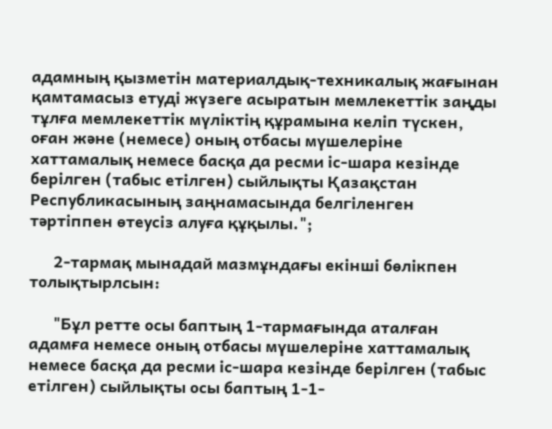адамның қызметін материалдық-техникалық жағынан қамтамасыз етуді жүзеге асыратын мемлекеттік заңды тұлға мемлекеттік мүліктің құрамына келіп түскен, оған және (немесе) оның отбасы мүшелеріне хаттамалық немесе басқа да ресми іс-шара кезінде берілген (табыс етілген) сыйлықты Қазақстан Республикасының заңнамасында белгіленген тәртіппен өтеусіз алуға құқылы.";

      2-тармақ мынадай мазмұндағы екінші бөлікпен толықтырлсын:

      "Бұл ретте осы баптың 1-тармағында аталған адамға немесе оның отбасы мүшелеріне хаттамалық немесе басқа да ресми іс-шара кезінде берілген (табыс етілген) сыйлықты осы баптың 1-1-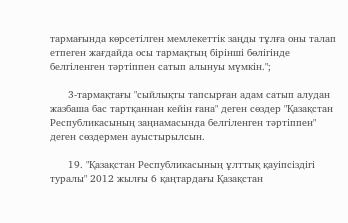тармағында көрсетілген мемлекеттік заңды тұлға оны талап етпеген жағдайда осы тармақтың бірінші бөлігінде белгіленген тәртіппен сатып алынуы мүмкін.";

      3-тармақтағы "сыйлықты тапсырған адам сатып алудан жазбаша бас тартқаннан кейін ғана" деген сөздер "Қазақстан Республикасының заңнамасында белгіленген тәртіппен" деген сөздермен ауыстырылсын.

      19. "Қазақстан Республикасының ұлттық қауіпсіздігі туралы" 2012 жылғы 6 қаңтардағы Қазақстан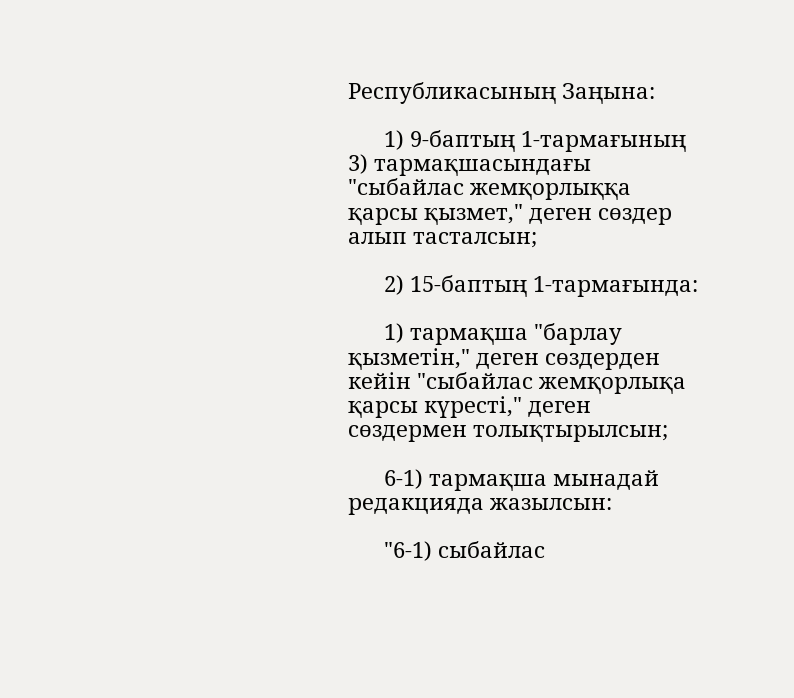Республикасының Заңына:

      1) 9-баптың 1-тармағының 3) тармақшасындағы "сыбайлас жемқорлыққа қарсы қызмет," деген сөздер алып тасталсын;

      2) 15-баптың 1-тармағында:

      1) тармақша "барлау қызметін," деген сөздерден кейін "сыбайлас жемқорлықа қарсы күресті," деген сөздермен толықтырылсын;

      6-1) тармақша мынадай редакцияда жазылсын:

      "6-1) сыбайлас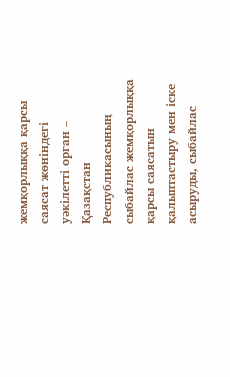жемқорлыққа қарсы саясат жөніндегі уәкілетті орган – Қазақстан Республикасының сыбайлас жемқорлыққа қарсы саясатын қалыптастыру мен іске асыруды, сыбайлас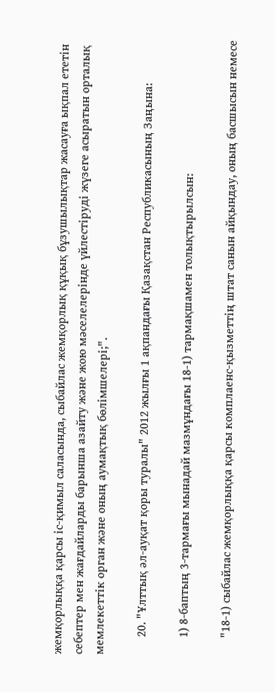жемқорлыққа қарсы іс-қимыл саласында, сыбайлас жемқорлық құқық бұзушылықтар жасауға ықпал ететін себептер мен жағдайларды барынша азайту және жою мәселелерінде үйлестіруді жүзеге асыратын орталық мемлекеттік орган және оның аумақтық бөлімшелері;".

      20. "Ұлттық әл-ауқат қоры туралы" 2012 жылғы 1 ақпандағы Қазақстан Республикасының Заңына:

      1) 8-баптың 3-тармағы мынадай мазмұндағы 18-1) тармақшамен толықтырылсын:

      "18-1) сыбайлас жемқорлыққа қарсы комплаенс-қызметтің штат санын айқындау, оның басшысын немесе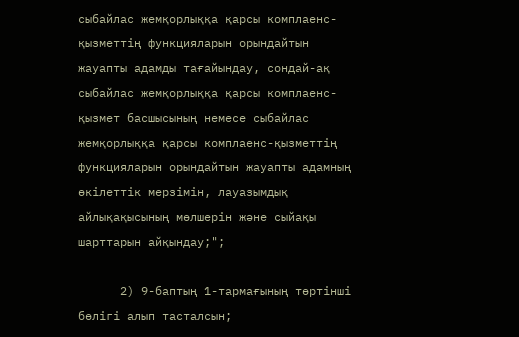сыбайлас жемқорлыққа қарсы комплаенс-қызметтің функцияларын орындайтын жауапты адамды тағайындау, сондай-ақ сыбайлас жемқорлыққа қарсы комплаенс-қызмет басшысының немесе сыбайлас жемқорлыққа қарсы комплаенс-қызметтің функцияларын орындайтын жауапты адамның өкілеттік мерзімін, лауазымдық айлықақысының мөлшерін және сыйақы шарттарын айқындау;";

      2) 9-баптың 1-тармағының төртінші бөлігі алып тасталсын;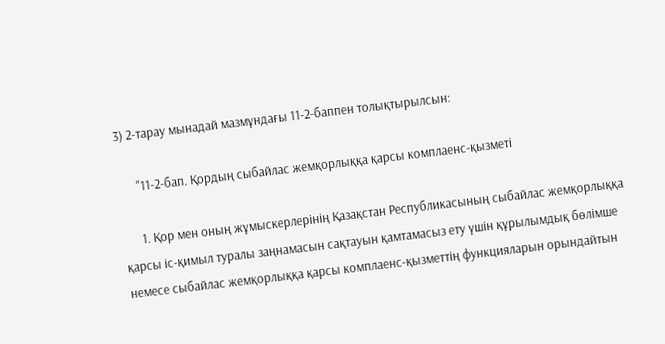3) 2-тарау мынадай мазмұндағы 11-2-баппен толықтырылсын:

      "11-2-бап. Қордың сыбайлас жемқорлыққа қарсы комплаенс-қызметі

      1. Қор мен оның жұмыскерлерінің Қазақстан Республикасының сыбайлас жемқорлыққа қарсы іс-қимыл туралы заңнамасын сақтауын қамтамасыз ету үшін құрылымдық бөлімше немесе сыбайлас жемқорлыққа қарсы комплаенс-қызметтің функцияларын орындайтын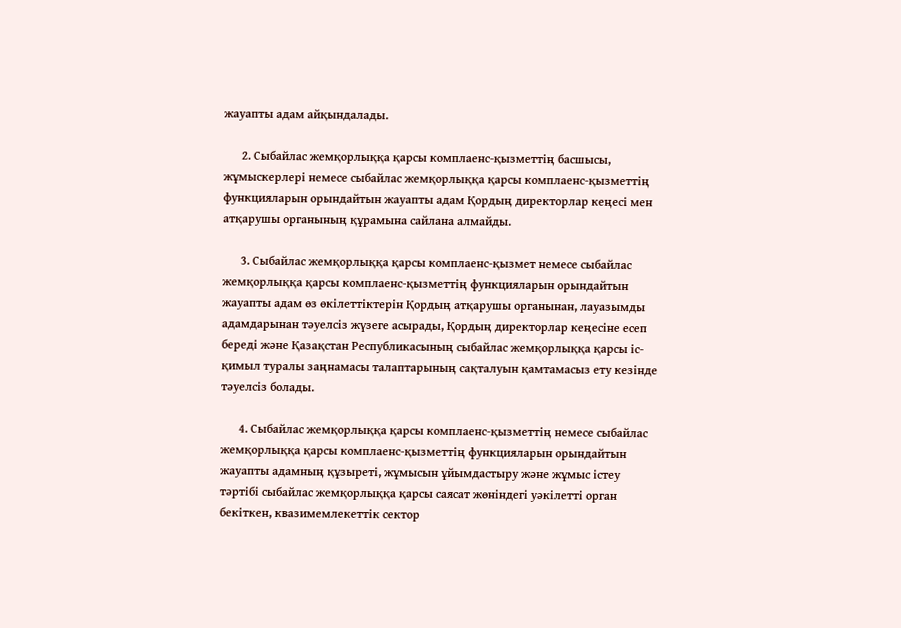жауапты адам айқындалады.

      2. Сыбайлас жемқорлыққа қарсы комплаенс-қызметтің басшысы, жұмыскерлері немесе сыбайлас жемқорлыққа қарсы комплаенс-қызметтің функцияларын орындайтын жауапты адам Қордың директорлар кеңесі мен атқарушы органының құрамына сайлана алмайды.

      3. Сыбайлас жемқорлыққа қарсы комплаенс-қызмет немесе сыбайлас жемқорлыққа қарсы комплаенс-қызметтің функцияларын орындайтын жауапты адам өз өкілеттіктерін Қордың атқарушы органынан, лауазымды адамдарынан тәуелсіз жүзеге асырады, Қордың директорлар кеңесіне есеп береді және Қазақстан Республикасының сыбайлас жемқорлыққа қарсы іс-қимыл туралы заңнамасы талаптарының сақталуын қамтамасыз ету кезінде тәуелсіз болады.

      4. Сыбайлас жемқорлыққа қарсы комплаенс-қызметтің немесе сыбайлас жемқорлыққа қарсы комплаенс-қызметтің функцияларын орындайтын жауапты адамның құзыреті, жұмысын ұйымдастыру және жұмыс істеу тәртібі сыбайлас жемқорлыққа қарсы саясат жөніндегі уәкілетті орган бекіткен, квазимемлекеттік сектор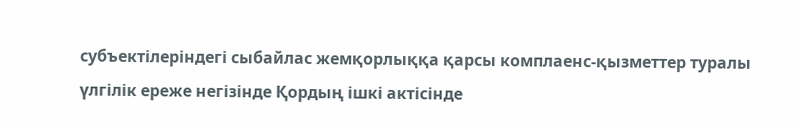субъектілеріндегі сыбайлас жемқорлыққа қарсы комплаенс-қызметтер туралы үлгілік ереже негізінде Қордың ішкі актісінде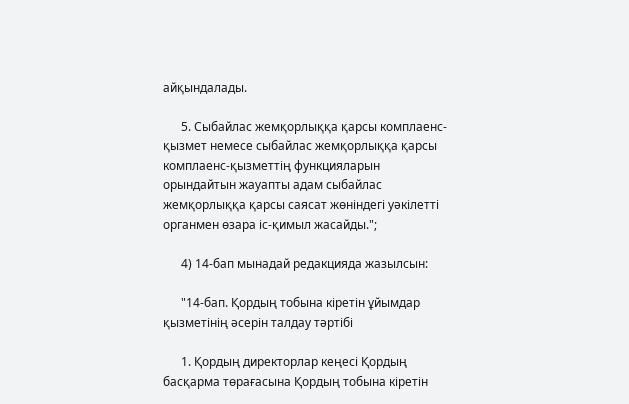айқындалады.

      5. Сыбайлас жемқорлыққа қарсы комплаенс-қызмет немесе сыбайлас жемқорлыққа қарсы комплаенс-қызметтің функцияларын орындайтын жауапты адам сыбайлас жемқорлыққа қарсы саясат жөніндегі уәкілетті органмен өзара іс-қимыл жасайды.";

      4) 14-бап мынадай редакцияда жазылсын:

      "14-бап. Қордың тобына кіретін ұйымдар қызметінің әсерін талдау тәртібі

      1. Қордың директорлар кеңесі Қордың басқарма төрағасына Қордың тобына кіретін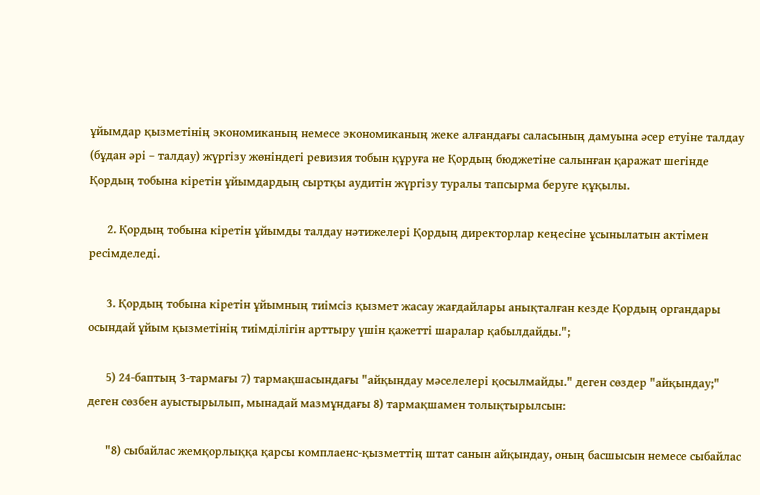ұйымдар қызметінің экономиканың немесе экономиканың жеке алғандағы саласының дамуына әсер етуіне талдау (бұдан әрі – талдау) жүргізу жөніндегі ревизия тобын құруға не Қордың бюджетіне салынған қаражат шегінде Қордың тобына кіретін ұйымдардың сыртқы аудитін жүргізу туралы тапсырма беруге құқылы.

      2. Қордың тобына кіретін ұйымды талдау нәтижелері Қордың директорлар кеңесіне ұсынылатын актімен ресімделеді.

      3. Қордың тобына кіретін ұйымның тиімсіз қызмет жасау жағдайлары анықталған кезде Қордың органдары осындай ұйым қызметінің тиімділігін арттыру үшін қажетті шаралар қабылдайды.";

      5) 24-баптың 3-тармағы 7) тармақшасындағы "айқындау мәселелері қосылмайды." деген сөздер "айқындау;" деген сөзбен ауыстырылып, мынадай мазмұндағы 8) тармақшамен толықтырылсын:

      "8) сыбайлас жемқорлыққа қарсы комплаенс-қызметтің штат санын айқындау, оның басшысын немесе сыбайлас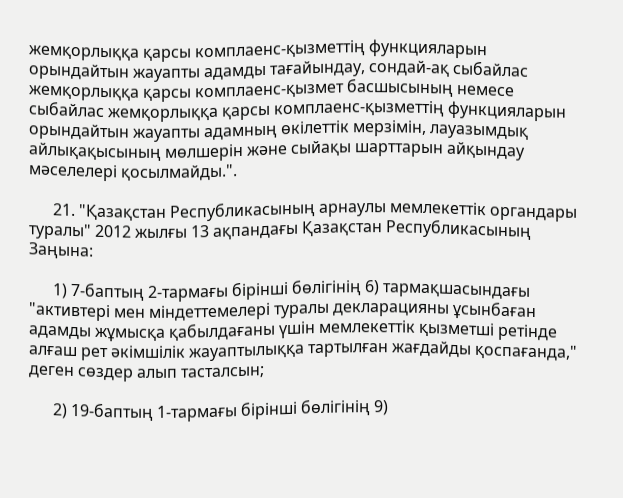жемқорлыққа қарсы комплаенс-қызметтің функцияларын орындайтын жауапты адамды тағайындау, сондай-ақ сыбайлас жемқорлыққа қарсы комплаенс-қызмет басшысының немесе сыбайлас жемқорлыққа қарсы комплаенс-қызметтің функцияларын орындайтын жауапты адамның өкілеттік мерзімін, лауазымдық айлықақысының мөлшерін және сыйақы шарттарын айқындау мәселелері қосылмайды.".

      21. "Қазақстан Республикасының арнаулы мемлекеттік органдары туралы" 2012 жылғы 13 ақпандағы Қазақстан Республикасының Заңына:

      1) 7-баптың 2-тармағы бірінші бөлігінің 6) тармақшасындағы "активтері мен міндеттемелері туралы декларацияны ұсынбаған адамды жұмысқа қабылдағаны үшін мемлекеттік қызметші ретінде алғаш рет әкімшілік жауаптылыққа тартылған жағдайды қоспағанда," деген сөздер алып тасталсын;

      2) 19-баптың 1-тармағы бірінші бөлігінің 9)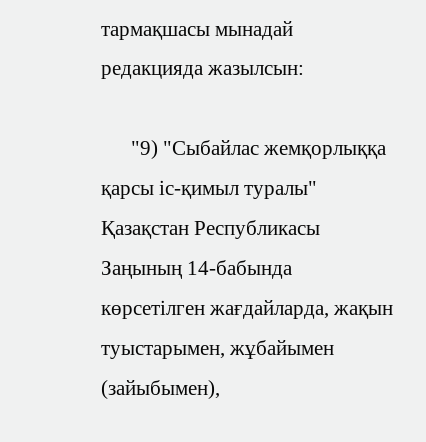тармақшасы мынадай редакцияда жазылсын:

      "9) "Сыбайлас жемқорлыққа қарсы іс-қимыл туралы" Қазақстан Республикасы Заңының 14-бабында көрсетілген жағдайларда, жақын туыстарымен, жұбайымен (зайыбымен),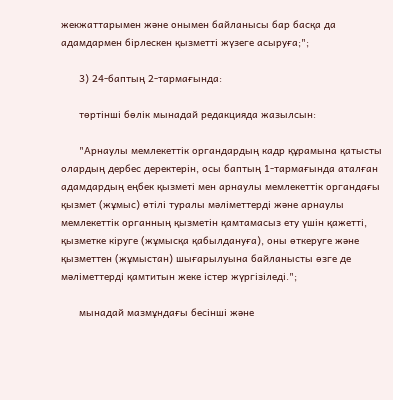жекжаттарымен және онымен байланысы бар басқа да адамдармен бірлескен қызметті жүзеге асыруға;";

      3) 24-баптың 2-тармағында:

      төртінші бөлік мынадай редакцияда жазылсын:

      "Арнаулы мемлекеттік органдардың кадр құрамына қатысты олардың дербес деректерін, осы баптың 1-тармағында аталған адамдардың еңбек қызметі мен арнаулы мемлекеттік органдағы қызмет (жұмыс) өтілі туралы мәліметтерді және арнаулы мемлекеттік органның қызметін қамтамасыз ету үшін қажетті, қызметке кіруге (жұмысқа қабылдануға), оны өткеруге және қызметтен (жұмыстан) шығарылуына байланысты өзге де мәліметтерді қамтитын жеке істер жүргізіледі.";

      мынадай мазмұндағы бесінші және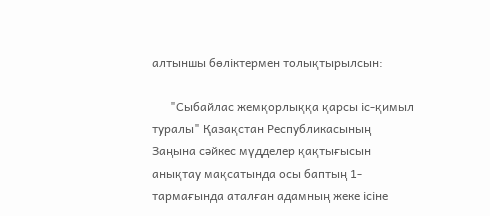алтыншы бөліктермен толықтырылсын:

      "Сыбайлас жемқорлыққа қарсы іс-қимыл туралы" Қазақстан Республикасының Заңына сәйкес мүдделер қақтығысын анықтау мақсатында осы баптың 1-тармағында аталған адамның жеке ісіне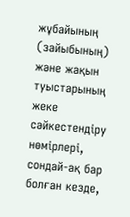жұбайының (зайыбының) және жақын туыстарының жеке сәйкестендіру нөмірлері, сондай-ақ бар болған кезде,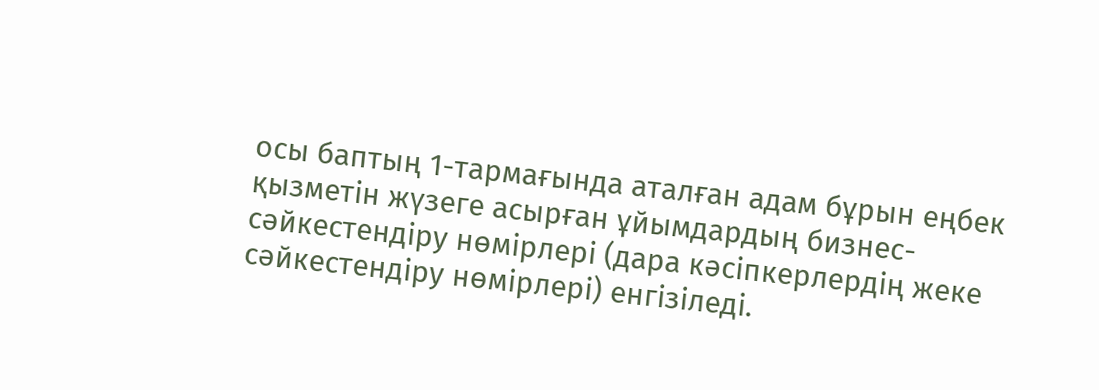осы баптың 1-тармағында аталған адам бұрын еңбек қызметін жүзеге асырған ұйымдардың бизнес-сәйкестендіру нөмірлері (дара кәсіпкерлердің жеке сәйкестендіру нөмірлері) енгізіледі.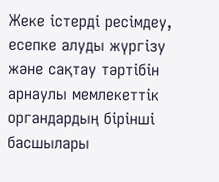Жеке істерді ресімдеу, есепке алуды жүргізу және сақтау тәртібін арнаулы мемлекеттік органдардың бірінші басшылары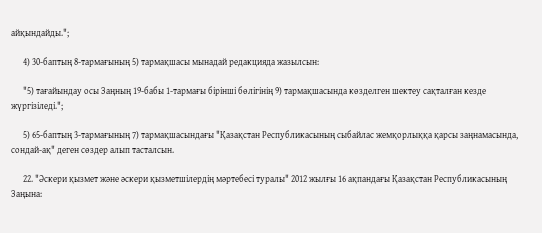айқындайды.";

      4) 30-баптың 8-тармағының 5) тармақшасы мынадай редакцияда жазылсын:

      "5) тағайындау осы Заңның 19-бабы 1-тармағы бірінші бөлігінің 9) тармақшасында көзделген шектеу сақталған кезде жүргізіледі.";

      5) 65-баптың 3-тармағының 7) тармақшасындағы "Қазақстан Республикасының сыбайлас жемқорлыққа қарсы заңнамасында, сондай-ақ" деген сөздер алып тасталсын.

      22. "Әскери қызмет және әскери қызметшілердің мәртебесі туралы" 2012 жылғы 16 ақпандағы Қазақстан Республикасының Заңына: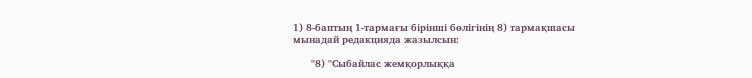1) 8-баптың 1-тармағы бірінші бөлігінің 8) тармақшасы мынадай редакцияда жазылсын:

      "8) "Сыбайлас жемқорлыққа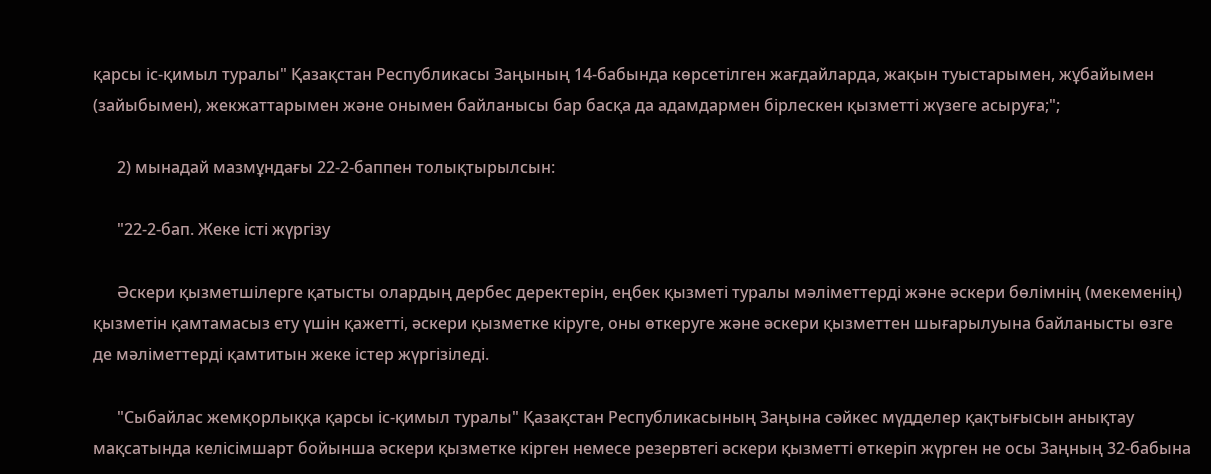қарсы іс-қимыл туралы" Қазақстан Республикасы Заңының 14-бабында көрсетілген жағдайларда, жақын туыстарымен, жұбайымен (зайыбымен), жекжаттарымен және онымен байланысы бар басқа да адамдармен бірлескен қызметті жүзеге асыруға;";

      2) мынадай мазмұндағы 22-2-баппен толықтырылсын:

      "22-2-бап. Жеке істі жүргізу

      Әскери қызметшілерге қатысты олардың дербес деректерін, еңбек қызметі туралы мәліметтерді және әскери бөлімнің (мекеменің) қызметін қамтамасыз ету үшін қажетті, әскери қызметке кіруге, оны өткеруге және әскери қызметтен шығарылуына байланысты өзге де мәліметтерді қамтитын жеке істер жүргізіледі.

      "Сыбайлас жемқорлыққа қарсы іс-қимыл туралы" Қазақстан Республикасының Заңына сәйкес мүдделер қақтығысын анықтау мақсатында келісімшарт бойынша әскери қызметке кірген немесе резервтегі әскери қызметті өткеріп жүрген не осы Заңның 32-бабына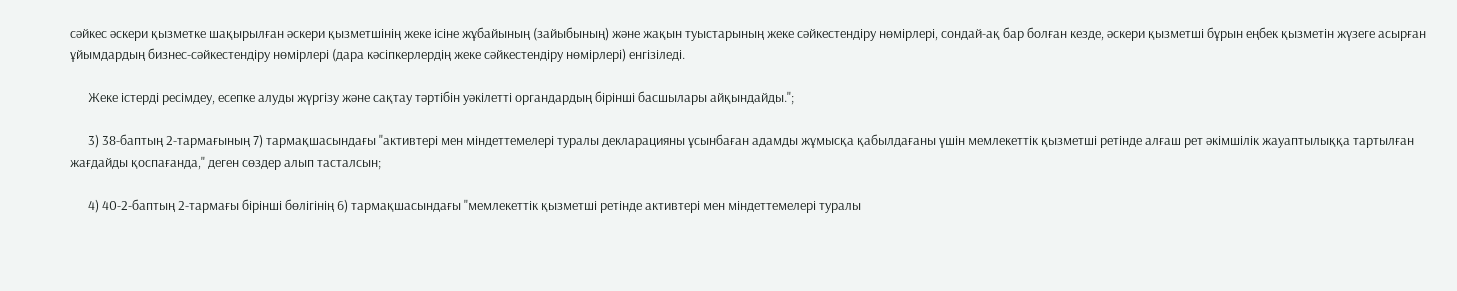сәйкес әскери қызметке шақырылған әскери қызметшінің жеке ісіне жұбайының (зайыбының) және жақын туыстарының жеке сәйкестендіру нөмірлері, сондай-ақ бар болған кезде, әскери қызметші бұрын еңбек қызметін жүзеге асырған ұйымдардың бизнес-сәйкестендіру нөмірлері (дара кәсіпкерлердің жеке сәйкестендіру нөмірлері) енгізіледі.

      Жеке істерді ресімдеу, есепке алуды жүргізу және сақтау тәртібін уәкілетті органдардың бірінші басшылары айқындайды.";

      3) 38-баптың 2-тармағының 7) тармақшасындағы "активтері мен міндеттемелері туралы декларацияны ұсынбаған адамды жұмысқа қабылдағаны үшін мемлекеттік қызметші ретінде алғаш рет әкімшілік жауаптылыққа тартылған жағдайды қоспағанда," деген сөздер алып тасталсын;

      4) 40-2-баптың 2-тармағы бірінші бөлігінің 6) тармақшасындағы "мемлекеттік қызметші ретінде активтері мен міндеттемелері туралы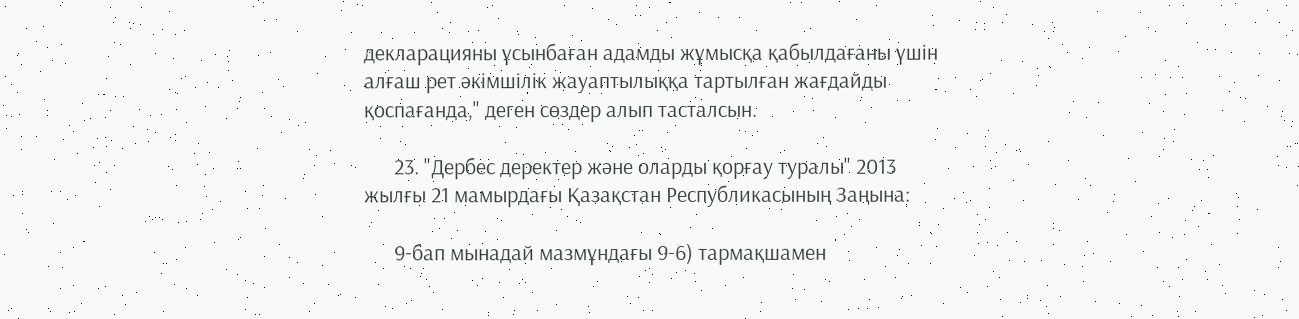декларацияны ұсынбаған адамды жұмысқа қабылдағаны үшін алғаш рет әкімшілік жауаптылыққа тартылған жағдайды қоспағанда," деген сөздер алып тасталсын.

      23. "Дербес деректер және оларды қорғау туралы" 2013 жылғы 21 мамырдағы Қазақстан Республикасының Заңына:

      9-бап мынадай мазмұндағы 9-6) тармақшамен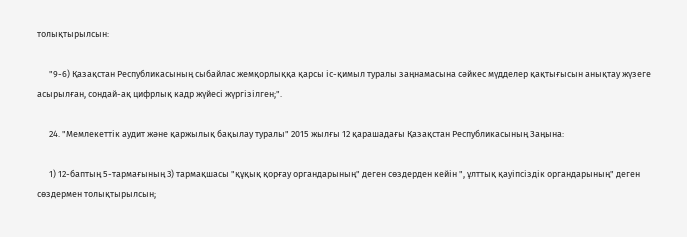толықтырылсын:

      "9-6) Қазақстан Республикасының сыбайлас жемқорлыққа қарсы іс-қимыл туралы заңнамасына сәйкес мүдделер қақтығысын анықтау жүзеге асырылған, сондай-ақ цифрлық кадр жүйесі жүргізілген;".

      24. "Мемлекеттік аудит және қаржылық бақылау туралы" 2015 жылғы 12 қарашадағы Қазақстан Республикасының Заңына:

      1) 12-баптың 5-тармағының 3) тармақшасы "құқық қорғау органдарының" деген сөздерден кейін ", ұлттық қауіпсіздік органдарының" деген сөздермен толықтырылсын;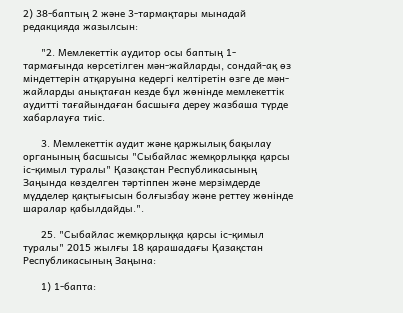2) 38-баптың 2 және 3-тармақтары мынадай редакцияда жазылсын:

      "2. Мемлекеттік аудитор осы баптың 1-тармағында көрсетілген мән-жайларды, сондай-ақ өз міндеттерін атқаруына кедергі келтіретін өзге де мән-жайларды анықтаған кезде бұл жөнінде мемлекеттік аудитті тағайындаған басшыға дереу жазбаша түрде хабарлауға тиіс.

      3. Мемлекеттік аудит және қаржылық бақылау органының басшысы "Сыбайлас жемқорлыққа қарсы іс-қимыл туралы" Қазақстан Республикасының Заңында көзделген тәртіппен және мерзімдерде мүдделер қақтығысын болғызбау және реттеу жөнінде шаралар қабылдайды.".

      25. "Сыбайлас жемқорлыққа қарсы іс-қимыл туралы" 2015 жылғы 18 қарашадағы Қазақстан Республикасының Заңына:

      1) 1-бапта: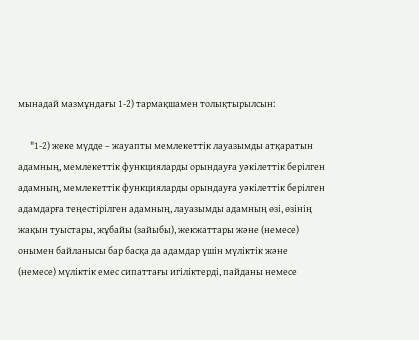мынадай мазмұндағы 1-2) тармақшамен толықтырылсын:

      "1-2) жеке мүдде – жауапты мемлекеттік лауазымды атқаратын адамның, мемлекеттік функцияларды орындауға уәкілеттік берілген адамның, мемлекеттік функцияларды орындауға уәкілеттік берілген адамдарға теңестірілген адамның, лауазымды адамның өзі, өзінің жақын туыстары, жұбайы (зайыбы), жекжаттары және (немесе) онымен байланысы бар басқа да адамдар үшін мүліктік және (немесе) мүліктік емес сипаттағы игіліктерді, пайданы немесе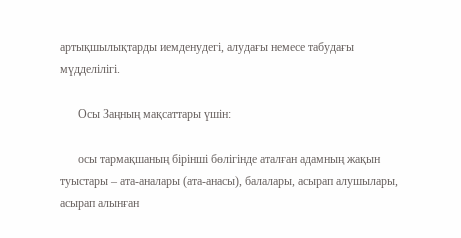артықшылықтарды иемденудегі, алудағы немесе табудағы мүдделілігі.

      Осы Заңның мақсаттары үшін:

      осы тармақшаның бірінші бөлігінде аталған адамның жақын туыстары – ата-аналары (ата-анасы), балалары, асырап алушылары, асырап алынған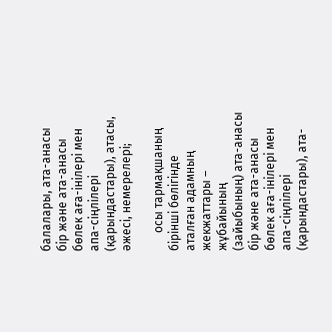балалары, ата-анасы бір және ата-анасы бөлек аға-інілері мен апа-сіңлілері (қарындастары), атасы, әжесі, немерелері;

      осы тармақшаның бірінші бөлігінде аталған адамның жекжаттары – жұбайының (зайыбының) ата-анасы бір және ата-анасы бөлек аға-інілері мен апа-сіңлілері (қарындастары), ата-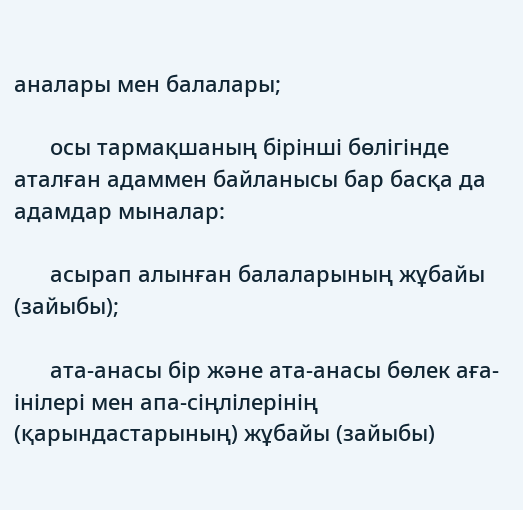аналары мен балалары;

      осы тармақшаның бірінші бөлігінде аталған адаммен байланысы бар басқа да адамдар мыналар:

      асырап алынған балаларының жұбайы (зайыбы);

      ата-анасы бір және ата-анасы бөлек аға-інілері мен апа-сіңлілерінің (қарындастарының) жұбайы (зайыбы)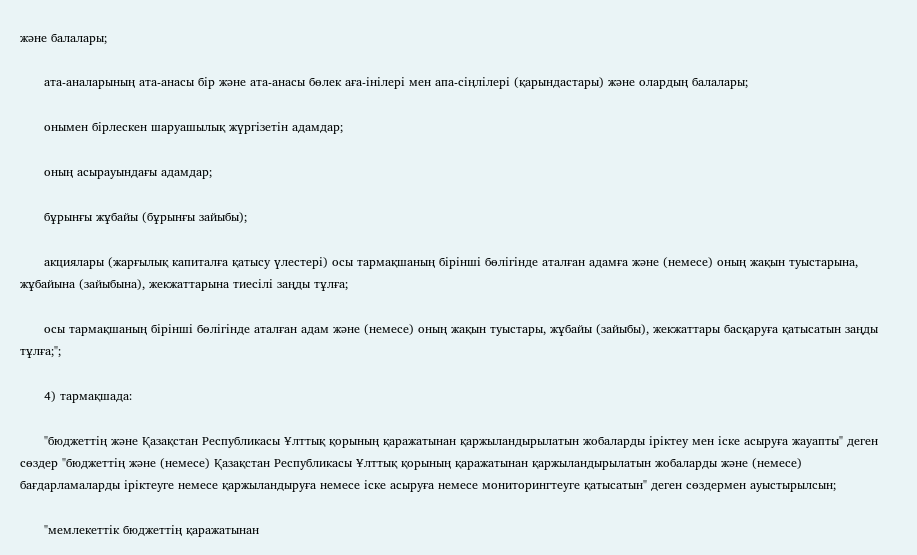және балалары;

      ата-аналарының ата-анасы бір және ата-анасы бөлек аға-інілері мен апа-сіңлілері (қарындастары) және олардың балалары;

      онымен бірлескен шаруашылық жүргізетін адамдар;

      оның асырауындағы адамдар;

      бұрынғы жұбайы (бұрынғы зайыбы);

      акциялары (жарғылық капиталға қатысу үлестері) осы тармақшаның бірінші бөлігінде аталған адамға және (немесе) оның жақын туыстарына, жұбайына (зайыбына), жекжаттарына тиесілі заңды тұлға;

      осы тармақшаның бірінші бөлігінде аталған адам және (немесе) оның жақын туыстары, жұбайы (зайыбы), жекжаттары басқаруға қатысатын заңды тұлға;";

      4) тармақшада:

      "бюджеттің және Қазақстан Республикасы Ұлттық қорының қаражатынан қаржыландырылатын жобаларды іріктеу мен іске асыруға жауапты" деген сөздер "бюджеттің және (немесе) Қазақстан Республикасы Ұлттық қорының қаражатынан қаржыландырылатын жобаларды және (немесе) бағдарламаларды іріктеуге немесе қаржыландыруға немесе іске асыруға немесе мониторингтеуге қатысатын" деген сөздермен ауыстырылсын;

      "мемлекеттік бюджеттің қаражатынан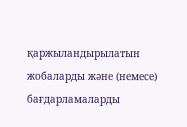қаржыландырылатын жобаларды және (немесе) бағдарламаларды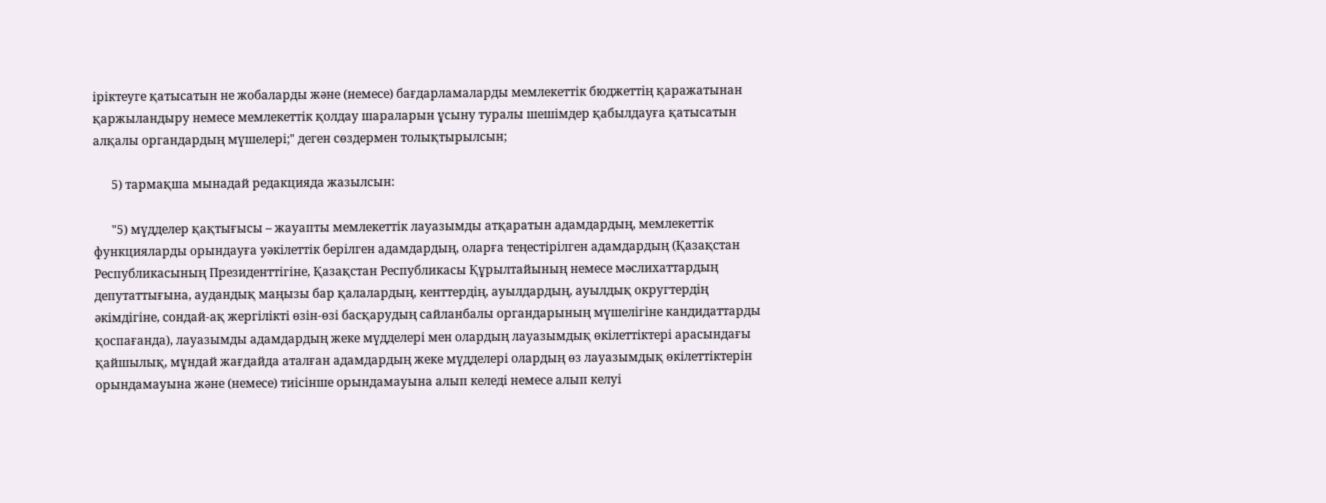іріктеуге қатысатын не жобаларды және (немесе) бағдарламаларды мемлекеттік бюджеттің қаражатынан қаржыландыру немесе мемлекеттік қолдау шараларын ұсыну туралы шешімдер қабылдауға қатысатын алқалы органдардың мүшелері;" деген сөздермен толықтырылсын;

      5) тармақша мынадай редакцияда жазылсын:

      "5) мүдделер қақтығысы – жауапты мемлекеттік лауазымды атқаратын адамдардың, мемлекеттік функцияларды орындауға уәкілеттік берілген адамдардың, оларға теңестірілген адамдардың (Қазақстан Республикасының Президенттігіне, Қазақстан Республикасы Құрылтайының немесе мәслихаттардың депутаттығына, аудандық маңызы бар қалалардың, кенттердің, ауылдардың, ауылдық округтердің әкімдігіне, сондай-ақ жергілікті өзін-өзі басқарудың сайланбалы органдарының мүшелігіне кандидаттарды қоспағанда), лауазымды адамдардың жеке мүдделері мен олардың лауазымдық өкілеттіктері арасындағы қайшылық, мұндай жағдайда аталған адамдардың жеке мүдделері олардың өз лауазымдық өкілеттіктерін орындамауына және (немесе) тиісінше орындамауына алып келеді немесе алып келуі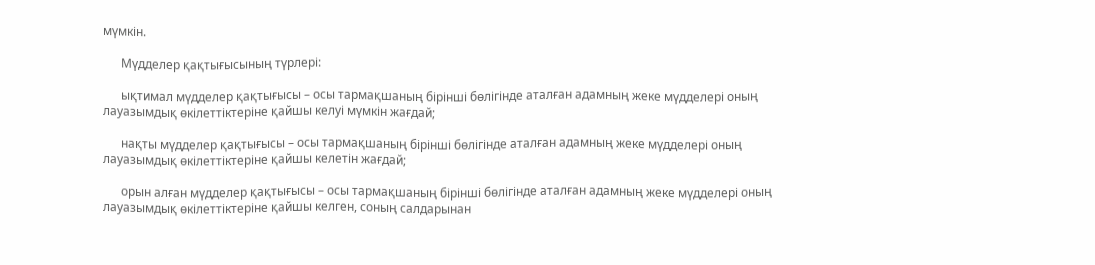мүмкін.

      Мүдделер қақтығысының түрлері:

      ықтимал мүдделер қақтығысы – осы тармақшаның бірінші бөлігінде аталған адамның жеке мүдделері оның лауазымдық өкілеттіктеріне қайшы келуі мүмкін жағдай;

      нақты мүдделер қақтығысы – осы тармақшаның бірінші бөлігінде аталған адамның жеке мүдделері оның лауазымдық өкілеттіктеріне қайшы келетін жағдай;

      орын алған мүдделер қақтығысы – осы тармақшаның бірінші бөлігінде аталған адамның жеке мүдделері оның лауазымдық өкілеттіктеріне қайшы келген, соның салдарынан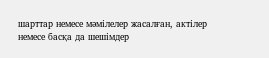шарттар немесе мәмілелер жасалған, актілер немесе басқа да шешімдер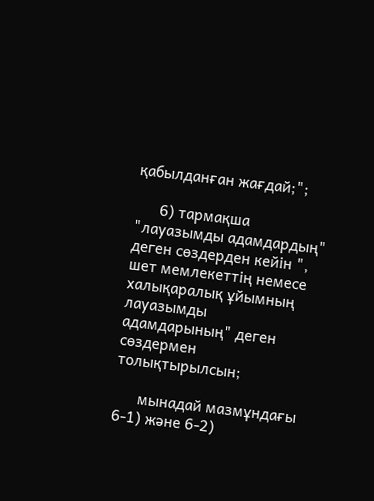қабылданған жағдай;";

      6) тармақша "лауазымды адамдардың" деген сөздерден кейін ", шет мемлекеттің немесе халықаралық ұйымның лауазымды адамдарының" деген сөздермен толықтырылсын;

      мынадай мазмұндағы 6-1) және 6-2)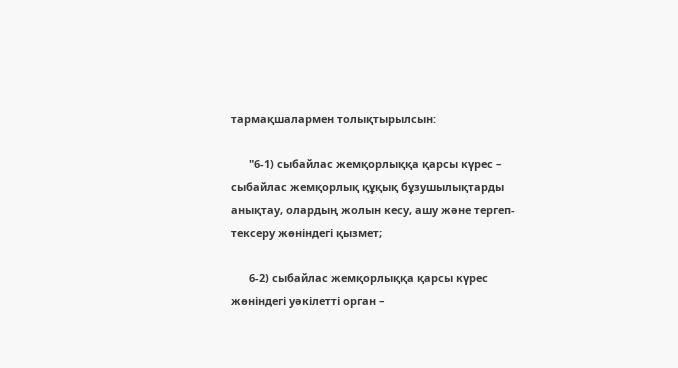тармақшалармен толықтырылсын:

      "6-1) сыбайлас жемқорлыққа қарсы күрес – сыбайлас жемқорлық құқық бұзушылықтарды анықтау, олардың жолын кесу, ашу және тергеп-тексеру жөніндегі қызмет;

      6-2) сыбайлас жемқорлыққа қарсы күрес жөніндегі уәкілетті орган –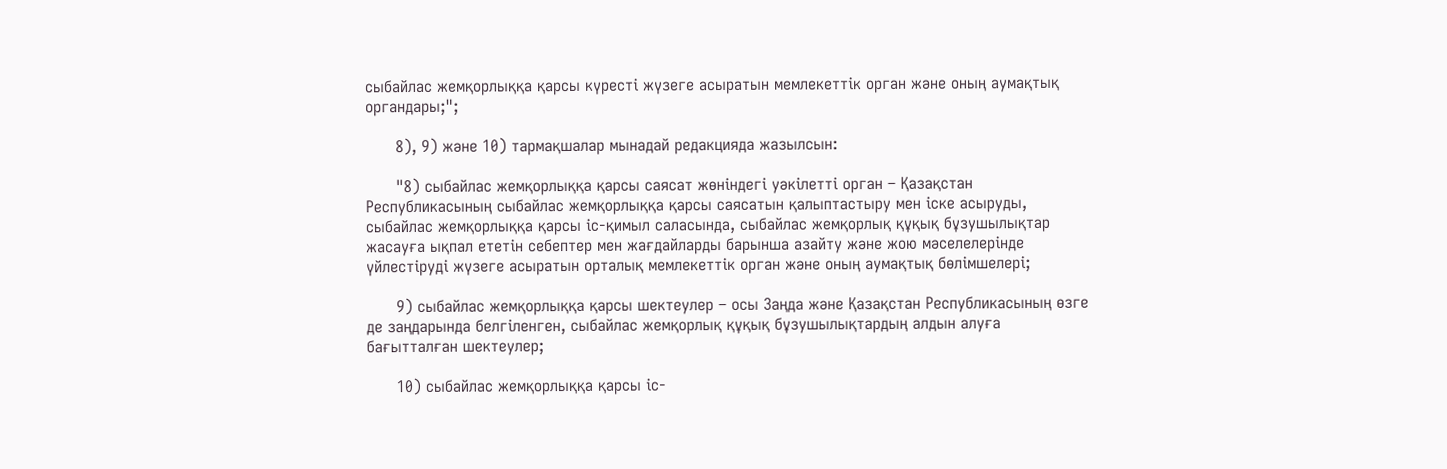сыбайлас жемқорлыққа қарсы күресті жүзеге асыратын мемлекеттік орган және оның аумақтық органдары;";

      8), 9) және 10) тармақшалар мынадай редакцияда жазылсын:

      "8) сыбайлас жемқорлыққа қарсы саясат жөніндегі уәкілетті орган – Қазақстан Республикасының сыбайлас жемқорлыққа қарсы саясатын қалыптастыру мен іске асыруды, сыбайлас жемқорлыққа қарсы іс-қимыл саласында, сыбайлас жемқорлық құқық бұзушылықтар жасауға ықпал ететін себептер мен жағдайларды барынша азайту және жою мәселелерінде үйлестіруді жүзеге асыратын орталық мемлекеттік орган және оның аумақтық бөлімшелері;

      9) сыбайлас жемқорлыққа қарсы шектеулер – осы Заңда және Қазақстан Республикасының өзге де заңдарында белгіленген, сыбайлас жемқорлық құқық бұзушылықтардың алдын алуға бағытталған шектеулер;

      10) сыбайлас жемқорлыққа қарсы іс-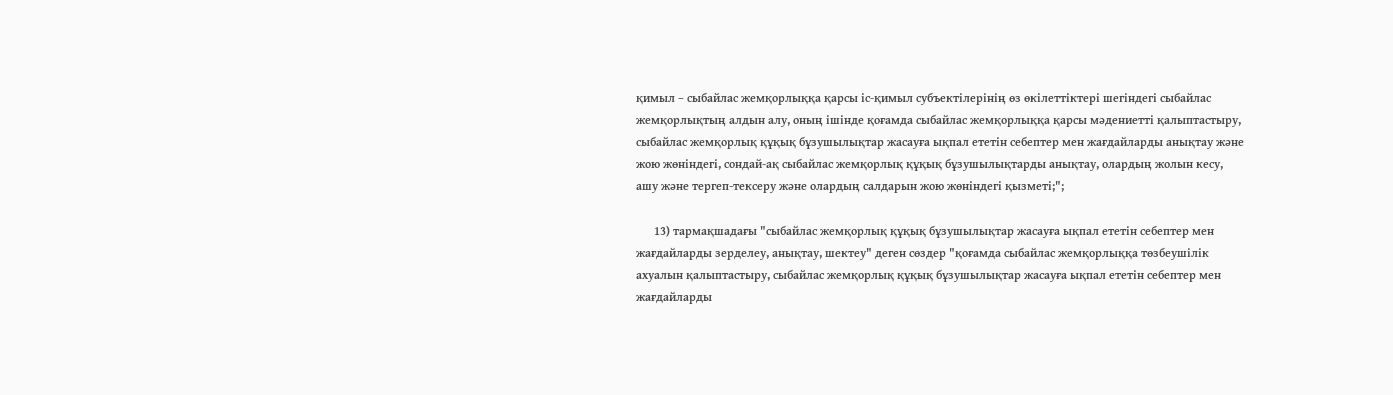қимыл – сыбайлас жемқорлыққа қарсы іс-қимыл субъектілерінің өз өкілеттіктері шегіндегі сыбайлас жемқорлықтың алдын алу, оның ішінде қоғамда сыбайлас жемқорлыққа қарсы мәдениетті қалыптастыру, сыбайлас жемқорлық құқық бұзушылықтар жасауға ықпал ететін себептер мен жағдайларды анықтау және жою жөніндегі, сондай-ақ сыбайлас жемқорлық құқық бұзушылықтарды анықтау, олардың жолын кесу, ашу және тергеп-тексеру және олардың салдарын жою жөніндегі қызметі;";

      13) тармақшадағы "сыбайлас жемқорлық құқық бұзушылықтар жасауға ықпал ететін себептер мен жағдайларды зерделеу, анықтау, шектеу" деген сөздер "қоғамда сыбайлас жемқорлыққа төзбеушілік ахуалын қалыптастыру, сыбайлас жемқорлық құқық бұзушылықтар жасауға ықпал ететін себептер мен жағдайларды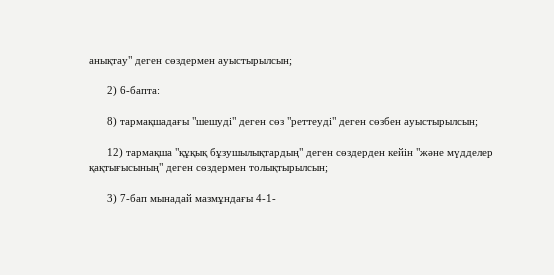анықтау" деген сөздермен ауыстырылсын;

      2) 6-бапта:

      8) тармақшадағы "шешуді" деген сөз "реттеуді" деген сөзбен ауыстырылсын;

      12) тармақша "құқық бұзушылықтардың" деген сөздерден кейін "және мүдделер қақтығысының" деген сөздермен толықтырылсын;

      3) 7-бап мынадай мазмұндағы 4-1-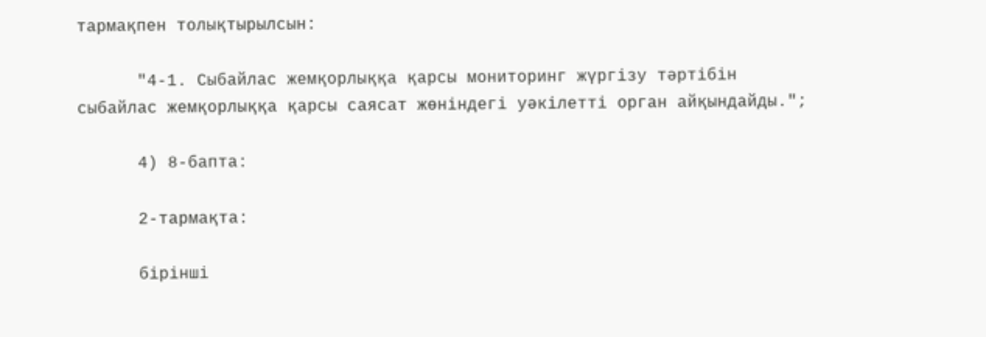тармақпен толықтырылсын:

      "4-1. Сыбайлас жемқорлыққа қарсы мониторинг жүргізу тәртібін сыбайлас жемқорлыққа қарсы саясат жөніндегі уәкілетті орган айқындайды.";

      4) 8-бапта:

      2-тармақта:

      бірінші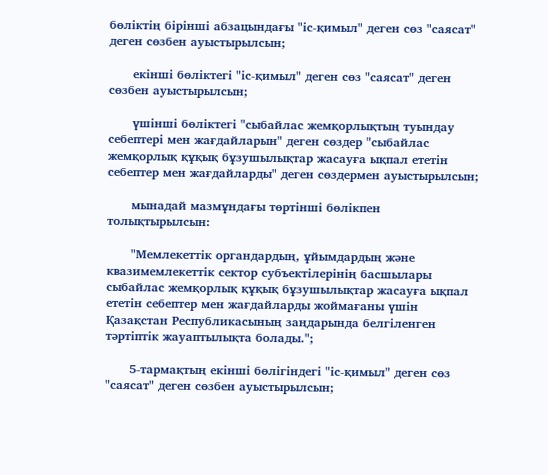бөліктің бірінші абзацындағы "іс-қимыл" деген сөз "саясат" деген сөзбен ауыстырылсын;

      екінші бөліктегі "іс-қимыл" деген сөз "саясат" деген сөзбен ауыстырылсын;

      үшінші бөліктегі "сыбайлас жемқорлықтың туындау себептері мен жағдайларын" деген сөздер "сыбайлас жемқорлық құқық бұзушылықтар жасауға ықпал ететін себептер мен жағдайларды" деген сөздермен ауыстырылсын;

      мынадай мазмұндағы төртінші бөлікпен толықтырылсын:

      "Мемлекеттік органдардың, ұйымдардың және квазимемлекеттік сектор субъектілерінің басшылары сыбайлас жемқорлық құқық бұзушылықтар жасауға ықпал ететін себептер мен жағдайларды жоймағаны үшін Қазақстан Республикасының заңдарында белгіленген тәртіптік жауаптылықта болады.";

      5-тармақтың екінші бөлігіндегі "іс-қимыл" деген сөз "саясат" деген сөзбен ауыстырылсын;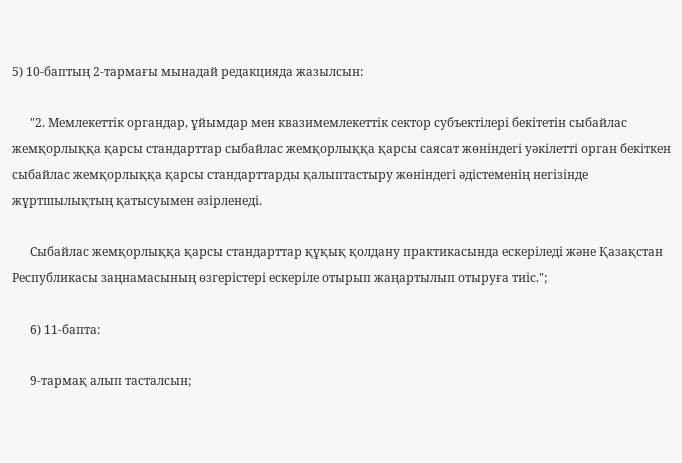5) 10-баптың 2-тармағы мынадай редакцияда жазылсын:

      "2. Мемлекеттік органдар, ұйымдар мен квазимемлекеттік сектор субъектілері бекітетін сыбайлас жемқорлыққа қарсы стандарттар сыбайлас жемқорлыққа қарсы саясат жөніндегі уәкілетті орган бекіткен сыбайлас жемқорлыққа қарсы стандарттарды қалыптастыру жөніндегі әдістеменің негізінде жұртшылықтың қатысуымен әзірленеді.

      Сыбайлас жемқорлыққа қарсы стандарттар құқық қолдану практикасында ескеріледі және Қазақстан Республикасы заңнамасының өзгерістері ескеріле отырып жаңартылып отыруға тиіс.";

      6) 11-бапта:

      9-тармақ алып тасталсын;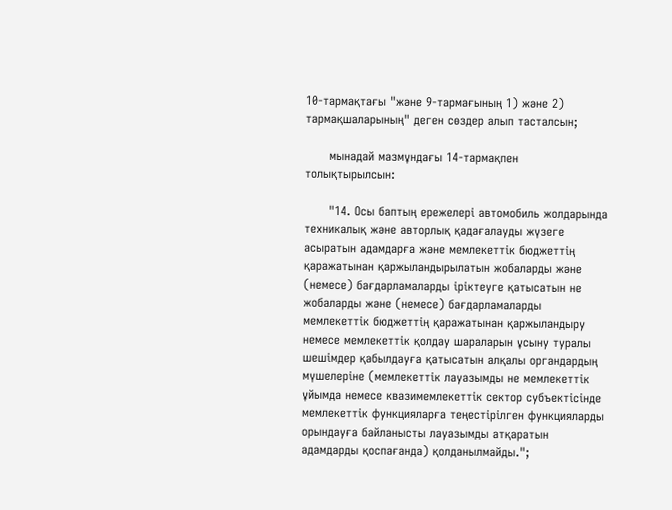10-тармақтағы "және 9-тармағының 1) және 2) тармақшаларының" деген сөздер алып тасталсын;

      мынадай мазмұндағы 14-тармақпен толықтырылсын:

      "14. Осы баптың ережелері автомобиль жолдарында техникалық және авторлық қадағалауды жүзеге асыратын адамдарға және мемлекеттік бюджеттің қаражатынан қаржыландырылатын жобаларды және (немесе) бағдарламаларды іріктеуге қатысатын не жобаларды және (немесе) бағдарламаларды мемлекеттік бюджеттің қаражатынан қаржыландыру немесе мемлекеттік қолдау шараларын ұсыну туралы шешімдер қабылдауға қатысатын алқалы органдардың мүшелеріне (мемлекеттік лауазымды не мемлекеттік ұйымда немесе квазимемлекеттік сектор субъектісінде мемлекеттік функцияларға теңестірілген функцияларды орындауға байланысты лауазымды атқаратын адамдарды қоспағанда) қолданылмайды.";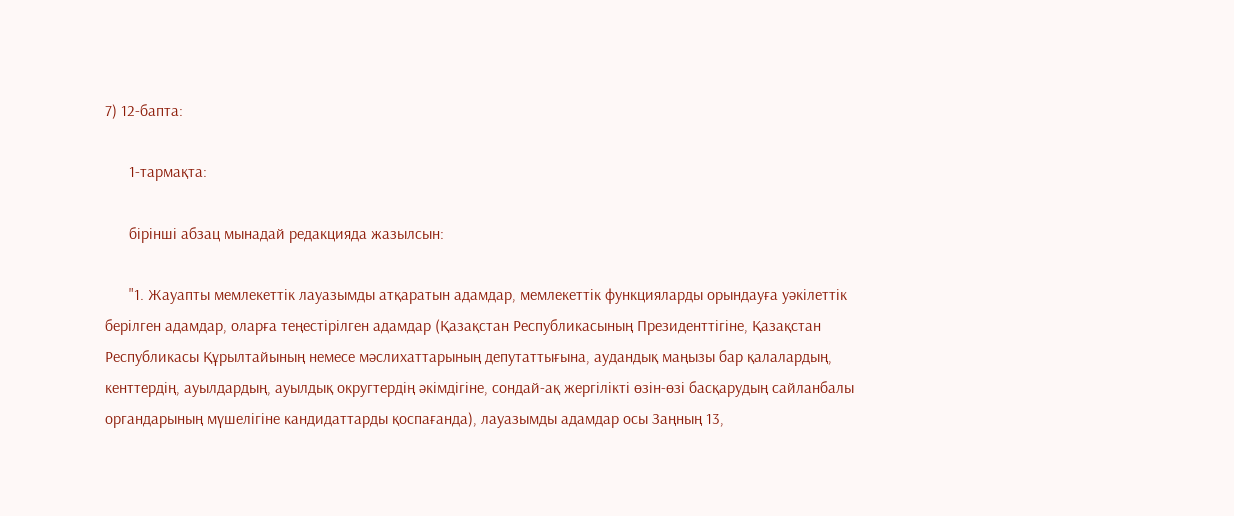7) 12-бапта:

      1-тармақта:

      бірінші абзац мынадай редакцияда жазылсын:

      "1. Жауапты мемлекеттік лауазымды атқаратын адамдар, мемлекеттік функцияларды орындауға уәкілеттік берілген адамдар, оларға теңестірілген адамдар (Қазақстан Республикасының Президенттігіне, Қазақстан Республикасы Құрылтайының немесе мәслихаттарының депутаттығына, аудандық маңызы бар қалалардың, кенттердің, ауылдардың, ауылдық округтердің әкімдігіне, сондай-ақ жергілікті өзін-өзі басқарудың сайланбалы органдарының мүшелігіне кандидаттарды қоспағанда), лауазымды адамдар осы Заңның 13,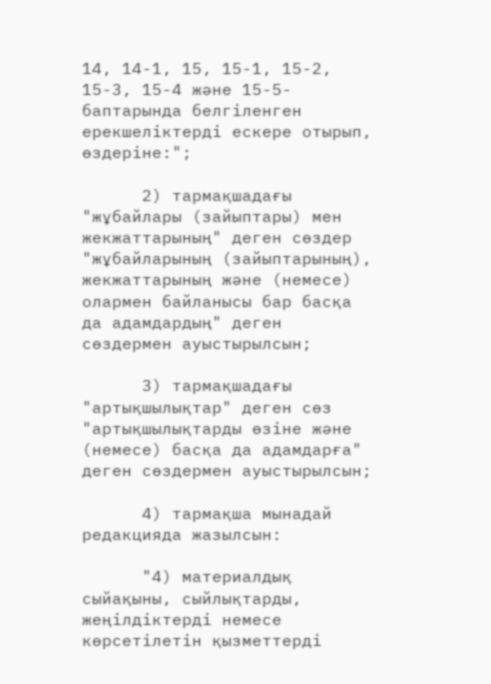14, 14-1, 15, 15-1, 15-2, 15-3, 15-4 және 15-5-баптарында белгіленген ерекшеліктерді ескере отырып, өздеріне:";

      2) тармақшадағы "жұбайлары (зайыптары) мен жекжаттарының" деген сөздер "жұбайларының (зайыптарының), жекжаттарының және (немесе) олармен байланысы бар басқа да адамдардың" деген сөздермен ауыстырылсын;

      3) тармақшадағы "артықшылықтар" деген сөз "артықшылықтарды өзіне және (немесе) басқа да адамдарға" деген сөздермен ауыстырылсын;

      4) тармақша мынадай редакцияда жазылсын:

      "4) материалдық сыйақыны, сыйлықтарды, жеңілдіктерді немесе көрсетілетін қызметтерді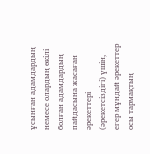ұсынған адамдардың немесе олардың өкілі болған адамдардың пайдасына жасаған әрекеттері (әрекетсіздігі) үшін, егер мұндай әрекеттер осы тармақтың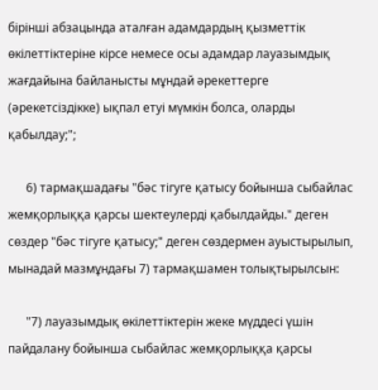бірінші абзацында аталған адамдардың қызметтік өкілеттіктеріне кірсе немесе осы адамдар лауазымдық жағдайына байланысты мұндай әрекеттерге (әрекетсіздікке) ықпал етуі мүмкін болса, оларды қабылдау;";

      6) тармақшадағы "бәс тігуге қатысу бойынша сыбайлас жемқорлыққа қарсы шектеулерді қабылдайды." деген сөздер "бәс тігуге қатысу;" деген сөздермен ауыстырылып, мынадай мазмұндағы 7) тармақшамен толықтырылсын:

      "7) лауазымдық өкілеттіктерін жеке мүддесі үшін пайдалану бойынша сыбайлас жемқорлыққа қарсы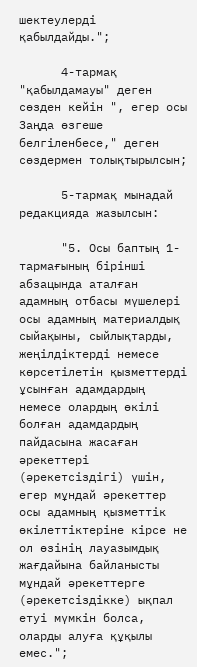шектеулерді қабылдайды.";

      4-тармақ "қабылдамауы" деген сөзден кейін ", егер осы Заңда өзгеше белгіленбесе," деген сөздермен толықтырылсын;

      5-тармақ мынадай редакцияда жазылсын:

      "5. Осы баптың 1-тармағының бірінші абзацында аталған адамның отбасы мүшелері осы адамның материалдық сыйақыны, сыйлықтарды, жеңілдіктерді немесе көрсетілетін қызметтерді ұсынған адамдардың немесе олардың өкілі болған адамдардың пайдасына жасаған әрекеттері (әрекетсіздігі) үшін, егер мұндай әрекеттер осы адамның қызметтік өкілеттіктеріне кірсе не ол өзінің лауазымдық жағдайына байланысты мұндай әрекеттерге (әрекетсіздікке) ықпал етуі мүмкін болса, оларды алуға құқылы емес.";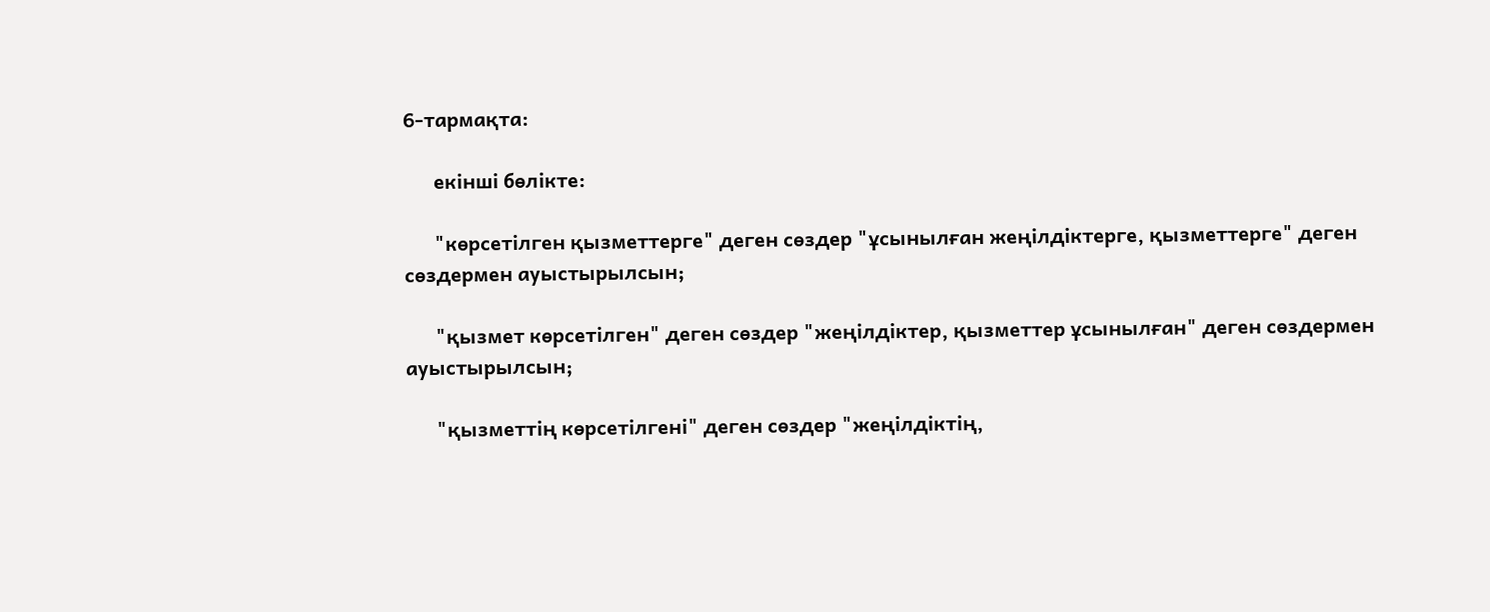6-тармақта:

      екінші бөлікте:

      "көрсетілген қызметтерге" деген сөздер "ұсынылған жеңілдіктерге, қызметтерге" деген сөздермен ауыстырылсын;

      "қызмет көрсетілген" деген сөздер "жеңілдіктер, қызметтер ұсынылған" деген сөздермен ауыстырылсын;

      "қызметтің көрсетілгені" деген сөздер "жеңілдіктің,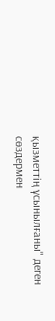қызметтің ұсынылғаны" деген сөздермен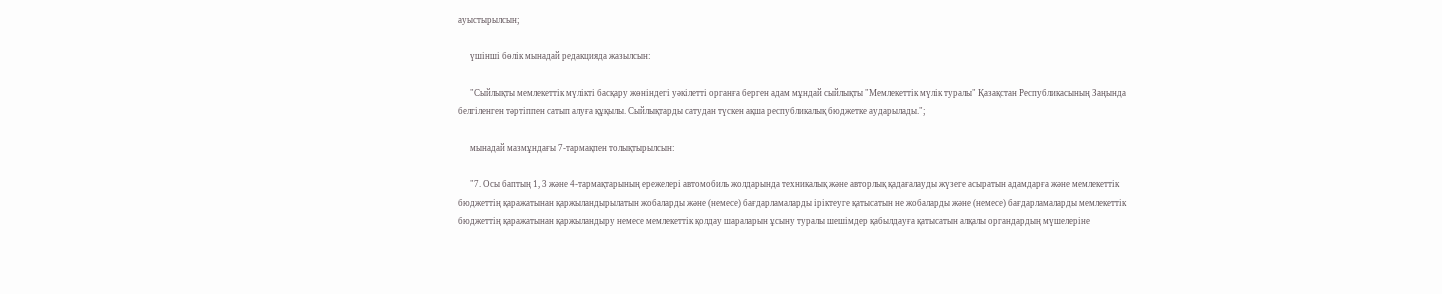ауыстырылсын;

      үшінші бөлік мынадай редакцияда жазылсын:

      "Сыйлықты мемлекеттік мүлікті басқару жөніндегі уәкілетті органға берген адам мұндай сыйлықты "Мемлекеттік мүлік туралы" Қазақстан Республикасының Заңында белгіленген тәртіппен сатып алуға құқылы. Сыйлықтарды сатудан түскен ақша республикалық бюджетке аударылады.";

      мынадай мазмұндағы 7-тармақпен толықтырылсын:

      "7. Осы баптың 1, 3 және 4-тармақтарының ережелері автомобиль жолдарында техникалық және авторлық қадағалауды жүзеге асыратын адамдарға және мемлекеттік бюджеттің қаражатынан қаржыландырылатын жобаларды және (немесе) бағдарламаларды іріктеуге қатысатын не жобаларды және (немесе) бағдарламаларды мемлекеттік бюджеттің қаражатынан қаржыландыру немесе мемлекеттік қолдау шараларын ұсыну туралы шешімдер қабылдауға қатысатын алқалы органдардың мүшелеріне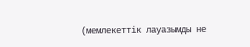(мемлекеттік лауазымды не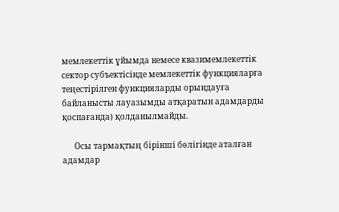мемлекеттік ұйымда немесе квазимемлекеттік сектор субъектісінде мемлекеттік функцияларға теңестірілген функцияларды орындауға байланысты лауазымды атқаратын адамдарды қоспағанда) қолданылмайды.

      Осы тармақтың бірінші бөлігінде аталған адамдар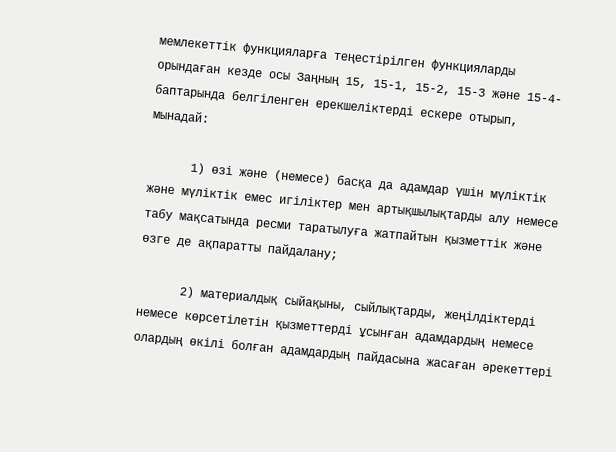мемлекеттік функцияларға теңестірілген функцияларды орындаған кезде осы Заңның 15, 15-1, 15-2, 15-3 және 15-4-баптарында белгіленген ерекшеліктерді ескере отырып, мынадай:

      1) өзі және (немесе) басқа да адамдар үшін мүліктік және мүліктік емес игіліктер мен артықшылықтарды алу немесе табу мақсатында ресми таратылуға жатпайтын қызметтік және өзге де ақпаратты пайдалану;

      2) материалдық сыйақыны, сыйлықтарды, жеңілдіктерді немесе көрсетілетін қызметтерді ұсынған адамдардың немесе олардың өкілі болған адамдардың пайдасына жасаған әрекеттері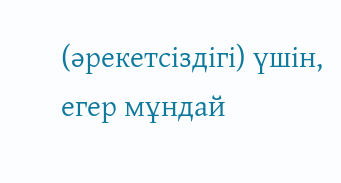(әрекетсіздігі) үшін, егер мұндай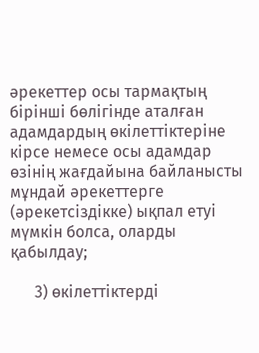әрекеттер осы тармақтың бірінші бөлігінде аталған адамдардың өкілеттіктеріне кірсе немесе осы адамдар өзінің жағдайына байланысты мұндай әрекеттерге (әрекетсіздікке) ықпал етуі мүмкін болса, оларды қабылдау;

      3) өкілеттіктерді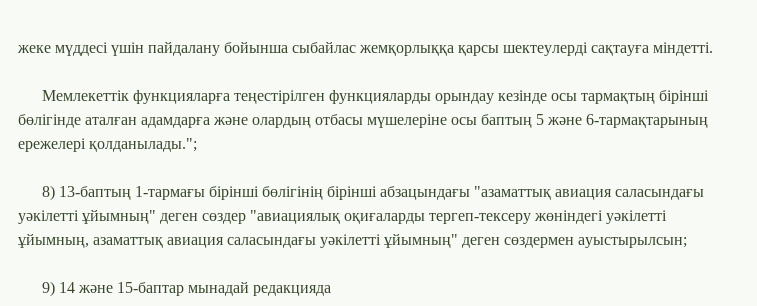жеке мүддесі үшін пайдалану бойынша сыбайлас жемқорлыққа қарсы шектеулерді сақтауға міндетті.

      Мемлекеттік функцияларға теңестірілген функцияларды орындау кезінде осы тармақтың бірінші бөлігінде аталған адамдарға және олардың отбасы мүшелеріне осы баптың 5 және 6-тармақтарының ережелері қолданылады.";

      8) 13-баптың 1-тармағы бірінші бөлігінің бірінші абзацындағы "азаматтық авиация саласындағы уәкілетті ұйымның" деген сөздер "авиациялық оқиғаларды тергеп-тексеру жөніндегі уәкілетті ұйымның, азаматтық авиация саласындағы уәкілетті ұйымның" деген сөздермен ауыстырылсын;

      9) 14 және 15-баптар мынадай редакцияда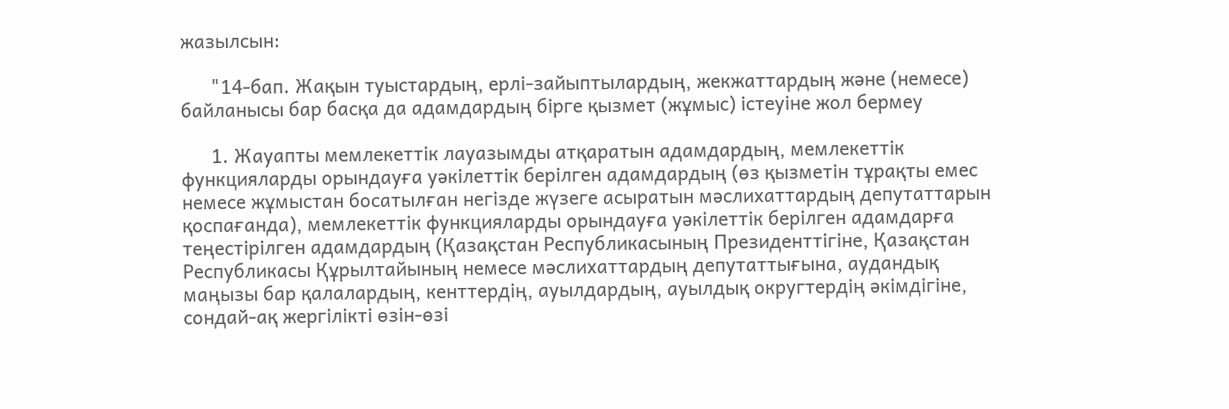жазылсын:

      "14-бап. Жақын туыстардың, ерлі-зайыптылардың, жекжаттардың және (немесе) байланысы бар басқа да адамдардың бірге қызмет (жұмыс) істеуіне жол бермеу

      1. Жауапты мемлекеттік лауазымды атқаратын адамдардың, мемлекеттік функцияларды орындауға уәкілеттік берілген адамдардың (өз қызметін тұрақты емес немесе жұмыстан босатылған негізде жүзеге асыратын мәслихаттардың депутаттарын қоспағанда), мемлекеттік функцияларды орындауға уәкілеттік берілген адамдарға теңестірілген адамдардың (Қазақстан Республикасының Президенттігіне, Қазақстан Республикасы Құрылтайының немесе мәслихаттардың депутаттығына, аудандық маңызы бар қалалардың, кенттердің, ауылдардың, ауылдық округтердің әкімдігіне, сондай-ақ жергілікті өзін-өзі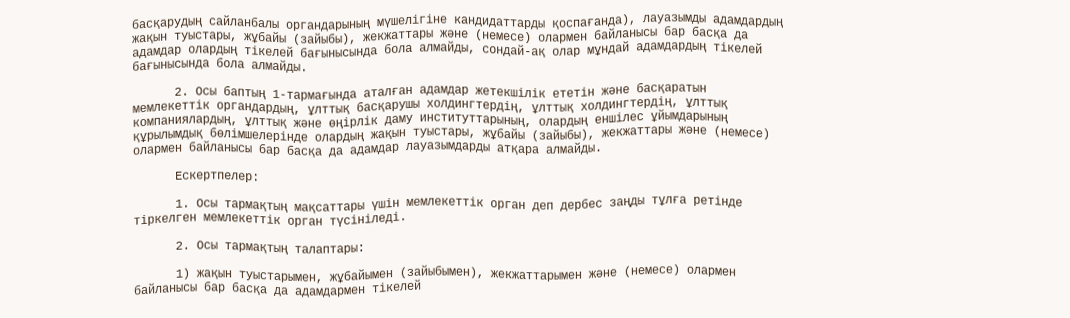басқарудың сайланбалы органдарының мүшелігіне кандидаттарды қоспағанда), лауазымды адамдардың жақын туыстары, жұбайы (зайыбы), жекжаттары және (немесе) олармен байланысы бар басқа да адамдар олардың тікелей бағынысында бола алмайды, сондай-ақ олар мұндай адамдардың тікелей бағынысында бола алмайды.

      2. Осы баптың 1-тармағында аталған адамдар жетекшілік ететін және басқаратын мемлекеттік органдардың, ұлттық басқарушы холдингтердің, ұлттық холдингтердің, ұлттық компаниялардың, ұлттық және өңірлік даму институттарының, олардың еншілес ұйымдарының құрылымдық бөлімшелерінде олардың жақын туыстары, жұбайы (зайыбы), жекжаттары және (немесе) олармен байланысы бар басқа да адамдар лауазымдарды атқара алмайды.

      Ескертпелер:

      1. Осы тармақтың мақсаттары үшін мемлекеттік орган деп дербес заңды тұлға ретінде тіркелген мемлекеттік орган түсініледі.

      2. Осы тармақтың талаптары:

      1) жақын туыстарымен, жұбайымен (зайыбымен), жекжаттарымен және (немесе) олармен байланысы бар басқа да адамдармен тікелей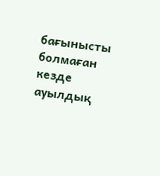бағынысты болмаған кезде ауылдық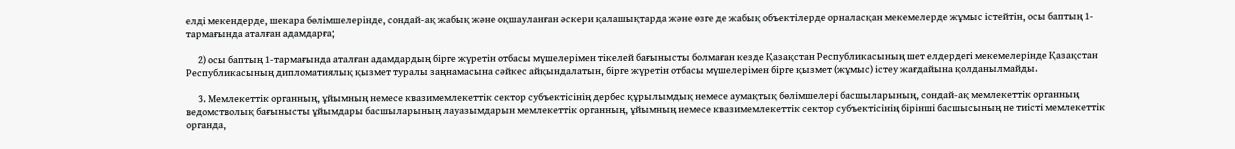елді мекендерде, шекара бөлімшелерінде, сондай-ақ жабық және оқшауланған әскери қалашықтарда және өзге де жабық объектілерде орналасқан мекемелерде жұмыс істейтін, осы баптың 1-тармағында аталған адамдарға;

      2) осы баптың 1-тармағында аталған адамдардың бірге жүретін отбасы мүшелерімен тікелей бағынысты болмаған кезде Қазақстан Республикасының шет елдердегі мекемелерінде Қазақстан Республикасының дипломатиялық қызмет туралы заңнамасына сәйкес айқындалатын, бірге жүретін отбасы мүшелерімен бірге қызмет (жұмыс) істеу жағдайына қолданылмайды.

      3. Мемлекеттік органның, ұйымның немесе квазимемлекеттік сектор субъектісінің дербес құрылымдық немесе аумақтық бөлімшелері басшыларының, сондай-ақ мемлекеттік органның ведомстволық бағынысты ұйымдары басшыларының лауазымдарын мемлекеттік органның, ұйымның немесе квазимемлекеттік сектор субъектісінің бірінші басшысының не тиісті мемлекеттік органда,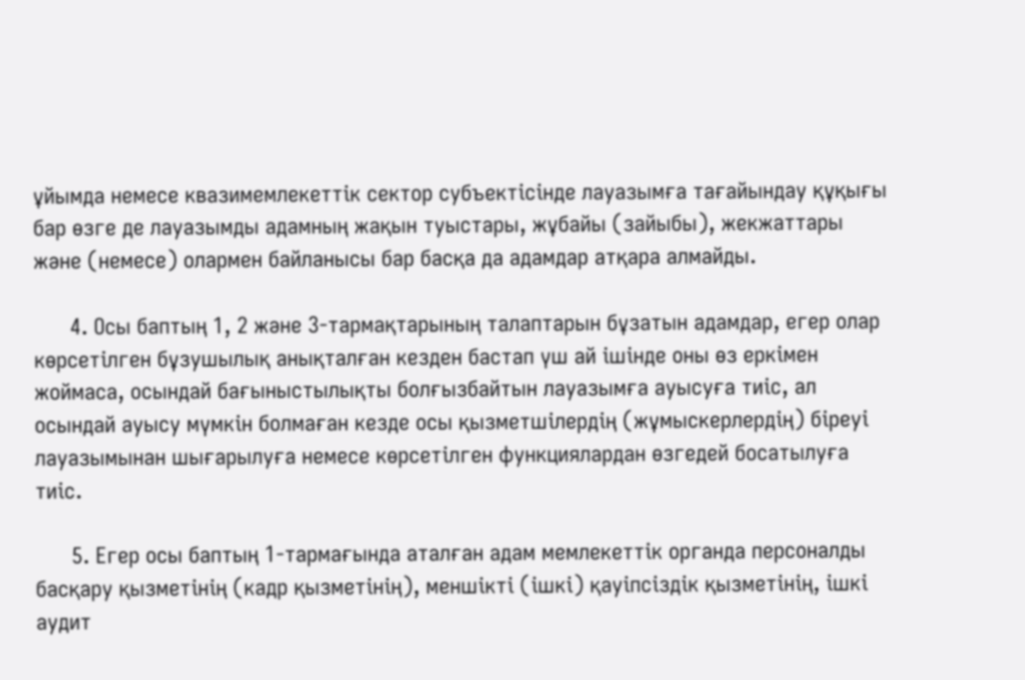ұйымда немесе квазимемлекеттік сектор субъектісінде лауазымға тағайындау құқығы бар өзге де лауазымды адамның жақын туыстары, жұбайы (зайыбы), жекжаттары және (немесе) олармен байланысы бар басқа да адамдар атқара алмайды.

      4. Осы баптың 1, 2 және 3-тармақтарының талаптарын бұзатын адамдар, егер олар көрсетілген бұзушылық анықталған кезден бастап үш ай ішінде оны өз еркімен жоймаса, осындай бағыныстылықты болғызбайтын лауазымға ауысуға тиіс, ал осындай ауысу мүмкін болмаған кезде осы қызметшілердің (жұмыскерлердің) біреуі лауазымынан шығарылуға немесе көрсетілген функциялардан өзгедей босатылуға тиіс.

      5. Егер осы баптың 1-тармағында аталған адам мемлекеттік органда персоналды басқару қызметінің (кадр қызметінің), меншікті (ішкі) қауіпсіздік қызметінің, ішкі аудит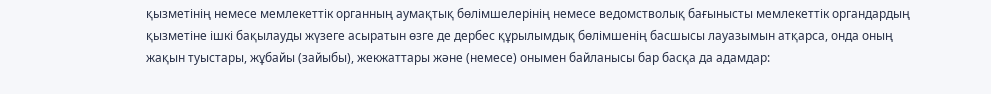қызметінің немесе мемлекеттік органның аумақтық бөлімшелерінің немесе ведомстволық бағынысты мемлекеттік органдардың қызметіне ішкі бақылауды жүзеге асыратын өзге де дербес құрылымдық бөлімшенің басшысы лауазымын атқарса, онда оның жақын туыстары, жұбайы (зайыбы), жекжаттары және (немесе) онымен байланысы бар басқа да адамдар: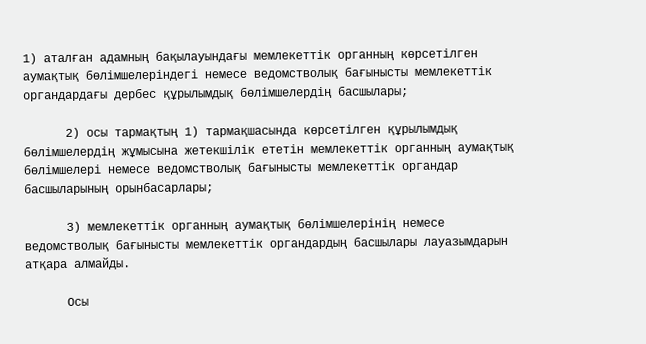1) аталған адамның бақылауындағы мемлекеттік органның көрсетілген аумақтық бөлімшелеріндегі немесе ведомстволық бағынысты мемлекеттік органдардағы дербес құрылымдық бөлімшелердің басшылары;

      2) осы тармақтың 1) тармақшасында көрсетілген құрылымдық бөлімшелердің жұмысына жетекшілік ететін мемлекеттік органның аумақтық бөлімшелері немесе ведомстволық бағынысты мемлекеттік органдар басшыларының орынбасарлары;

      3) мемлекеттік органның аумақтық бөлімшелерінің немесе ведомстволық бағынысты мемлекеттік органдардың басшылары лауазымдарын атқара алмайды.

      Осы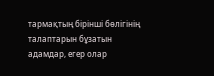тармақтың бірінші бөлігінің талаптарын бұзатын адамдар, егер олар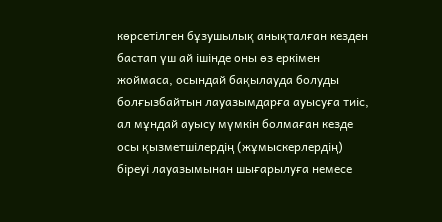көрсетілген бұзушылық анықталған кезден бастап үш ай ішінде оны өз еркімен жоймаса, осындай бақылауда болуды болғызбайтын лауазымдарға ауысуға тиіс, ал мұндай ауысу мүмкін болмаған кезде осы қызметшілердің (жұмыскерлердің) біреуі лауазымынан шығарылуға немесе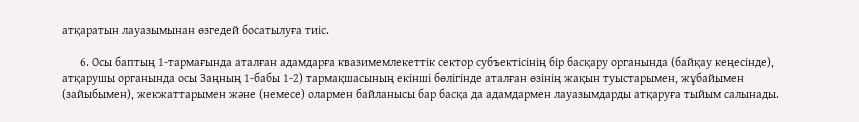атқаратын лауазымынан өзгедей босатылуға тиіс.

      6. Осы баптың 1-тармағында аталған адамдарға квазимемлекеттік сектор субъектісінің бір басқару органында (байқау кеңесінде), атқарушы органында осы Заңның 1-бабы 1-2) тармақшасының екінші бөлігінде аталған өзінің жақын туыстарымен, жұбайымен (зайыбымен), жекжаттарымен және (немесе) олармен байланысы бар басқа да адамдармен лауазымдарды атқаруға тыйым салынады.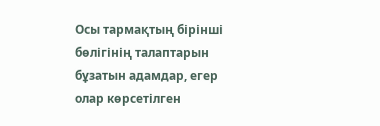Осы тармақтың бірінші бөлігінің талаптарын бұзатын адамдар, егер олар көрсетілген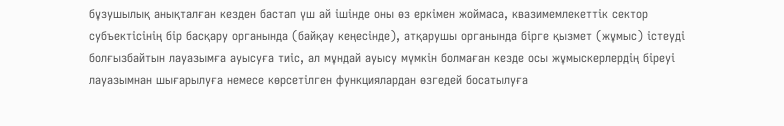бұзушылық анықталған кезден бастап үш ай ішінде оны өз еркімен жоймаса, квазимемлекеттік сектор субъектісінің бір басқару органында (байқау кеңесінде), атқарушы органында бірге қызмет (жұмыс) істеуді болғызбайтын лауазымға ауысуға тиіс, ал мұндай ауысу мүмкін болмаған кезде осы жұмыскерлердің біреуі лауазымнан шығарылуға немесе көрсетілген функциялардан өзгедей босатылуға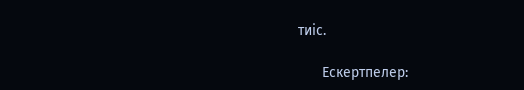тиіс.

      Ескертпелер: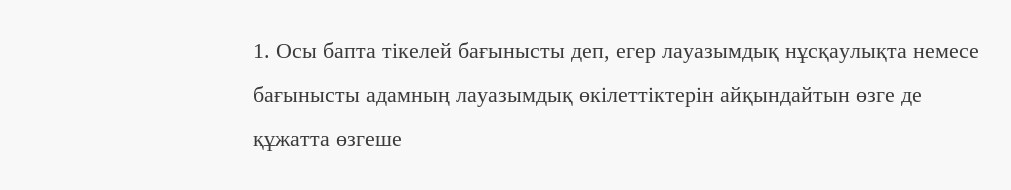1. Осы бапта тікелей бағынысты деп, егер лауазымдық нұсқаулықта немесе бағынысты адамның лауазымдық өкілеттіктерін айқындайтын өзге де құжатта өзгеше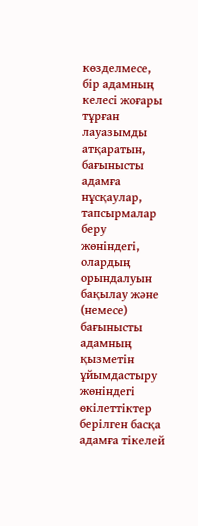көзделмесе, бір адамның келесі жоғары тұрған лауазымды атқаратын, бағынысты адамға нұсқаулар, тапсырмалар беру жөніндегі, олардың орындалуын бақылау және (немесе) бағынысты адамның қызметін ұйымдастыру жөніндегі өкілеттіктер берілген басқа адамға тікелей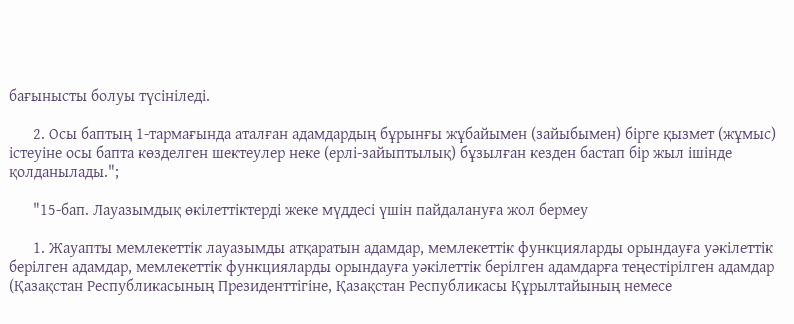бағынысты болуы түсініледі.

      2. Осы баптың 1-тармағында аталған адамдардың бұрынғы жұбайымен (зайыбымен) бірге қызмет (жұмыс) істеуіне осы бапта көзделген шектеулер неке (ерлі-зайыптылық) бұзылған кезден бастап бір жыл ішінде қолданылады.";

      "15-бап. Лауазымдық өкілеттіктерді жеке мүддесі үшін пайдалануға жол бермеу

      1. Жауапты мемлекеттік лауазымды атқаратын адамдар, мемлекеттік функцияларды орындауға уәкілеттік берілген адамдар, мемлекеттік функцияларды орындауға уәкілеттік берілген адамдарға теңестірілген адамдар (Қазақстан Республикасының Президенттігіне, Қазақстан Республикасы Құрылтайының немесе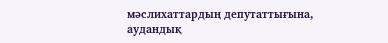мәслихаттардың депутаттығына, аудандық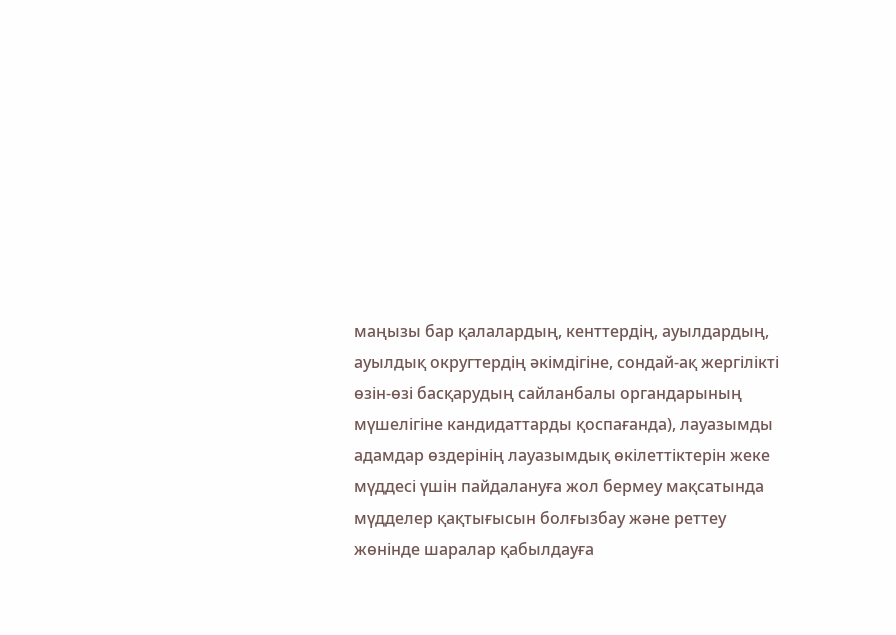маңызы бар қалалардың, кенттердің, ауылдардың, ауылдық округтердің әкімдігіне, сондай-ақ жергілікті өзін-өзі басқарудың сайланбалы органдарының мүшелігіне кандидаттарды қоспағанда), лауазымды адамдар өздерінің лауазымдық өкілеттіктерін жеке мүддесі үшін пайдалануға жол бермеу мақсатында мүдделер қақтығысын болғызбау және реттеу жөнінде шаралар қабылдауға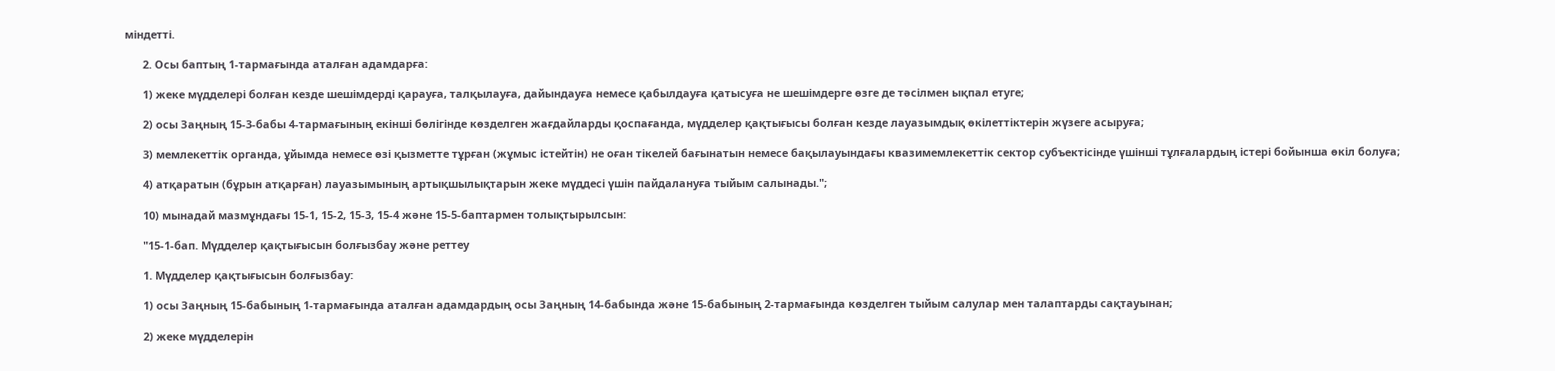міндетті.

      2. Осы баптың 1-тармағында аталған адамдарға:

      1) жеке мүдделері болған кезде шешімдерді қарауға, талқылауға, дайындауға немесе қабылдауға қатысуға не шешімдерге өзге де тәсілмен ықпал етуге;

      2) осы Заңның 15-3-бабы 4-тармағының екінші бөлігінде көзделген жағдайларды қоспағанда, мүдделер қақтығысы болған кезде лауазымдық өкілеттіктерін жүзеге асыруға;

      3) мемлекеттік органда, ұйымда немесе өзі қызметте тұрған (жұмыс істейтін) не оған тікелей бағынатын немесе бақылауындағы квазимемлекеттік сектор субъектісінде үшінші тұлғалардың істері бойынша өкіл болуға;

      4) атқаратын (бұрын атқарған) лауазымының артықшылықтарын жеке мүддесі үшін пайдалануға тыйым салынады.";

      10) мынадай мазмұндағы 15-1, 15-2, 15-3, 15-4 және 15-5-баптармен толықтырылсын:

      "15-1-бап. Мүдделер қақтығысын болғызбау және реттеу

      1. Мүдделер қақтығысын болғызбау:

      1) осы Заңның 15-бабының 1-тармағында аталған адамдардың осы Заңның 14-бабында және 15-бабының 2-тармағында көзделген тыйым салулар мен талаптарды сақтауынан;

      2) жеке мүдделерін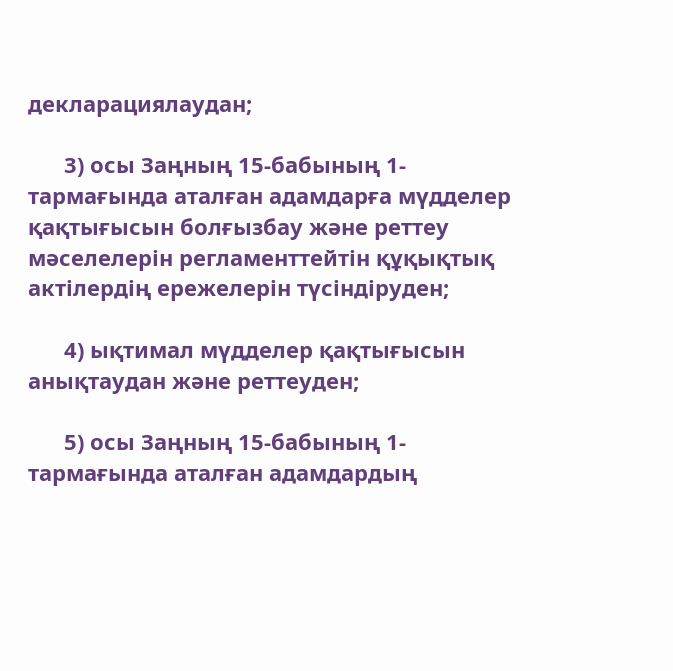декларациялаудан;

      3) осы Заңның 15-бабының 1-тармағында аталған адамдарға мүдделер қақтығысын болғызбау және реттеу мәселелерін регламенттейтін құқықтық актілердің ережелерін түсіндіруден;

      4) ықтимал мүдделер қақтығысын анықтаудан және реттеуден;

      5) осы Заңның 15-бабының 1-тармағында аталған адамдардың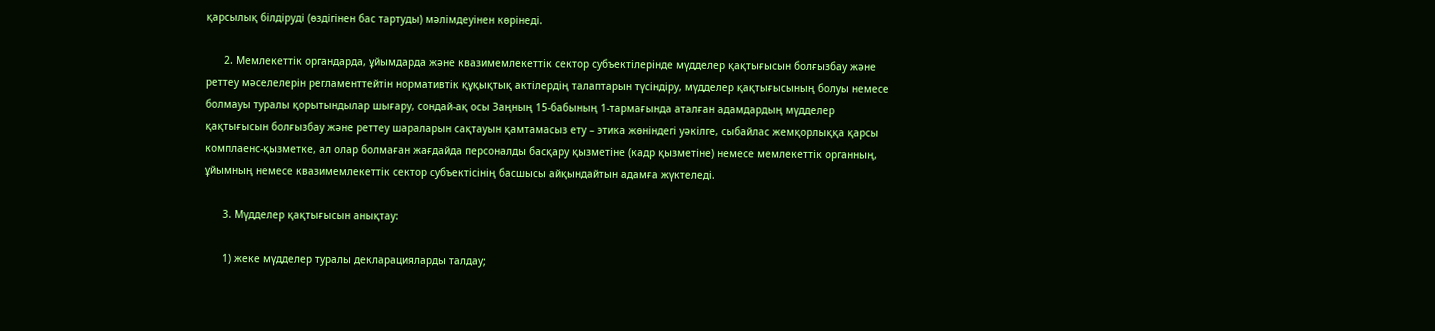қарсылық білдіруді (өздігінен бас тартуды) мәлімдеуінен көрінеді.

      2. Мемлекеттік органдарда, ұйымдарда және квазимемлекеттік сектор субъектілерінде мүдделер қақтығысын болғызбау және реттеу мәселелерін регламенттейтін нормативтік құқықтық актілердің талаптарын түсіндіру, мүдделер қақтығысының болуы немесе болмауы туралы қорытындылар шығару, сондай-ақ осы Заңның 15-бабының 1-тармағында аталған адамдардың мүдделер қақтығысын болғызбау және реттеу шараларын сақтауын қамтамасыз ету – этика жөніндегі уәкілге, сыбайлас жемқорлыққа қарсы комплаенс-қызметке, ал олар болмаған жағдайда персоналды басқару қызметіне (кадр қызметіне) немесе мемлекеттік органның, ұйымның немесе квазимемлекеттік сектор субъектісінің басшысы айқындайтын адамға жүктеледі.

      3. Мүдделер қақтығысын анықтау:

      1) жеке мүдделер туралы декларацияларды талдау;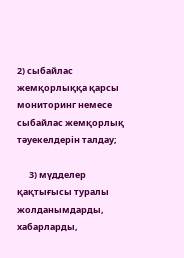2) сыбайлас жемқорлыққа қарсы мониторинг немесе сыбайлас жемқорлық тәуекелдерін талдау;

      3) мүдделер қақтығысы туралы жолданымдарды, хабарларды,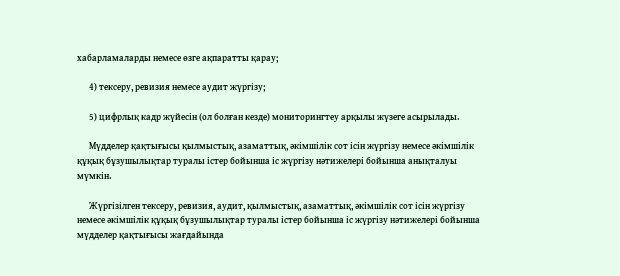хабарламаларды немесе өзге ақпаратты қарау;

      4) тексеру, ревизия немесе аудит жүргізу;

      5) цифрлық кадр жүйесін (ол болған кезде) мониторингтеу арқылы жүзеге асырылады.

      Мүдделер қақтығысы қылмыстық, азаматтық, әкімшілік сот ісін жүргізу немесе әкімшілік құқық бұзушылықтар туралы істер бойынша іс жүргізу нәтижелері бойынша анықталуы мүмкін.

      Жүргізілген тексеру, ревизия, аудит, қылмыстық, азаматтық, әкімшілік сот ісін жүргізу немесе әкімшілік құқық бұзушылықтар туралы істер бойынша іс жүргізу нәтижелері бойынша мүдделер қақтығысы жағдайында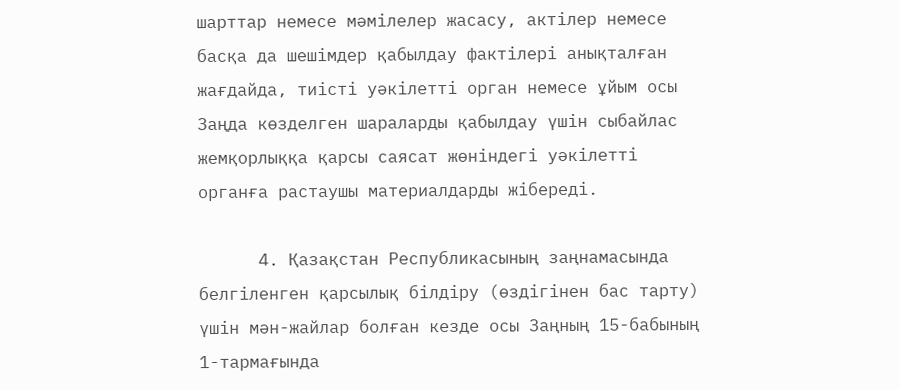шарттар немесе мәмілелер жасасу, актілер немесе басқа да шешімдер қабылдау фактілері анықталған жағдайда, тиісті уәкілетті орган немесе ұйым осы Заңда көзделген шараларды қабылдау үшін сыбайлас жемқорлыққа қарсы саясат жөніндегі уәкілетті органға растаушы материалдарды жібереді.

      4. Қазақстан Республикасының заңнамасында белгіленген қарсылық білдіру (өздігінен бас тарту) үшін мән-жайлар болған кезде осы Заңның 15-бабының 1-тармағында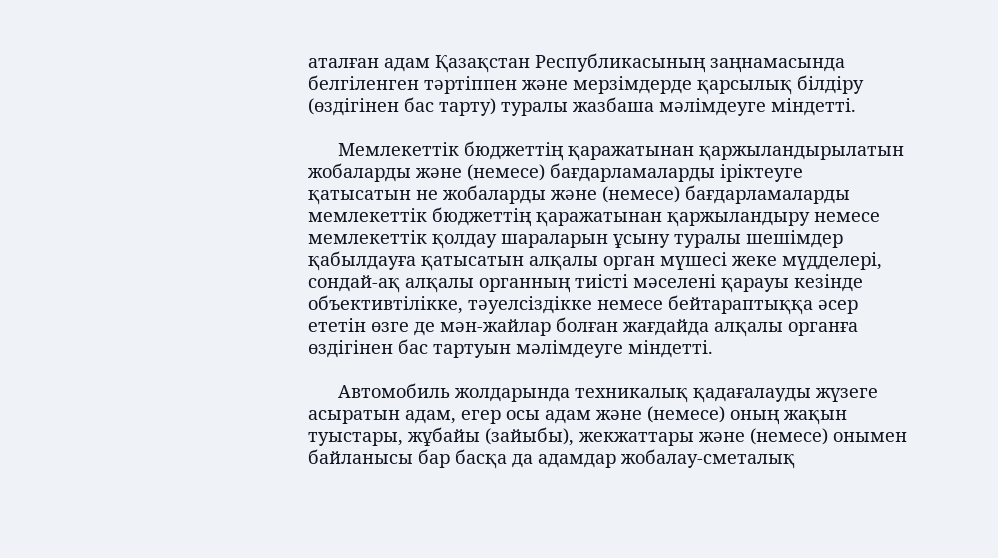аталған адам Қазақстан Республикасының заңнамасында белгіленген тәртіппен және мерзімдерде қарсылық білдіру (өздігінен бас тарту) туралы жазбаша мәлімдеуге міндетті.

      Мемлекеттік бюджеттің қаражатынан қаржыландырылатын жобаларды және (немесе) бағдарламаларды іріктеуге қатысатын не жобаларды және (немесе) бағдарламаларды мемлекеттік бюджеттің қаражатынан қаржыландыру немесе мемлекеттік қолдау шараларын ұсыну туралы шешімдер қабылдауға қатысатын алқалы орган мүшесі жеке мүдделері, сондай-ақ алқалы органның тиісті мәселені қарауы кезінде объективтілікке, тәуелсіздікке немесе бейтараптыққа әсер ететін өзге де мән-жайлар болған жағдайда алқалы органға өздігінен бас тартуын мәлімдеуге міндетті.

      Автомобиль жолдарында техникалық қадағалауды жүзеге асыратын адам, егер осы адам және (немесе) оның жақын туыстары, жұбайы (зайыбы), жекжаттары және (немесе) онымен байланысы бар басқа да адамдар жобалау-сметалық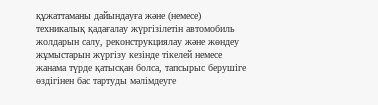құжаттаманы дайындауға және (немесе) техникалық қадағалау жүргізілетін автомобиль жолдарын салу, реконструкциялау және жөндеу жұмыстарын жүргізу кезінде тікелей немесе жанама түрде қатысқан болса, тапсырыс берушіге өздігінен бас тартуды мәлімдеуге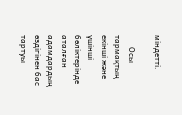міндетті.

      Осы тармақтың екінші және үшінші бөліктерінде аталған адамдардың өздігінен бас тартуы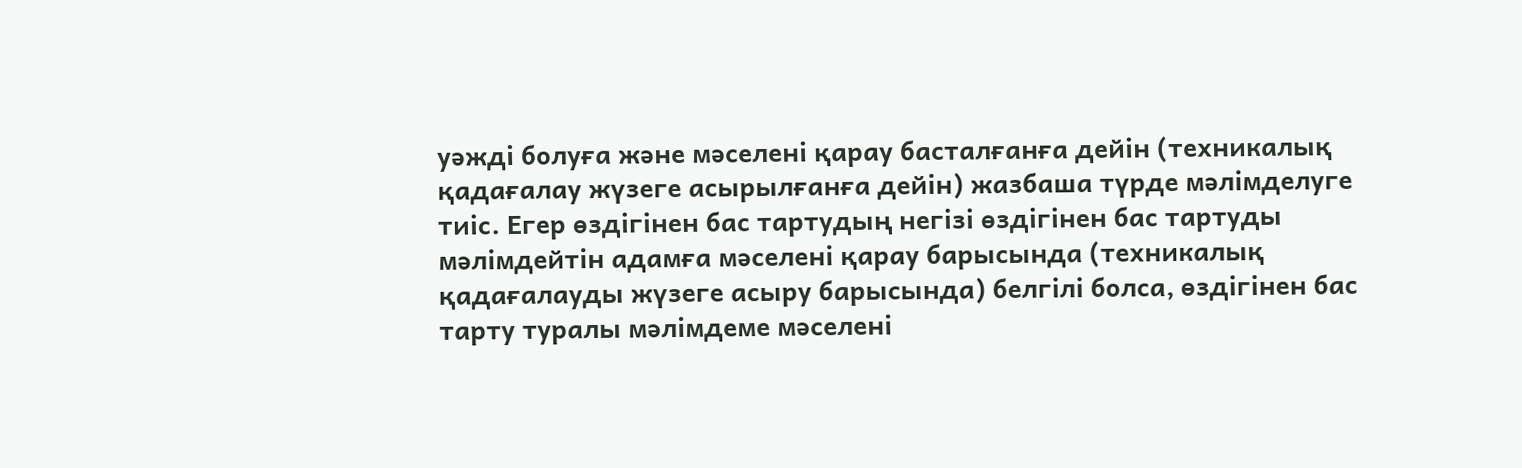уәжді болуға және мәселені қарау басталғанға дейін (техникалық қадағалау жүзеге асырылғанға дейін) жазбаша түрде мәлімделуге тиіс. Егер өздігінен бас тартудың негізі өздігінен бас тартуды мәлімдейтін адамға мәселені қарау барысында (техникалық қадағалауды жүзеге асыру барысында) белгілі болса, өздігінен бас тарту туралы мәлімдеме мәселені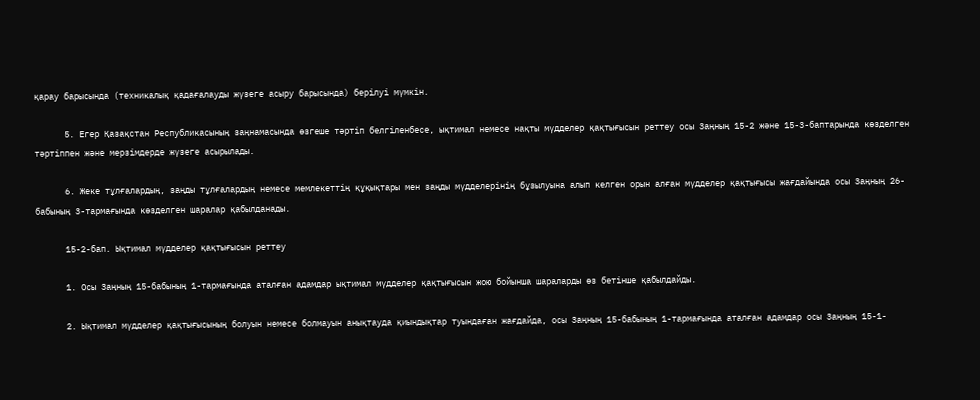қарау барысында (техникалық қадағалауды жүзеге асыру барысында) берілуі мүмкін.

      5. Егер Қазақстан Республикасының заңнамасында өзгеше тәртіп белгіленбесе, ықтимал немесе нақты мүдделер қақтығысын реттеу осы Заңның 15-2 және 15-3-баптарында көзделген тәртіппен және мерзімдерде жүзеге асырылады.

      6. Жеке тұлғалардың, заңды тұлғалардың немесе мемлекеттің құқықтары мен заңды мүдделерінің бұзылуына алып келген орын алған мүдделер қақтығысы жағдайында осы Заңның 26-бабының 3-тармағында көзделген шаралар қабылданады.

      15-2-бап. Ықтимал мүдделер қақтығысын реттеу

      1. Осы Заңның 15-бабының 1-тармағында аталған адамдар ықтимал мүдделер қақтығысын жою бойынша шараларды өз бетінше қабылдайды.

      2. Ықтимал мүдделер қақтығысының болуын немесе болмауын анықтауда қиындықтар туындаған жағдайда, осы Заңның 15-бабының 1-тармағында аталған адамдар осы Заңның 15-1-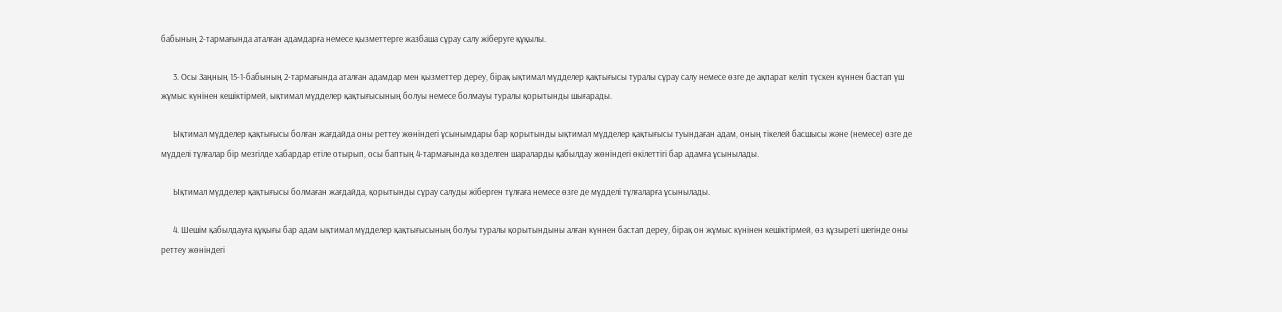бабының 2-тармағында аталған адамдарға немесе қызметтерге жазбаша сұрау салу жіберуге құқылы.

      3. Осы Заңның 15-1-бабының 2-тармағында аталған адамдар мен қызметтер дереу, бірақ ықтимал мүдделер қақтығысы туралы сұрау салу немесе өзге де ақпарат келіп түскен күннен бастап үш жұмыс күнінен кешіктірмей, ықтимал мүдделер қақтығысының болуы немесе болмауы туралы қорытынды шығарады.

      Ықтимал мүдделер қақтығысы болған жағдайда оны реттеу жөніндегі ұсынымдары бар қорытынды ықтимал мүдделер қақтығысы туындаған адам, оның тікелей басшысы және (немесе) өзге де мүдделі тұлғалар бір мезгілде хабардар етіле отырып, осы баптың 4-тармағында көзделген шараларды қабылдау жөніндегі өкілеттігі бар адамға ұсынылады.

      Ықтимал мүдделер қақтығысы болмаған жағдайда, қорытынды сұрау салуды жіберген тұлғаға немесе өзге де мүдделі тұлғаларға ұсынылады.

      4. Шешім қабылдауға құқығы бар адам ықтимал мүдделер қақтығысының болуы туралы қорытындыны алған күннен бастап дереу, бірақ он жұмыс күнінен кешіктірмей, өз құзыреті шегінде оны реттеу жөніндегі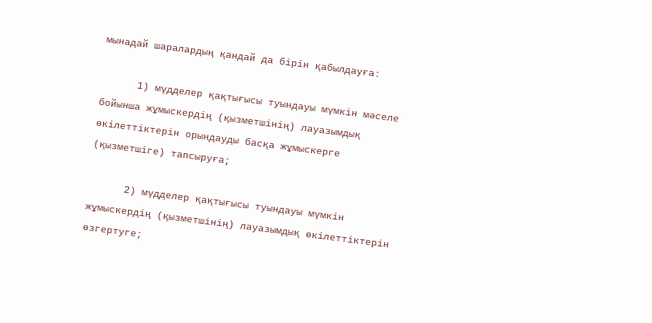мынадай шаралардың қандай да бірін қабылдауға:

      1) мүдделер қақтығысы туындауы мүмкін мәселе бойынша жұмыскердің (қызметшінің) лауазымдық өкілеттіктерін орындауды басқа жұмыскерге (қызметшіге) тапсыруға;

      2) мүдделер қақтығысы туындауы мүмкін жұмыскердің (қызметшінің) лауазымдық өкілеттіктерін өзгертуге;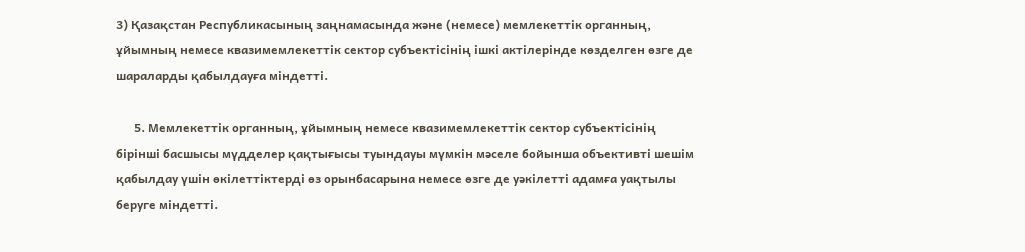3) Қазақстан Республикасының заңнамасында және (немесе) мемлекеттік органның, ұйымның немесе квазимемлекеттік сектор субъектісінің ішкі актілерінде көзделген өзге де шараларды қабылдауға міндетті.

      5. Мемлекеттік органның, ұйымның немесе квазимемлекеттік сектор субъектісінің бірінші басшысы мүдделер қақтығысы туындауы мүмкін мәселе бойынша объективті шешім қабылдау үшін өкілеттіктерді өз орынбасарына немесе өзге де уәкілетті адамға уақтылы беруге міндетті.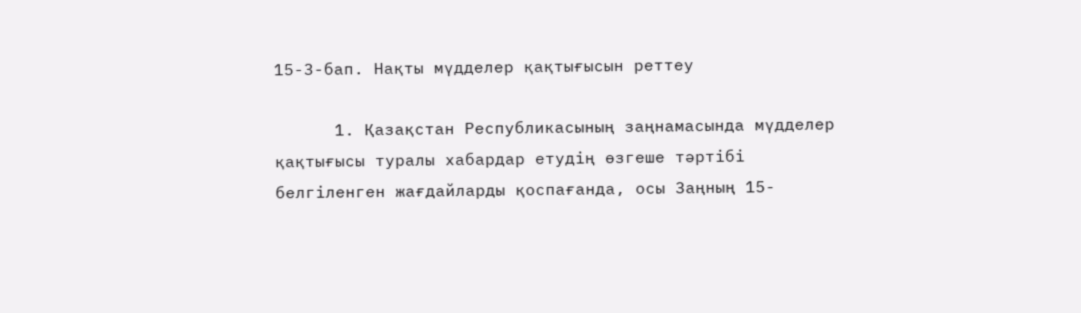15-3-бап. Нақты мүдделер қақтығысын реттеу

      1. Қазақстан Республикасының заңнамасында мүдделер қақтығысы туралы хабардар етудің өзгеше тәртібі белгіленген жағдайларды қоспағанда, осы Заңның 15-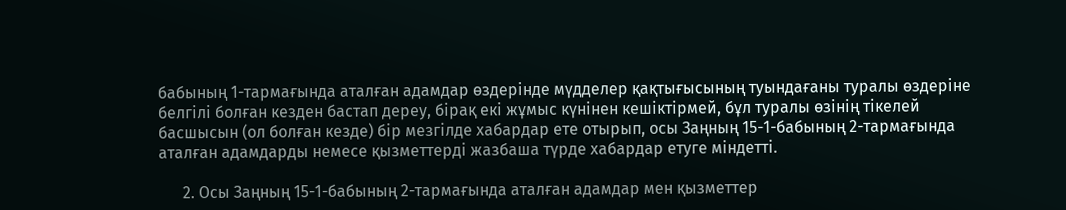бабының 1-тармағында аталған адамдар өздерінде мүдделер қақтығысының туындағаны туралы өздеріне белгілі болған кезден бастап дереу, бірақ екі жұмыс күнінен кешіктірмей, бұл туралы өзінің тікелей басшысын (ол болған кезде) бір мезгілде хабардар ете отырып, осы Заңның 15-1-бабының 2-тармағында аталған адамдарды немесе қызметтерді жазбаша түрде хабардар етуге міндетті.

      2. Осы Заңның 15-1-бабының 2-тармағында аталған адамдар мен қызметтер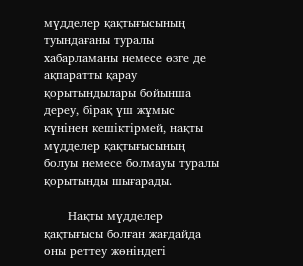мүдделер қақтығысының туындағаны туралы хабарламаны немесе өзге де ақпаратты қарау қорытындылары бойынша дереу, бірақ үш жұмыс күнінен кешіктірмей, нақты мүдделер қақтығысының болуы немесе болмауы туралы қорытынды шығарады.

      Нақты мүдделер қақтығысы болған жағдайда оны реттеу жөніндегі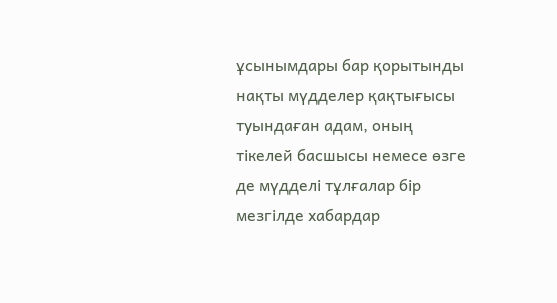ұсынымдары бар қорытынды нақты мүдделер қақтығысы туындаған адам, оның тікелей басшысы немесе өзге де мүдделі тұлғалар бір мезгілде хабардар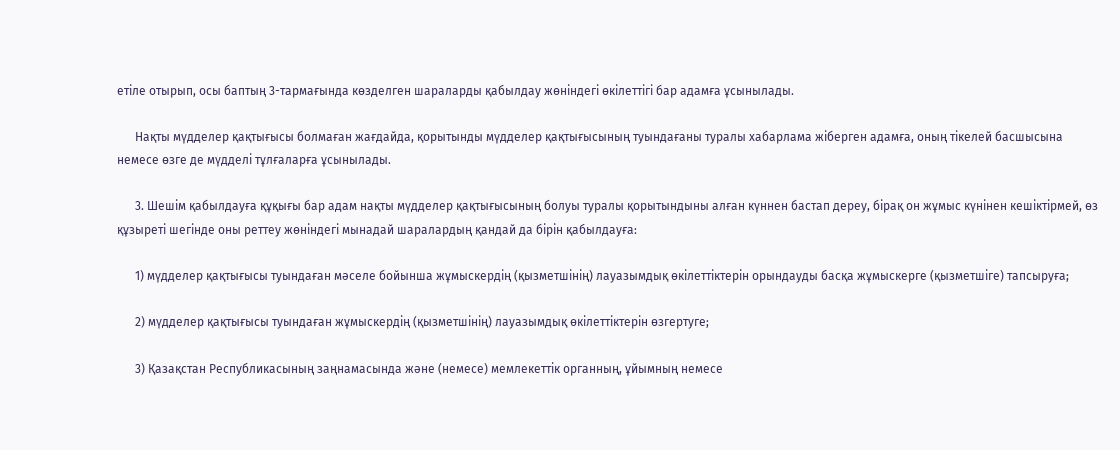етіле отырып, осы баптың 3-тармағында көзделген шараларды қабылдау жөніндегі өкілеттігі бар адамға ұсынылады.

      Нақты мүдделер қақтығысы болмаған жағдайда, қорытынды мүдделер қақтығысының туындағаны туралы хабарлама жіберген адамға, оның тікелей басшысына немесе өзге де мүдделі тұлғаларға ұсынылады.

      3. Шешім қабылдауға құқығы бар адам нақты мүдделер қақтығысының болуы туралы қорытындыны алған күннен бастап дереу, бірақ он жұмыс күнінен кешіктірмей, өз құзыреті шегінде оны реттеу жөніндегі мынадай шаралардың қандай да бірін қабылдауға:

      1) мүдделер қақтығысы туындаған мәселе бойынша жұмыскердің (қызметшінің) лауазымдық өкілеттіктерін орындауды басқа жұмыскерге (қызметшіге) тапсыруға;

      2) мүдделер қақтығысы туындаған жұмыскердің (қызметшінің) лауазымдық өкілеттіктерін өзгертуге;

      3) Қазақстан Республикасының заңнамасында және (немесе) мемлекеттік органның, ұйымның немесе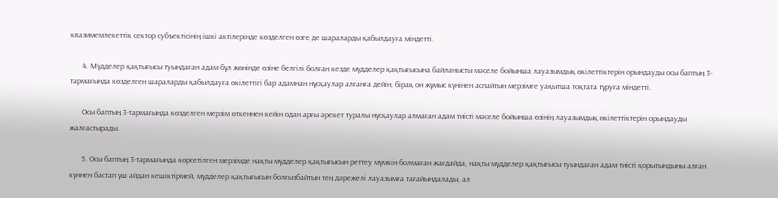квазимемлекеттік сектор субъектісінің ішкі актілерінде көзделген өзге де шараларды қабылдауға міндетті.

      4. Мүдделер қақтығысы туындаған адам бұл жөнінде өзіне белгілі болған кезде мүдделер қақтығысына байланысты мәселе бойынша лауазымдық өкілеттіктерін орындауды осы баптың 3-тармағында көзделген шараларды қабылдауға өкілеттігі бар адамнан нұсқаулар алғанға дейін, бірақ он жұмыс күнінен аспайтын мерзімге уақытша тоқтата тұруға міндетті.

      Осы баптың 3-тармағында көзделген мерзім өткеннен кейін одан арғы әрекет туралы нұсқаулар алмаған адам тиісті мәселе бойынша өзінің лауазымдық өкілеттіктерін орындауды жалғастырады.

      5. Осы баптың 3-тармағында көрсетілген мерзімде нақты мүдделер қақтығысын реттеу мүмкін болмаған жағдайда, нақты мүдделер қақтығысы туындаған адам тиісті қорытындыны алған күннен бастап үш айдан кешіктірмей, мүдделер қақтығысын болғызбайтын тең дәрежелі лауазымға тағайындалады, ал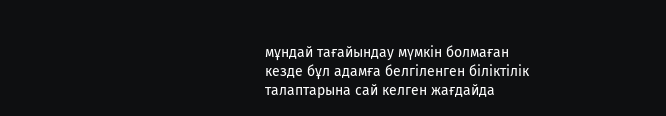мұндай тағайындау мүмкін болмаған кезде бұл адамға белгіленген біліктілік талаптарына сай келген жағдайда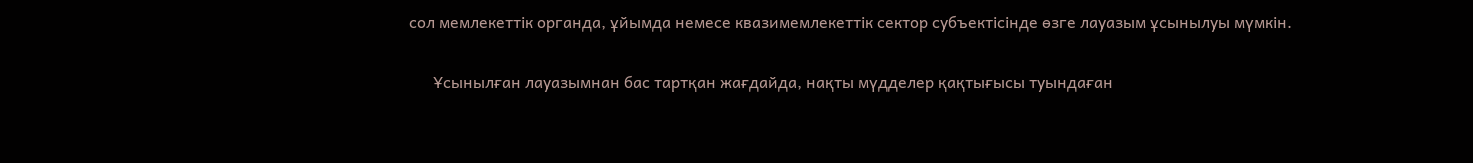сол мемлекеттік органда, ұйымда немесе квазимемлекеттік сектор субъектісінде өзге лауазым ұсынылуы мүмкін.

      Ұсынылған лауазымнан бас тартқан жағдайда, нақты мүдделер қақтығысы туындаған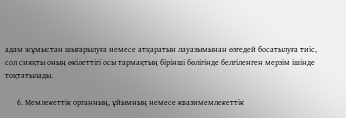адам жұмыстан шығарылуға немесе атқаратын лауазымынан өзгедей босатылуға тиіс, сол сияқты оның өкілеттігі осы тармақтың бірінші бөлігінде белгіленген мерзім ішінде тоқтатылады.

      6. Мемлекеттік органның, ұйымның немесе квазимемлекеттік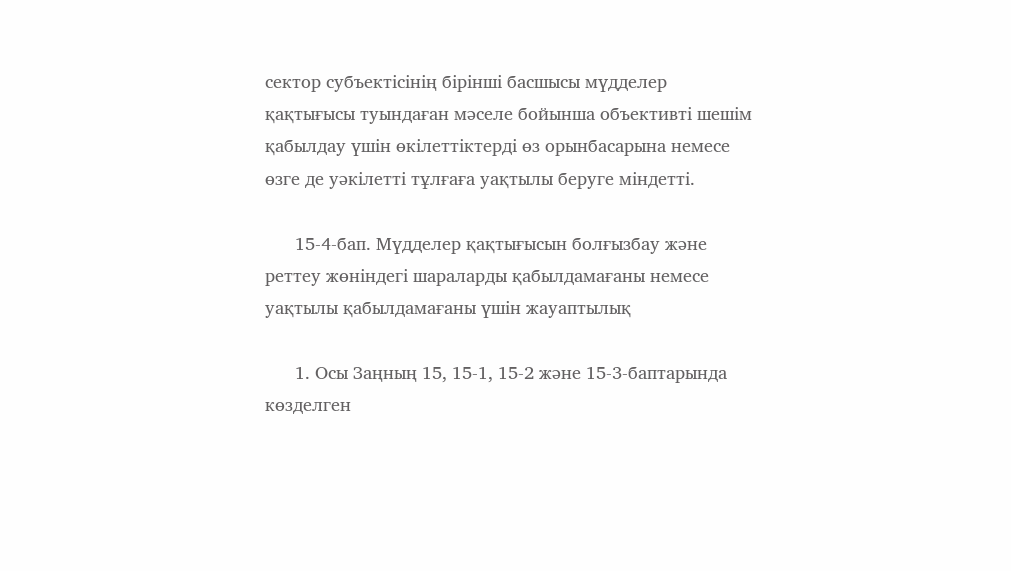сектор субъектісінің бірінші басшысы мүдделер қақтығысы туындаған мәселе бойынша объективті шешім қабылдау үшін өкілеттіктерді өз орынбасарына немесе өзге де уәкілетті тұлғаға уақтылы беруге міндетті.

      15-4-бап. Мүдделер қақтығысын болғызбау және реттеу жөніндегі шараларды қабылдамағаны немесе уақтылы қабылдамағаны үшін жауаптылық

      1. Осы Заңның 15, 15-1, 15-2 және 15-3-баптарында көзделген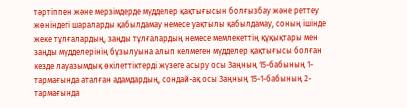тәртіппен және мерзімдерде мүдделер қақтығысын болғызбау және реттеу жөніндегі шараларды қабылдамау немесе уақтылы қабылдамау, соның ішінде жеке тұлғалардың, заңды тұлғалардың немесе мемлекеттің құқықтары мен заңды мүдделерінің бұзылуына алып келмеген мүдделер қақтығысы болған кезде лауазымдық өкілеттіктерді жүзеге асыру осы Заңның 15-бабының 1-тармағында аталған адамдардың, сондай-ақ осы Заңның 15-1-бабының 2-тармағында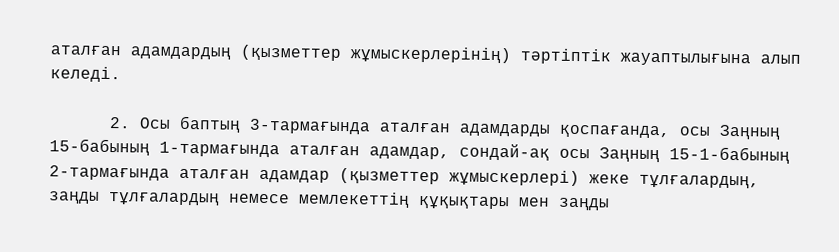аталған адамдардың (қызметтер жұмыскерлерінің) тәртіптік жауаптылығына алып келеді.

      2. Осы баптың 3-тармағында аталған адамдарды қоспағанда, осы Заңның 15-бабының 1-тармағында аталған адамдар, сондай-ақ осы Заңның 15-1-бабының 2-тармағында аталған адамдар (қызметтер жұмыскерлері) жеке тұлғалардың, заңды тұлғалардың немесе мемлекеттің құқықтары мен заңды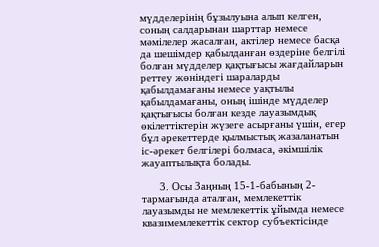мүдделерінің бұзылуына алып келген, соның салдарынан шарттар немесе мәмілелер жасалған, актілер немесе басқа да шешімдер қабылданған өздеріне белгілі болған мүдделер қақтығысы жағдайларын реттеу жөніндегі шараларды қабылдамағаны немесе уақтылы қабылдамағаны, оның ішінде мүдделер қақтығысы болған кезде лауазымдық өкілеттіктерін жүзеге асырғаны үшін, егер бұл әрекеттерде қылмыстық жазаланатын іс-әрекет белгілері болмаса, әкімшілік жауаптылықта болады.

      3. Осы Заңның 15-1-бабының 2-тармағында аталған, мемлекеттік лауазымды не мемлекеттік ұйымда немесе квазимемлекеттік сектор субъектісінде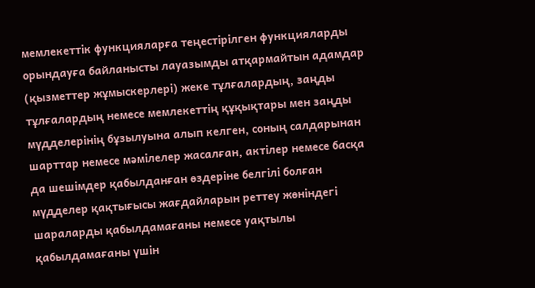мемлекеттік функцияларға теңестірілген функцияларды орындауға байланысты лауазымды атқармайтын адамдар (қызметтер жұмыскерлері) жеке тұлғалардың, заңды тұлғалардың немесе мемлекеттің құқықтары мен заңды мүдделерінің бұзылуына алып келген, соның салдарынан шарттар немесе мәмілелер жасалған, актілер немесе басқа да шешімдер қабылданған өздеріне белгілі болған мүдделер қақтығысы жағдайларын реттеу жөніндегі шараларды қабылдамағаны немесе уақтылы қабылдамағаны үшін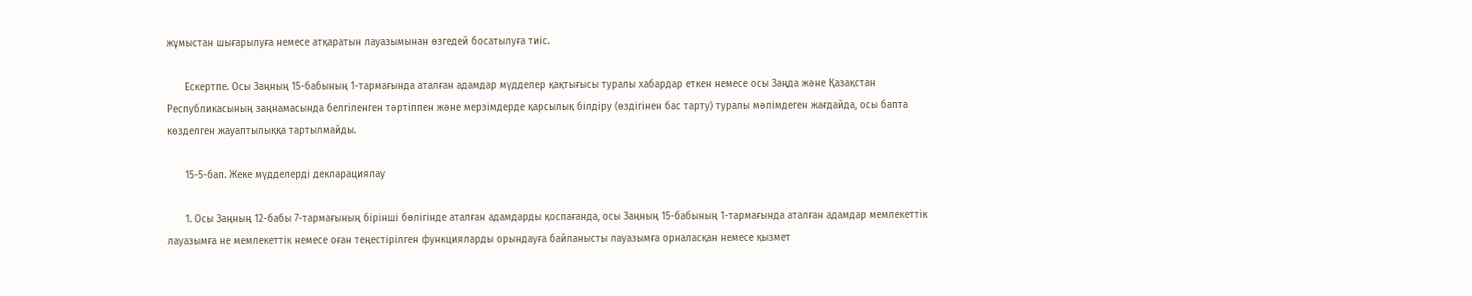жұмыстан шығарылуға немесе атқаратын лауазымынан өзгедей босатылуға тиіс.

      Ескертпе. Осы Заңның 15-бабының 1-тармағында аталған адамдар мүдделер қақтығысы туралы хабардар еткен немесе осы Заңда және Қазақстан Республикасының заңнамасында белгіленген тәртіппен және мерзімдерде қарсылық білдіру (өздігінен бас тарту) туралы мәлімдеген жағдайда, осы бапта көзделген жауаптылыққа тартылмайды.

      15-5-бап. Жеке мүдделерді декларациялау

      1. Осы Заңның 12-бабы 7-тармағының бірінші бөлігінде аталған адамдарды қоспағанда, осы Заңның 15-бабының 1-тармағында аталған адамдар мемлекеттік лауазымға не мемлекеттік немесе оған теңестірілген функцияларды орындауға байланысты лауазымға орналасқан немесе қызмет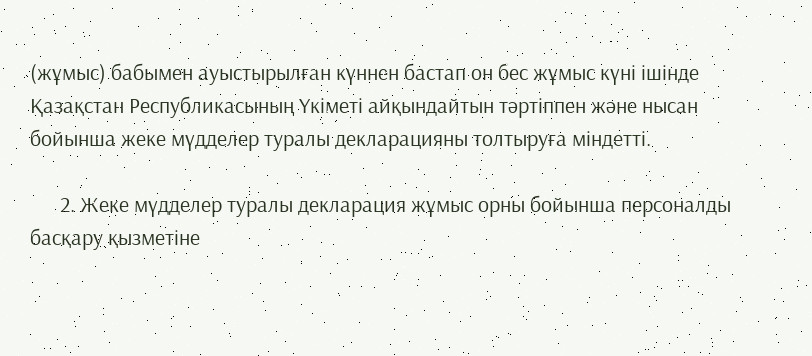(жұмыс) бабымен ауыстырылған күннен бастап он бес жұмыс күні ішінде Қазақстан Республикасының Үкіметі айқындайтын тәртіппен және нысан бойынша жеке мүдделер туралы декларацияны толтыруға міндетті.

      2. Жеке мүдделер туралы декларация жұмыс орны бойынша персоналды басқару қызметіне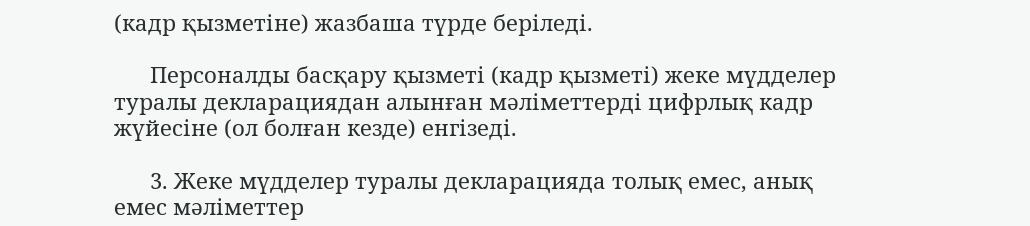(кадр қызметіне) жазбаша түрде беріледі.

      Персоналды басқару қызметі (кадр қызметі) жеке мүдделер туралы декларациядан алынған мәліметтерді цифрлық кадр жүйесіне (ол болған кезде) енгізеді.

      3. Жеке мүдделер туралы декларацияда толық емес, анық емес мәліметтер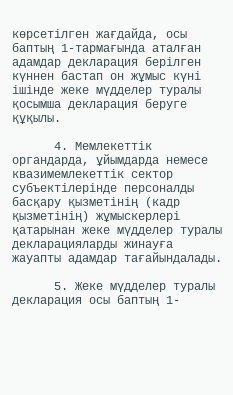көрсетілген жағдайда, осы баптың 1-тармағында аталған адамдар декларация берілген күннен бастап он жұмыс күні ішінде жеке мүдделер туралы қосымша декларация беруге құқылы.

      4. Мемлекеттік органдарда, ұйымдарда немесе квазимемлекеттік сектор субъектілерінде персоналды басқару қызметінің (кадр қызметінің) жұмыскерлері қатарынан жеке мүдделер туралы декларацияларды жинауға жауапты адамдар тағайындалады.

      5. Жеке мүдделер туралы декларация осы баптың 1-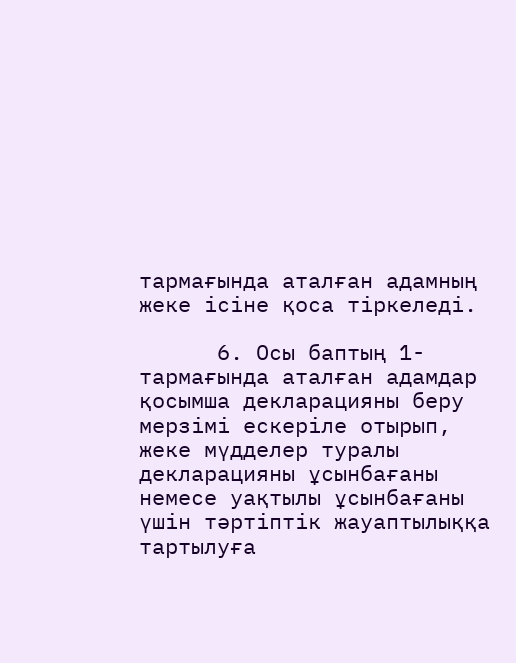тармағында аталған адамның жеке ісіне қоса тіркеледі.

      6. Осы баптың 1-тармағында аталған адамдар қосымша декларацияны беру мерзімі ескеріле отырып, жеке мүдделер туралы декларацияны ұсынбағаны немесе уақтылы ұсынбағаны үшін тәртіптік жауаптылыққа тартылуға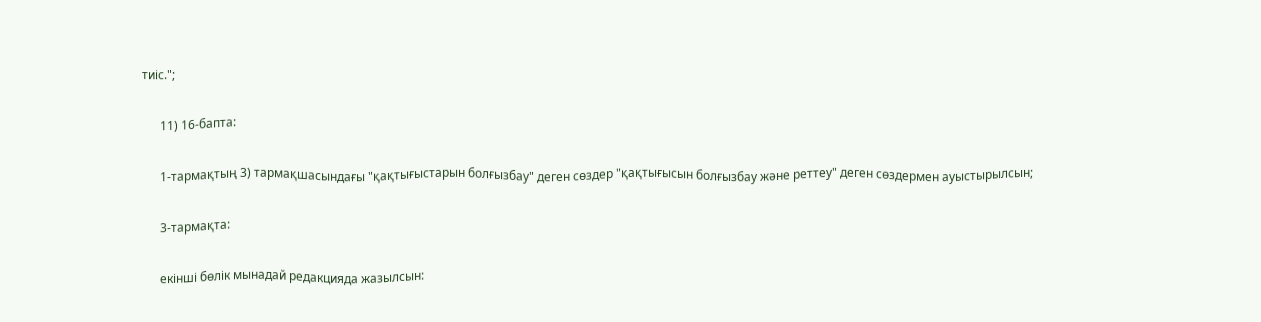тиіс.";

      11) 16-бапта:

      1-тармақтың 3) тармақшасындағы "қақтығыстарын болғызбау" деген сөздер "қақтығысын болғызбау және реттеу" деген сөздермен ауыстырылсын;

      3-тармақта:

      екінші бөлік мынадай редакцияда жазылсын: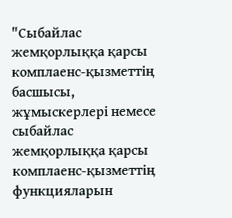"Сыбайлас жемқорлыққа қарсы комплаенс-қызметтің басшысы, жұмыскерлері немесе сыбайлас жемқорлыққа қарсы комплаенс-қызметтің функцияларын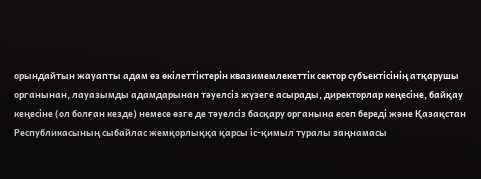орындайтын жауапты адам өз өкілеттіктерін квазимемлекеттік сектор субъектісінің атқарушы органынан, лауазымды адамдарынан тәуелсіз жүзеге асырады, директорлар кеңесіне, байқау кеңесіне (ол болған кезде) немесе өзге де тәуелсіз басқару органына есеп береді және Қазақстан Республикасының сыбайлас жемқорлыққа қарсы іс-қимыл туралы заңнамасы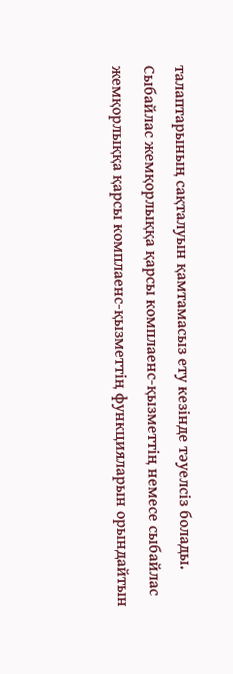талаптарының сақталуын қамтамасыз ету кезінде тәуелсіз болады. Сыбайлас жемқорлыққа қарсы комплаенс-қызметтің немесе сыбайлас жемқорлыққа қарсы комплаенс-қызметтің функцияларын орындайтын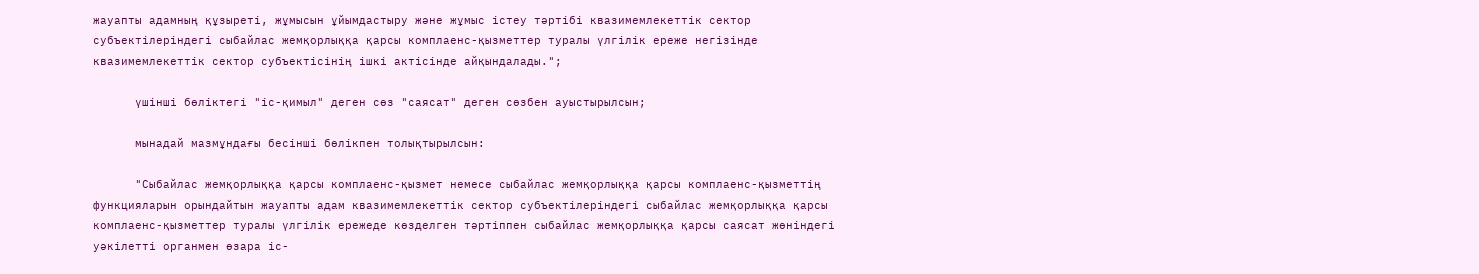жауапты адамның құзыреті, жұмысын ұйымдастыру және жұмыс істеу тәртібі квазимемлекеттік сектор субъектілеріндегі сыбайлас жемқорлыққа қарсы комплаенс-қызметтер туралы үлгілік ереже негізінде квазимемлекеттік сектор субъектісінің ішкі актісінде айқындалады.";

      үшінші бөліктегі "іс-қимыл" деген сөз "саясат" деген сөзбен ауыстырылсын;

      мынадай мазмұндағы бесінші бөлікпен толықтырылсын:

      "Сыбайлас жемқорлыққа қарсы комплаенс-қызмет немесе сыбайлас жемқорлыққа қарсы комплаенс-қызметтің функцияларын орындайтын жауапты адам квазимемлекеттік сектор субъектілеріндегі сыбайлас жемқорлыққа қарсы комплаенс-қызметтер туралы үлгілік ережеде көзделген тәртіппен сыбайлас жемқорлыққа қарсы саясат жөніндегі уәкілетті органмен өзара іс-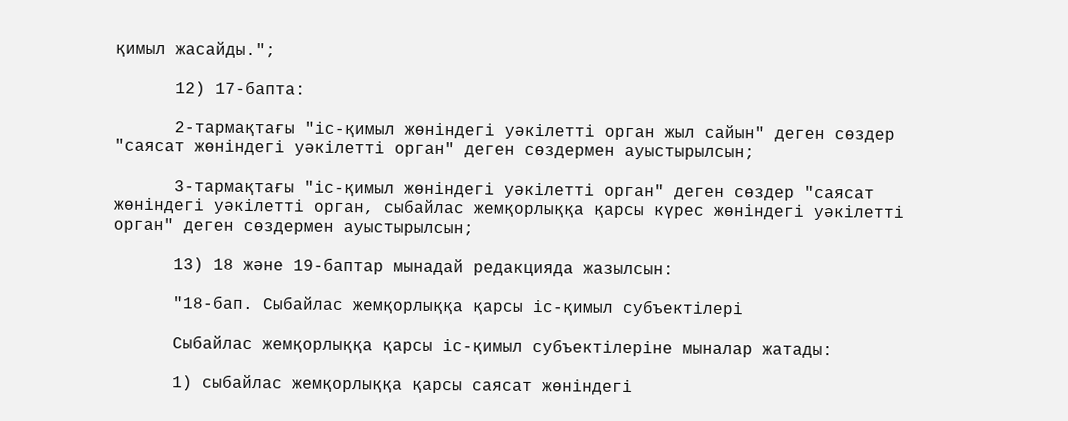қимыл жасайды.";

      12) 17-бапта:

      2-тармақтағы "іс-қимыл жөніндегі уәкілетті орган жыл сайын" деген сөздер "саясат жөніндегі уәкілетті орган" деген сөздермен ауыстырылсын;

      3-тармақтағы "іс-қимыл жөніндегі уәкілетті орган" деген сөздер "саясат жөніндегі уәкілетті орган, сыбайлас жемқорлыққа қарсы күрес жөніндегі уәкілетті орган" деген сөздермен ауыстырылсын;

      13) 18 және 19-баптар мынадай редакцияда жазылсын:

      "18-бап. Сыбайлас жемқорлыққа қарсы іс-қимыл субъектілері

      Сыбайлас жемқорлыққа қарсы іс-қимыл субъектілеріне мыналар жатады:

      1) сыбайлас жемқорлыққа қарсы саясат жөніндегі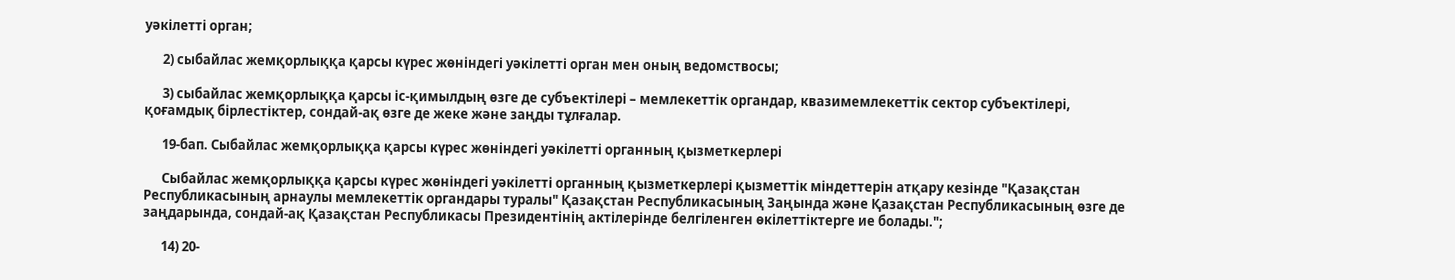уәкілетті орган;

      2) сыбайлас жемқорлыққа қарсы күрес жөніндегі уәкілетті орган мен оның ведомствосы;

      3) сыбайлас жемқорлыққа қарсы іс-қимылдың өзге де субъектілері – мемлекеттік органдар, квазимемлекеттік сектор субъектілері, қоғамдық бірлестіктер, сондай-ақ өзге де жеке және заңды тұлғалар.

      19-бап. Сыбайлас жемқорлыққа қарсы күрес жөніндегі уәкілетті органның қызметкерлері

      Сыбайлас жемқорлыққа қарсы күрес жөніндегі уәкілетті органның қызметкерлері қызметтік міндеттерін атқару кезінде "Қазақстан Республикасының арнаулы мемлекеттік органдары туралы" Қазақстан Республикасының Заңында және Қазақстан Республикасының өзге де заңдарында, сондай-ақ Қазақстан Республикасы Президентінің актілерінде белгіленген өкілеттіктерге ие болады.";

      14) 20-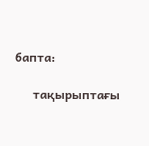бапта:

      тақырыптағы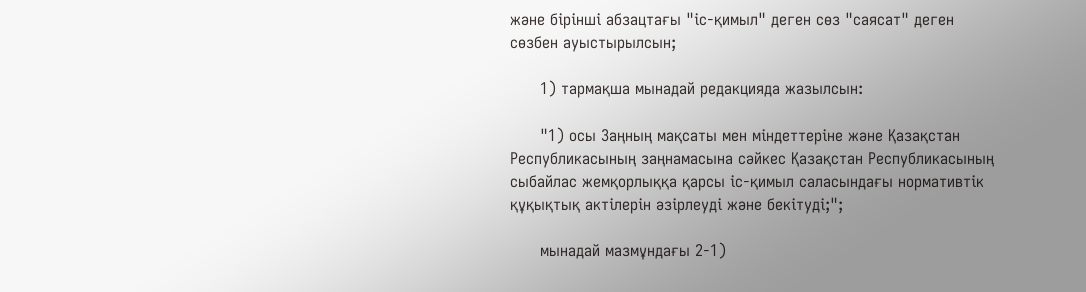және бірінші абзацтағы "іс-қимыл" деген сөз "саясат" деген сөзбен ауыстырылсын;

      1) тармақша мынадай редакцияда жазылсын:

      "1) осы Заңның мақсаты мен міндеттеріне және Қазақстан Республикасының заңнамасына сәйкес Қазақстан Республикасының сыбайлас жемқорлыққа қарсы іс-қимыл саласындағы нормативтік құқықтық актілерін әзірлеуді және бекітуді;";

      мынадай мазмұндағы 2-1)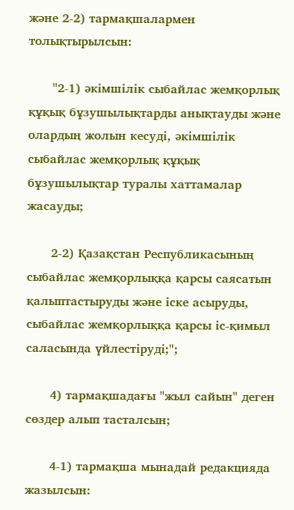және 2-2) тармақшалармен толықтырылсын:

      "2-1) әкімшілік сыбайлас жемқорлық құқық бұзушылықтарды анықтауды және олардың жолын кесуді, әкімшілік сыбайлас жемқорлық құқық бұзушылықтар туралы хаттамалар жасауды;

      2-2) Қазақстан Республикасының сыбайлас жемқорлыққа қарсы саясатын қалыптастыруды және іске асыруды, сыбайлас жемқорлыққа қарсы іс-қимыл саласында үйлестіруді;";

      4) тармақшадағы "жыл сайын" деген сөздер алып тасталсын;

      4-1) тармақша мынадай редакцияда жазылсын: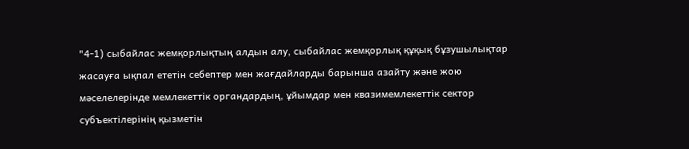"4-1) сыбайлас жемқорлықтың алдын алу, сыбайлас жемқорлық құқық бұзушылықтар жасауға ықпал ететін себептер мен жағдайларды барынша азайту және жою мәселелерінде мемлекеттік органдардың, ұйымдар мен квазимемлекеттік сектор субъектілерінің қызметін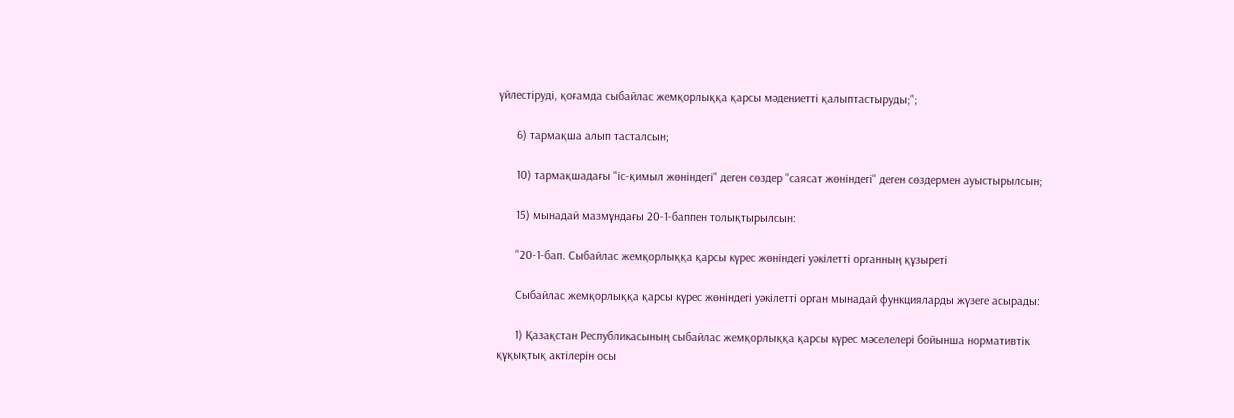үйлестіруді, қоғамда сыбайлас жемқорлыққа қарсы мәдениетті қалыптастыруды;";

      6) тармақша алып тасталсын;

      10) тармақшадағы "іс-қимыл жөніндегі" деген сөздер "саясат жөніндегі" деген сөздермен ауыстырылсын;

      15) мынадай мазмұндағы 20-1-баппен толықтырылсын:

      "20-1-бап. Сыбайлас жемқорлыққа қарсы күрес жөніндегі уәкілетті органның құзыреті

      Сыбайлас жемқорлыққа қарсы күрес жөніндегі уәкілетті орган мынадай функцияларды жүзеге асырады:

      1) Қазақстан Республикасының сыбайлас жемқорлыққа қарсы күрес мәселелері бойынша нормативтік құқықтық актілерін осы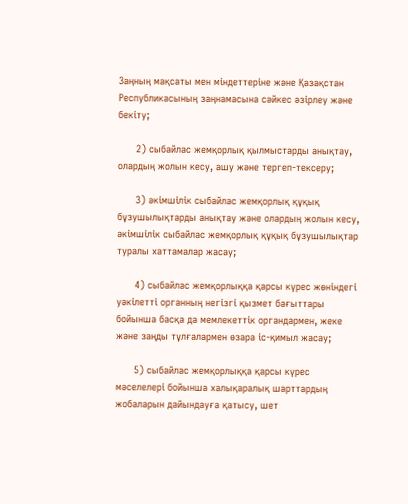Заңның мақсаты мен міндеттеріне және Қазақстан Республикасының заңнамасына сәйкес әзірлеу және бекіту;

      2) сыбайлас жемқорлық қылмыстарды анықтау, олардың жолын кесу, ашу және тергеп-тексеру;

      3) әкімшілік сыбайлас жемқорлық құқық бұзушылықтарды анықтау және олардың жолын кесу, әкімшілік сыбайлас жемқорлық құқық бұзушылықтар туралы хаттамалар жасау;

      4) сыбайлас жемқорлыққа қарсы күрес жөніндегі уәкілетті органның негізгі қызмет бағыттары бойынша басқа да мемлекеттік органдармен, жеке және заңды тұлғалармен өзара іс-қимыл жасау;

      5) сыбайлас жемқорлыққа қарсы күрес мәселелері бойынша халықаралық шарттардың жобаларын дайындауға қатысу, шет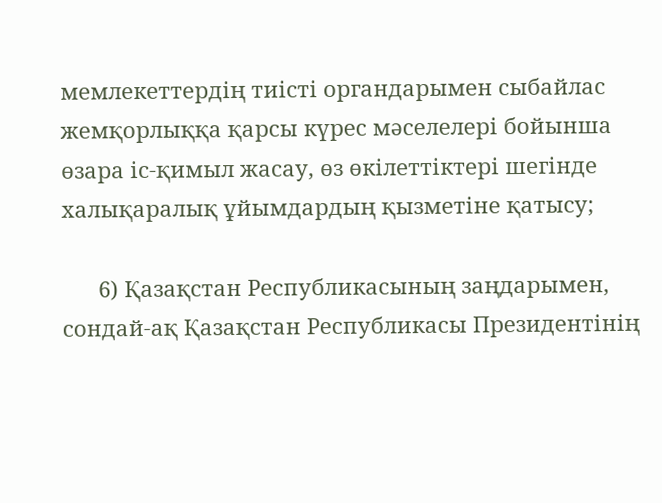мемлекеттердің тиісті органдарымен сыбайлас жемқорлыққа қарсы күрес мәселелері бойынша өзара іс-қимыл жасау, өз өкілеттіктері шегінде халықаралық ұйымдардың қызметіне қатысу;

      6) Қазақстан Республикасының заңдарымен, сондай-ақ Қазақстан Республикасы Президентінің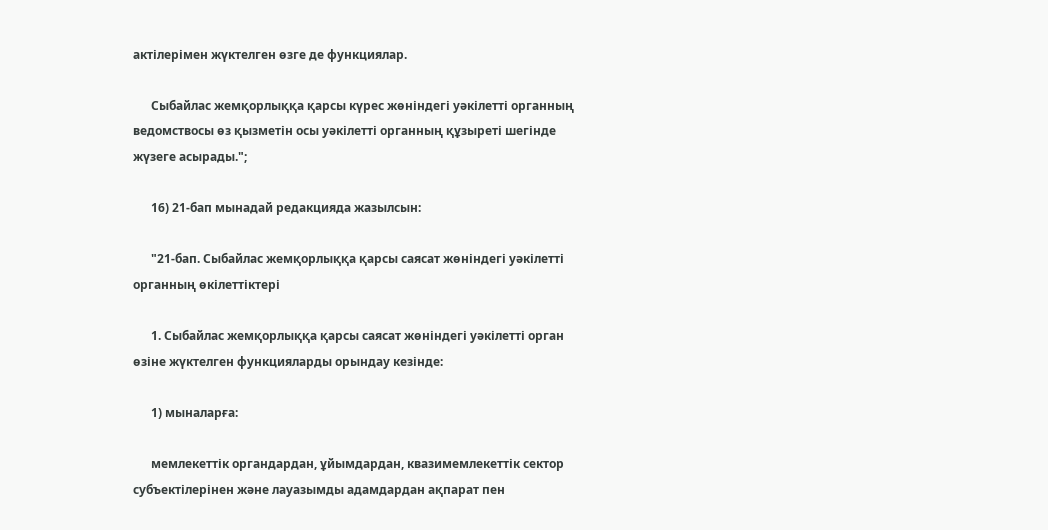актілерімен жүктелген өзге де функциялар.

      Сыбайлас жемқорлыққа қарсы күрес жөніндегі уәкілетті органның ведомствосы өз қызметін осы уәкілетті органның құзыреті шегінде жүзеге асырады.";

      16) 21-бап мынадай редакцияда жазылсын:

      "21-бап. Сыбайлас жемқорлыққа қарсы саясат жөніндегі уәкілетті органның өкілеттіктері

      1. Сыбайлас жемқорлыққа қарсы саясат жөніндегі уәкілетті орган өзіне жүктелген функцияларды орындау кезінде:

      1) мыналарға:

      мемлекеттік органдардан, ұйымдардан, квазимемлекеттік сектор субъектілерінен және лауазымды адамдардан ақпарат пен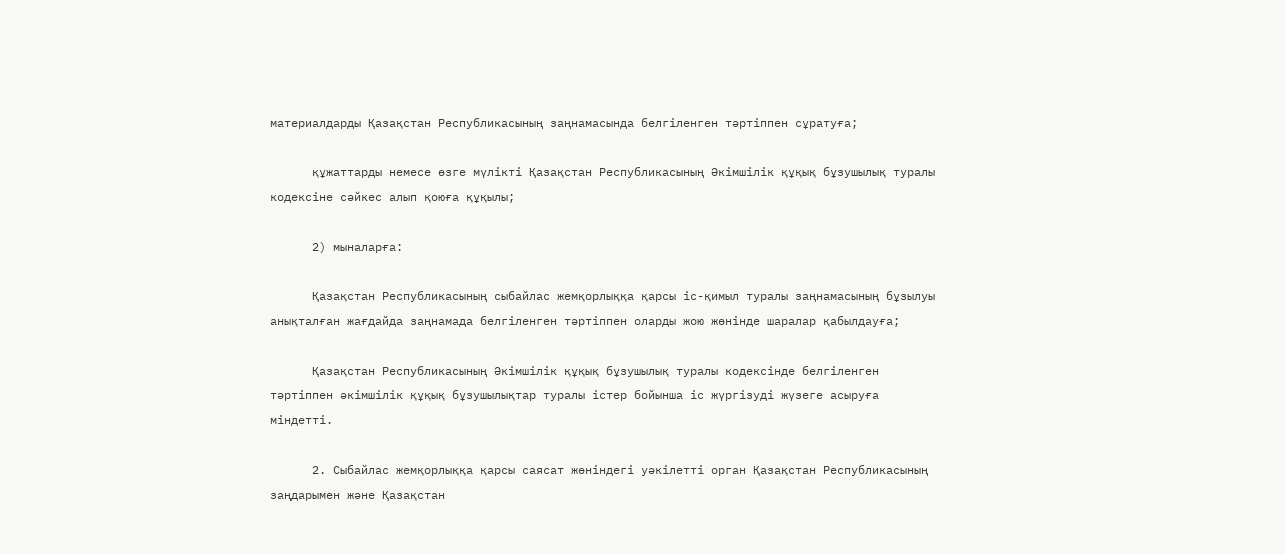материалдарды Қазақстан Республикасының заңнамасында белгіленген тәртіппен сұратуға;

      құжаттарды немесе өзге мүлікті Қазақстан Республикасының Әкімшілік құқық бұзушылық туралы кодексіне сәйкес алып қоюға құқылы;

      2) мыналарға:

      Қазақстан Республикасының сыбайлас жемқорлыққа қарсы іс-қимыл туралы заңнамасының бұзылуы анықталған жағдайда заңнамада белгіленген тәртіппен оларды жою жөнінде шаралар қабылдауға;

      Қазақстан Республикасының Әкімшілік құқық бұзушылық туралы кодексінде белгіленген тәртіппен әкімшілік құқық бұзушылықтар туралы істер бойынша іс жүргізуді жүзеге асыруға міндетті.

      2. Сыбайлас жемқорлыққа қарсы саясат жөніндегі уәкілетті орган Қазақстан Республикасының заңдарымен және Қазақстан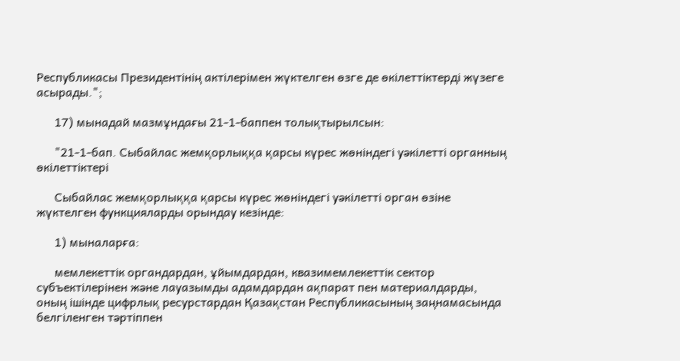Республикасы Президентінің актілерімен жүктелген өзге де өкілеттіктерді жүзеге асырады.";

      17) мынадай мазмұндағы 21-1-баппен толықтырылсын:

      "21-1-бап. Сыбайлас жемқорлыққа қарсы күрес жөніндегі уәкілетті органның өкілеттіктері

      Сыбайлас жемқорлыққа қарсы күрес жөніндегі уәкілетті орган өзіне жүктелген функцияларды орындау кезінде:

      1) мыналарға:

      мемлекеттік органдардан, ұйымдардан, квазимемлекеттік сектор субъектілерінен және лауазымды адамдардан ақпарат пен материалдарды, оның ішінде цифрлық ресурстардан Қазақстан Республикасының заңнамасында белгіленген тәртіппен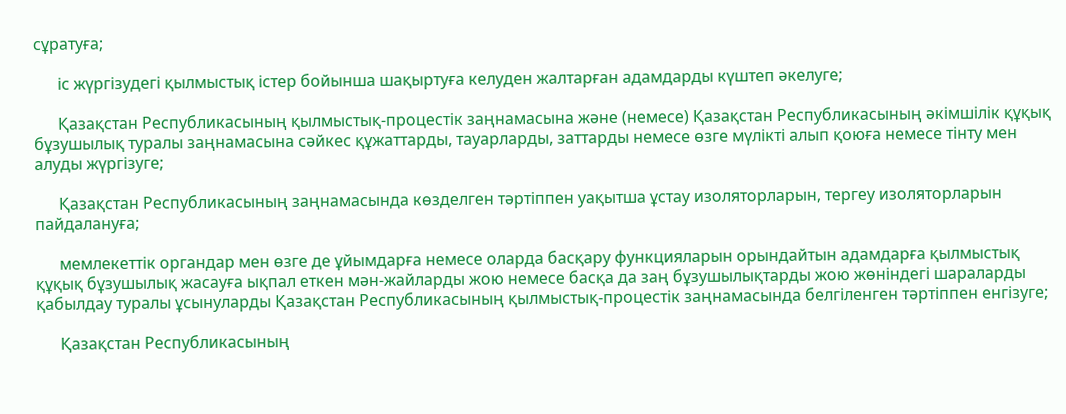сұратуға;

      іс жүргізудегі қылмыстық істер бойынша шақыртуға келуден жалтарған адамдарды күштеп әкелуге;

      Қазақстан Республикасының қылмыстық-процестік заңнамасына және (немесе) Қазақстан Республикасының әкімшілік құқық бұзушылық туралы заңнамасына сәйкес құжаттарды, тауарларды, заттарды немесе өзге мүлікті алып қоюға немесе тінту мен алуды жүргізуге;

      Қазақстан Республикасының заңнамасында көзделген тәртіппен уақытша ұстау изоляторларын, тергеу изоляторларын пайдалануға;

      мемлекеттік органдар мен өзге де ұйымдарға немесе оларда басқару функцияларын орындайтын адамдарға қылмыстық құқық бұзушылық жасауға ықпал еткен мән-жайларды жою немесе басқа да заң бұзушылықтарды жою жөніндегі шараларды қабылдау туралы ұсынуларды Қазақстан Республикасының қылмыстық-процестік заңнамасында белгіленген тәртіппен енгізуге;

      Қазақстан Республикасының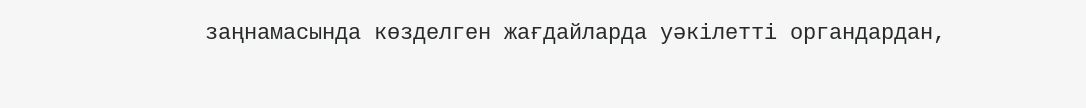заңнамасында көзделген жағдайларда уәкілетті органдардан,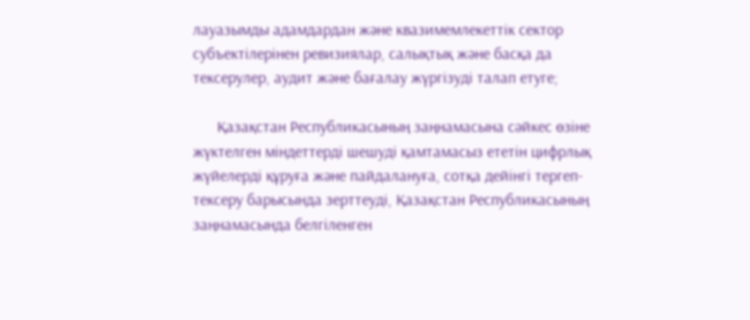лауазымды адамдардан және квазимемлекеттік сектор субъектілерінен ревизиялар, салықтық және басқа да тексерулер, аудит және бағалау жүргізуді талап етуге;

      Қазақстан Республикасының заңнамасына сәйкес өзіне жүктелген міндеттерді шешуді қамтамасыз ететін цифрлық жүйелерді құруға және пайдалануға, сотқа дейінгі тергеп-тексеру барысында зерттеуді, Қазақстан Республикасының заңнамасында белгіленген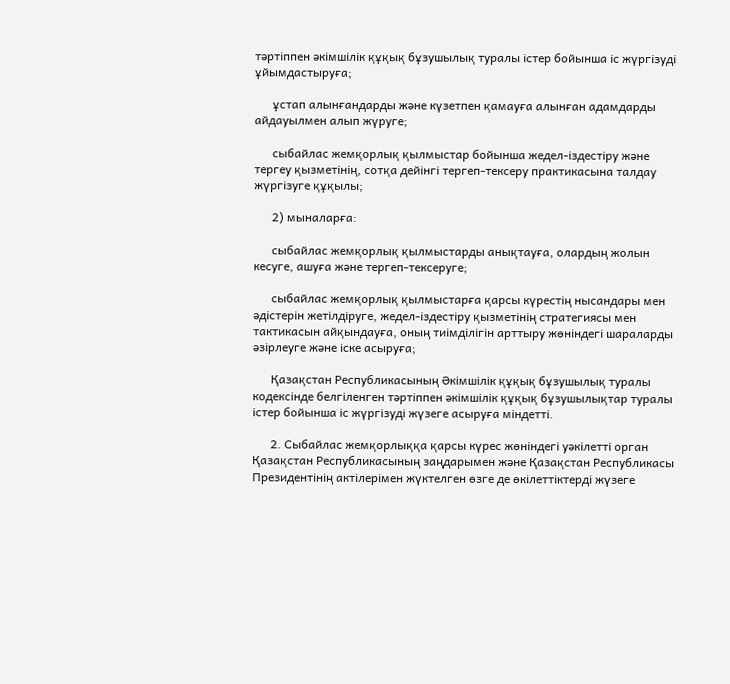тәртіппен әкімшілік құқық бұзушылық туралы істер бойынша іс жүргізуді ұйымдастыруға;

      ұстап алынғандарды және күзетпен қамауға алынған адамдарды айдауылмен алып жүруге;

      сыбайлас жемқорлық қылмыстар бойынша жедел-іздестіру және тергеу қызметінің, сотқа дейінгі тергеп-тексеру практикасына талдау жүргізуге құқылы;

      2) мыналарға:

      сыбайлас жемқорлық қылмыстарды анықтауға, олардың жолын кесуге, ашуға және тергеп-тексеруге;

      сыбайлас жемқорлық қылмыстарға қарсы күрестің нысандары мен әдістерін жетілдіруге, жедел-іздестіру қызметінің стратегиясы мен тактикасын айқындауға, оның тиімділігін арттыру жөніндегі шараларды әзірлеуге және іске асыруға;

      Қазақстан Республикасының Әкімшілік құқық бұзушылық туралы кодексінде белгіленген тәртіппен әкімшілік құқық бұзушылықтар туралы істер бойынша іс жүргізуді жүзеге асыруға міндетті.

      2. Сыбайлас жемқорлыққа қарсы күрес жөніндегі уәкілетті орган Қазақстан Республикасының заңдарымен және Қазақстан Республикасы Президентінің актілерімен жүктелген өзге де өкілеттіктерді жүзеге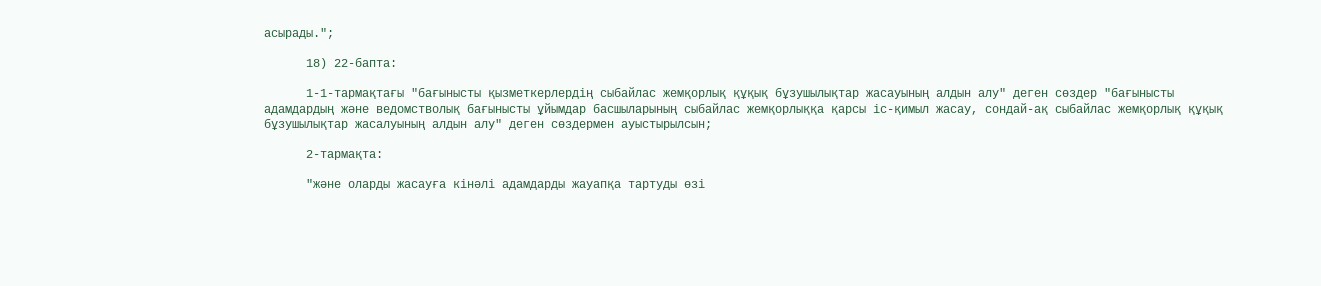асырады.";

      18) 22-бапта:

      1-1-тармақтағы "бағынысты қызметкерлердің сыбайлас жемқорлық құқық бұзушылықтар жасауының алдын алу" деген сөздер "бағынысты адамдардың және ведомстволық бағынысты ұйымдар басшыларының сыбайлас жемқорлыққа қарсы іс-қимыл жасау, сондай-ақ сыбайлас жемқорлық құқық бұзушылықтар жасалуының алдын алу" деген сөздермен ауыстырылсын;

      2-тармақта:

      "және оларды жасауға кінәлі адамдарды жауапқа тартуды өзі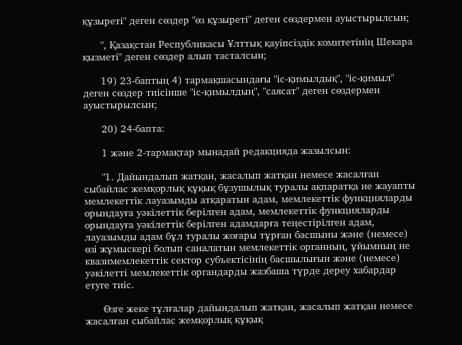құзыреті" деген сөздер "өз құзыреті" деген сөздермен ауыстырылсын;

      ", Қазақстан Республикасы Ұлттық қауіпсіздік комитетінің Шекара қызметі" деген сөздер алып тасталсын;

      19) 23-баптың 4) тармақшасындағы "іс-қимылдық", "іс-қимыл" деген сөздер тиісінше "іс-қимылдың", "саясат" деген сөздермен ауыстырылсын;

      20) 24-бапта:

      1 және 2-тармақтар мынадай редакцияда жазылсын:

      "1. Дайындалып жатқан, жасалып жатқан немесе жасалған сыбайлас жемқорлық құқық бұзушылық туралы ақпаратқа ие жауапты мемлекеттік лауазымды атқаратын адам, мемлекеттік функцияларды орындауға уәкілеттік берілген адам, мемлекеттік функцияларды орындауға уәкілеттік берілген адамдарға теңестірілген адам, лауазымды адам бұл туралы жоғары тұрған басшыны және (немесе) өзі жұмыскері болып саналатын мемлекеттік органның, ұйымның не квазимемлекеттік сектор субъектісінің басшылығын және (немесе) уәкілетті мемлекеттік органдарды жазбаша түрде дереу хабардар етуге тиіс.

      Өзге жеке тұлғалар дайындалып жатқан, жасалып жатқан немесе жасалған сыбайлас жемқорлық құқық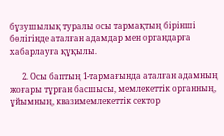бұзушылық туралы осы тармақтың бірінші бөлігінде аталған адамдар мен органдарға хабарлауға құқылы.

      2. Осы баптың 1-тармағында аталған адамның жоғары тұрған басшысы, мемлекеттік органның, ұйымның, квазимемлекеттік сектор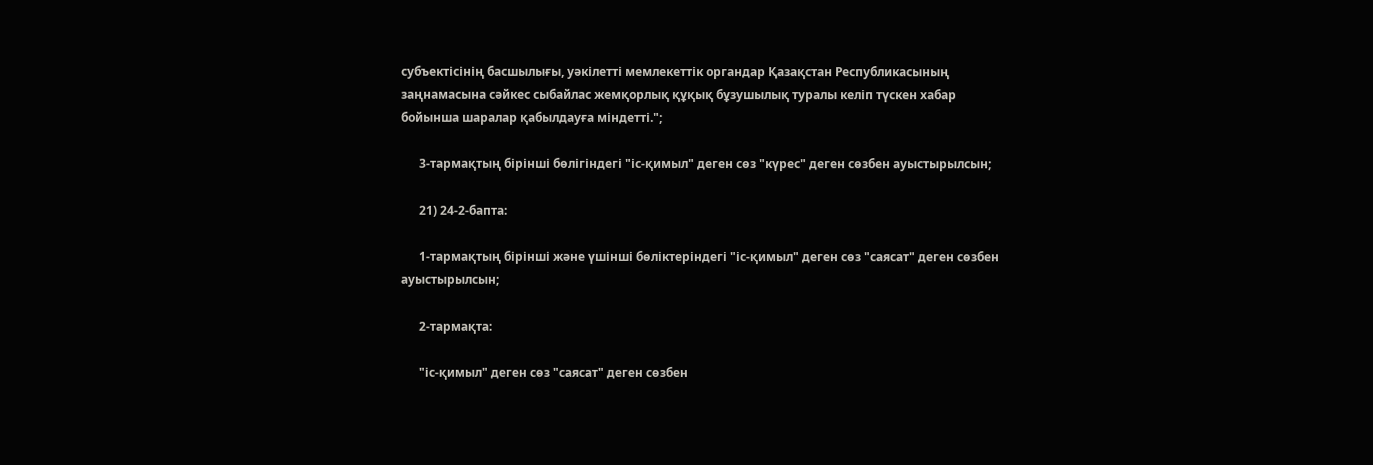субъектісінің басшылығы, уәкілетті мемлекеттік органдар Қазақстан Республикасының заңнамасына сәйкес сыбайлас жемқорлық құқық бұзушылық туралы келіп түскен хабар бойынша шаралар қабылдауға міндетті.";

      3-тармақтың бірінші бөлігіндегі "іс-қимыл" деген сөз "күрес" деген сөзбен ауыстырылсын;

      21) 24-2-бапта:

      1-тармақтың бірінші және үшінші бөліктеріндегі "іс-қимыл" деген сөз "саясат" деген сөзбен ауыстырылсын;

      2-тармақта:

      "іс-қимыл" деген сөз "саясат" деген сөзбен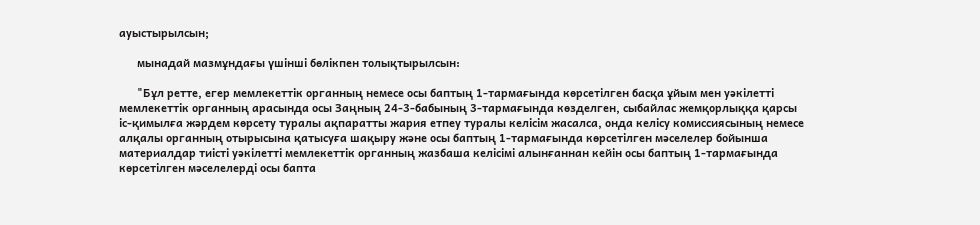ауыстырылсын;

      мынадай мазмұндағы үшінші бөлікпен толықтырылсын:

      "Бұл ретте, егер мемлекеттік органның немесе осы баптың 1-тармағында көрсетілген басқа ұйым мен уәкілетті мемлекеттік органның арасында осы Заңның 24-3-бабының 3-тармағында көзделген, сыбайлас жемқорлыққа қарсы іс-қимылға жәрдем көрсету туралы ақпаратты жария етпеу туралы келісім жасалса, онда келісу комиссиясының немесе алқалы органның отырысына қатысуға шақыру және осы баптың 1-тармағында көрсетілген мәселелер бойынша материалдар тиісті уәкілетті мемлекеттік органның жазбаша келісімі алынғаннан кейін осы баптың 1-тармағында көрсетілген мәселелерді осы бапта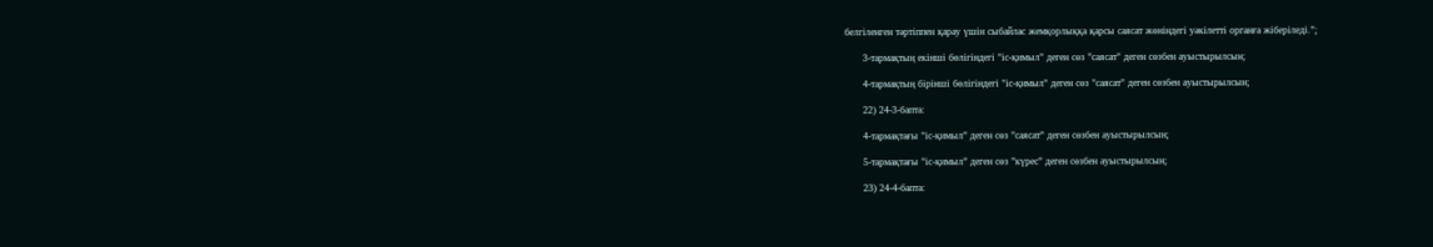белгіленген тәртіппен қарау үшін сыбайлас жемқорлыққа қарсы саясат жөніндегі уәкілетті органға жіберіледі.";

      3-тармақтың екінші бөлігіндегі "іс-қимыл" деген сөз "саясат" деген сөзбен ауыстырылсын;

      4-тармақтың бірінші бөлігіндегі "іс-қимыл" деген сөз "саясат" деген сөзбен ауыстырылсын;

      22) 24-3-бапта:

      4-тармақтағы "іс-қимыл" деген сөз "саясат" деген сөзбен ауыстырылсын;

      5-тармақтағы "іс-қимыл" деген сөз "күрес" деген сөзбен ауыстырылсын;

      23) 24-4-бапта: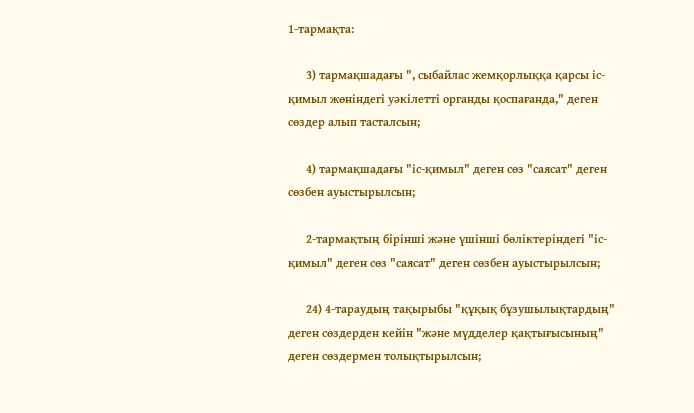1-тармақта:

      3) тармақшадағы ", сыбайлас жемқорлыққа қарсы іс-қимыл жөніндегі уәкілетті органды қоспағанда," деген сөздер алып тасталсын;

      4) тармақшадағы "іс-қимыл" деген сөз "саясат" деген сөзбен ауыстырылсын;

      2-тармақтың бірінші және үшінші бөліктеріндегі "іс-қимыл" деген сөз "саясат" деген сөзбен ауыстырылсын;

      24) 4-тараудың тақырыбы "құқық бұзушылықтардың" деген сөздерден кейін "және мүдделер қақтығысының" деген сөздермен толықтырылсын;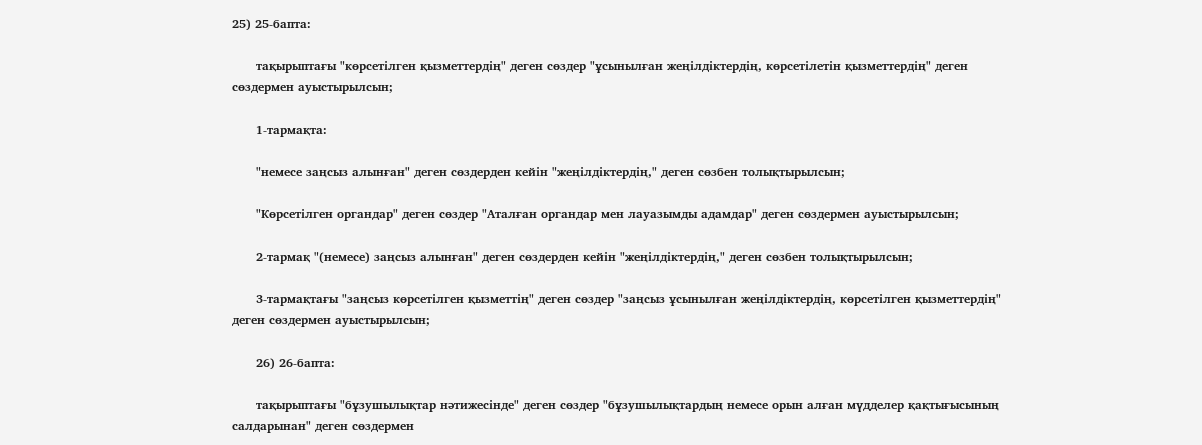25) 25-бапта:

      тақырыптағы "көрсетілген қызметтердің" деген сөздер "ұсынылған жеңілдіктердің, көрсетілетін қызметтердің" деген сөздермен ауыстырылсын;

      1-тармақта:

      "немесе заңсыз алынған" деген сөздерден кейін "жеңілдіктердің," деген сөзбен толықтырылсын;

      "Көрсетілген органдар" деген сөздер "Аталған органдар мен лауазымды адамдар" деген сөздермен ауыстырылсын;

      2-тармақ "(немесе) заңсыз алынған" деген сөздерден кейін "жеңілдіктердің," деген сөзбен толықтырылсын;

      3-тармақтағы "заңсыз көрсетілген қызметтің" деген сөздер "заңсыз ұсынылған жеңілдіктердің, көрсетілген қызметтердің" деген сөздермен ауыстырылсын;

      26) 26-бапта:

      тақырыптағы "бұзушылықтар нәтижесінде" деген сөздер "бұзушылықтардың немесе орын алған мүдделер қақтығысының салдарынан" деген сөздермен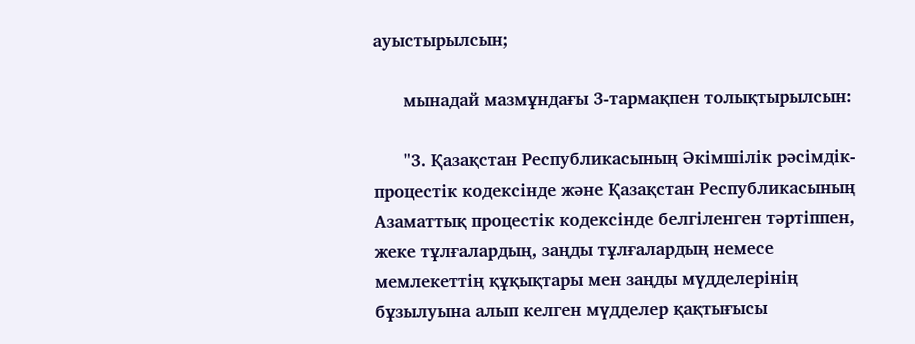ауыстырылсын;

      мынадай мазмұндағы 3-тармақпен толықтырылсын:

      "3. Қазақстан Республикасының Әкімшілік рәсімдік-процестік кодексінде және Қазақстан Республикасының Азаматтық процестік кодексінде белгіленген тәртіппен, жеке тұлғалардың, заңды тұлғалардың немесе мемлекеттің құқықтары мен заңды мүдделерінің бұзылуына алып келген мүдделер қақтығысы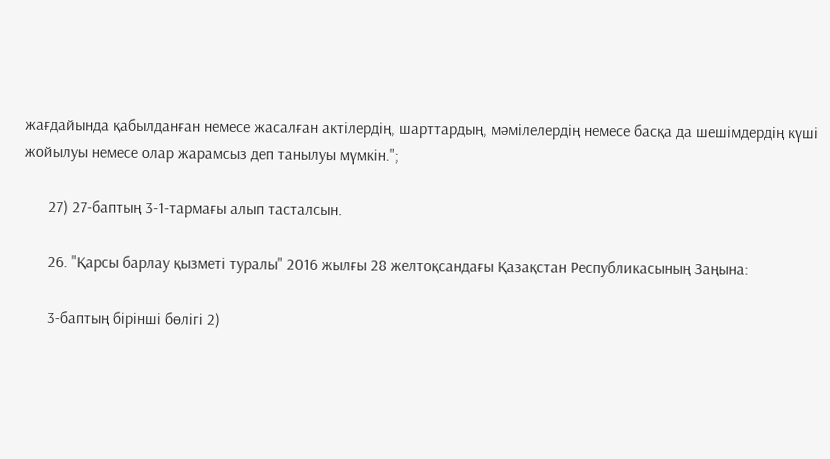жағдайында қабылданған немесе жасалған актілердің, шарттардың, мәмілелердің немесе басқа да шешімдердің күші жойылуы немесе олар жарамсыз деп танылуы мүмкін.";

      27) 27-баптың 3-1-тармағы алып тасталсын.

      26. "Қарсы барлау қызметі туралы" 2016 жылғы 28 желтоқсандағы Қазақстан Республикасының Заңына:

      3-баптың бірінші бөлігі 2)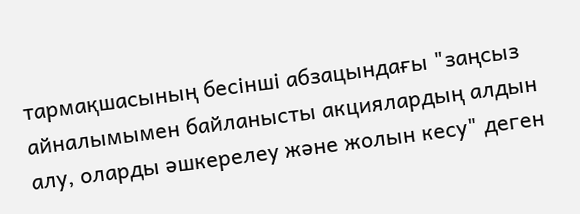тармақшасының бесінші абзацындағы "заңсыз айналымымен байланысты акциялардың алдын алу, оларды әшкерелеу және жолын кесу" деген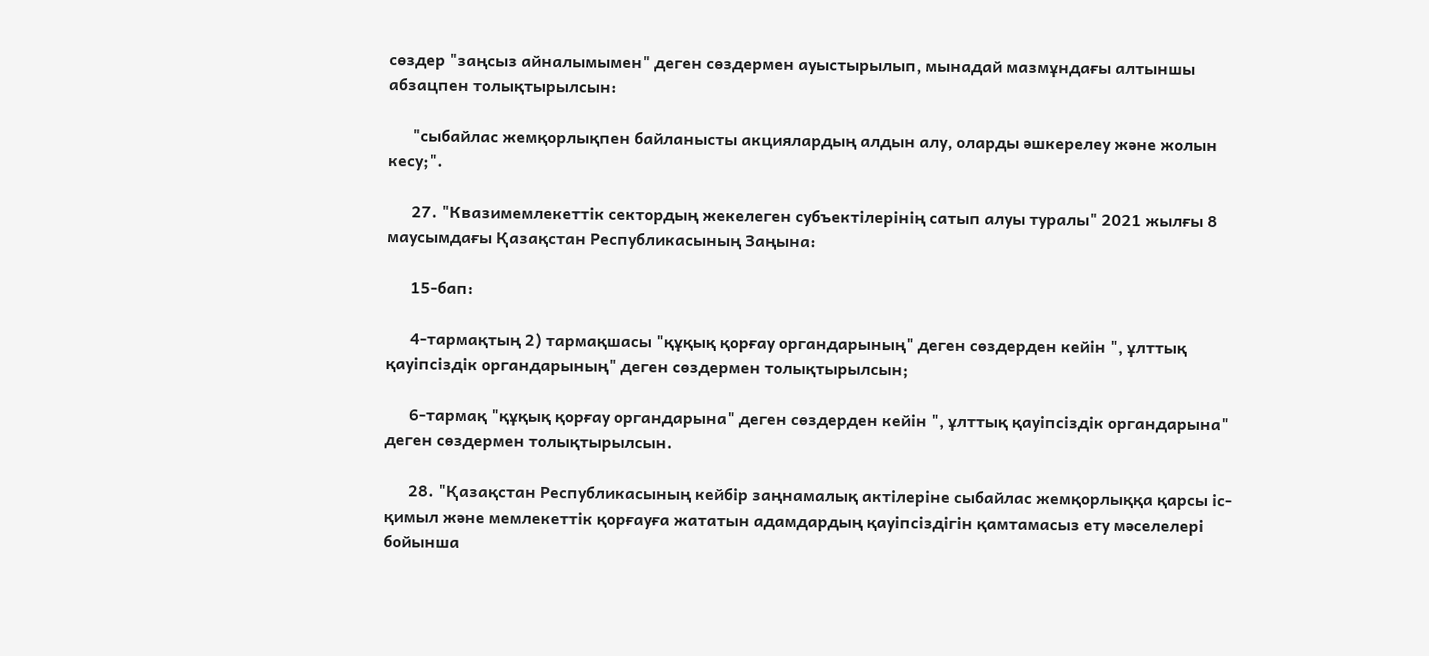сөздер "заңсыз айналымымен" деген сөздермен ауыстырылып, мынадай мазмұндағы алтыншы абзацпен толықтырылсын:

      "сыбайлас жемқорлықпен байланысты акциялардың алдын алу, оларды әшкерелеу және жолын кесу;".

      27. "Квазимемлекеттік сектордың жекелеген субъектілерінің сатып алуы туралы" 2021 жылғы 8 маусымдағы Қазақстан Республикасының Заңына:

      15-бап:

      4-тармақтың 2) тармақшасы "құқық қорғау органдарының" деген сөздерден кейін ", ұлттық қауіпсіздік органдарының" деген сөздермен толықтырылсын;

      6-тармақ "құқық қорғау органдарына" деген сөздерден кейін ", ұлттық қауіпсіздік органдарына" деген сөздермен толықтырылсын.

      28. "Қазақстан Республикасының кейбір заңнамалық актілеріне сыбайлас жемқорлыққа қарсы іс-қимыл және мемлекеттік қорғауға жататын адамдардың қауіпсіздігін қамтамасыз ету мәселелері бойынша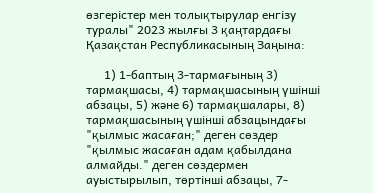өзгерістер мен толықтырулар енгізу туралы" 2023 жылғы 3 қаңтардағы Қазақстан Республикасының Заңына:

      1) 1-баптың 3-тармағының 3) тармақшасы, 4) тармақшасының үшінші абзацы, 5) және 6) тармақшалары, 8) тармақшасының үшінші абзацындағы "қылмыс жасаған;" деген сөздер "қылмыс жасаған адам қабылдана алмайды." деген сөздермен ауыстырылып, төртінші абзацы, 7-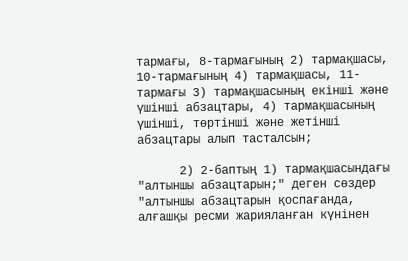тармағы, 8-тармағының 2) тармақшасы, 10-тармағының 4) тармақшасы, 11-тармағы 3) тармақшасының екінші және үшінші абзацтары, 4) тармақшасының үшінші, төртінші және жетінші абзацтары алып тасталсын;

      2) 2-баптың 1) тармақшасындағы "алтыншы абзацтарын;" деген сөздер "алтыншы абзацтарын қоспағанда, алғашқы ресми жарияланған күнінен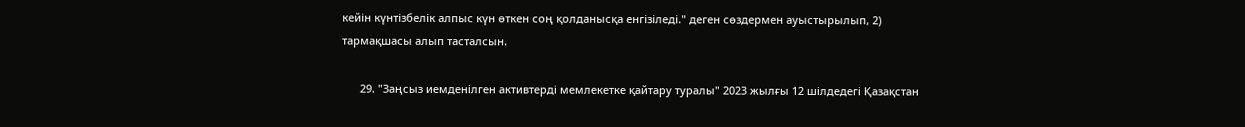кейін күнтізбелік алпыс күн өткен соң қолданысқа енгізіледі." деген сөздермен ауыстырылып, 2) тармақшасы алып тасталсын.

      29. "Заңсыз иемденілген активтерді мемлекетке қайтару туралы" 2023 жылғы 12 шілдедегі Қазақстан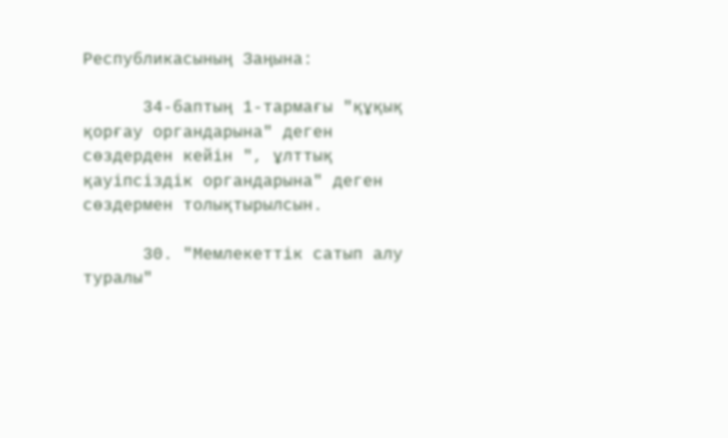Республикасының Заңына:

      34-баптың 1-тармағы "құқық қорғау органдарына" деген сөздерден кейін ", ұлттық қауіпсіздік органдарына" деген сөздермен толықтырылсын.

      30. "Мемлекеттiк сатып алу туралы"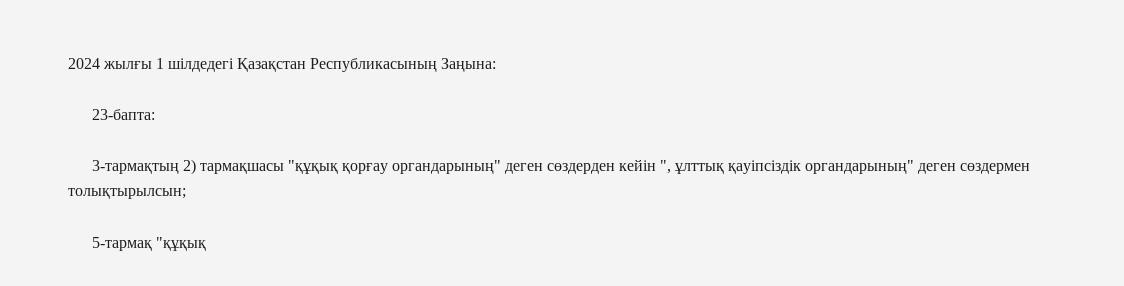2024 жылғы 1 шілдедегі Қазақстан Республикасының Заңына:

      23-бапта:

      3-тармақтың 2) тармақшасы "құқық қорғау органдарының" деген сөздерден кейін ", ұлттық қауіпсіздік органдарының" деген сөздермен толықтырылсын;

      5-тармақ "құқық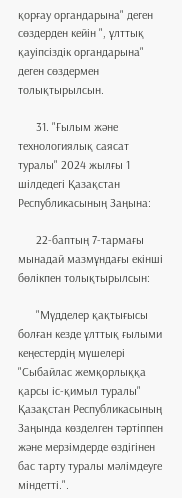қорғау органдарына" деген сөздерден кейін ", ұлттық қауіпсіздік органдарына" деген сөздермен толықтырылсын.

      31. "Ғылым және технологиялық саясат туралы" 2024 жылғы 1 шілдедегі Қазақстан Республикасының Заңына:

      22-баптың 7-тармағы мынадай мазмұндағы екінші бөлікпен толықтырылсын:

      "Мүдделер қақтығысы болған кезде ұлттық ғылыми кеңестердің мүшелері "Сыбайлас жемқорлыққа қарсы іс-қимыл туралы" Қазақстан Республикасының Заңында көзделген тәртіппен және мерзімдерде өздігінен бас тарту туралы мәлімдеуге міндетті.".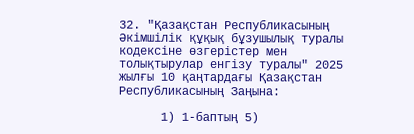32. "Қазақстан Республикасының Әкімшілік құқық бұзушылық туралы кодексіне өзгерістер мен толықтырулар енгізу туралы" 2025 жылғы 10 қаңтардағы Қазақстан Республикасының Заңына:

      1) 1-баптың 5)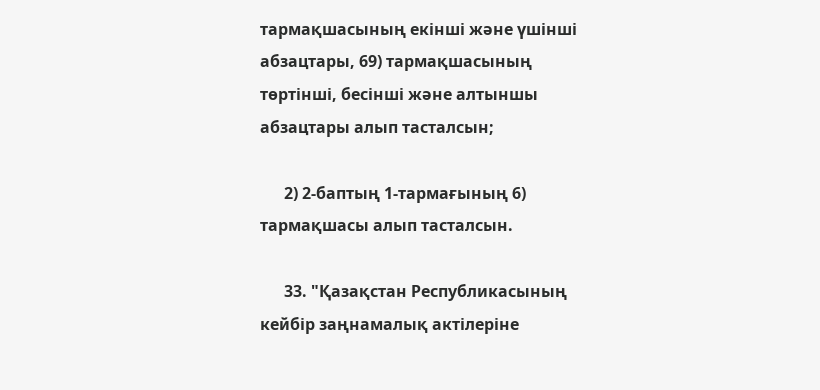тармақшасының екінші және үшінші абзацтары, 69) тармақшасының төртінші, бесінші және алтыншы абзацтары алып тасталсын;

      2) 2-баптың 1-тармағының 6) тармақшасы алып тасталсын.

      33. "Қазақстан Республикасының кейбір заңнамалық актілеріне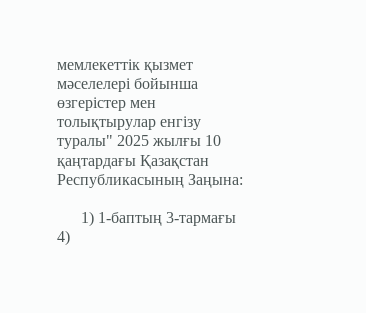мемлекеттік қызмет мәселелері бойынша өзгерістер мен толықтырулар енгізу туралы" 2025 жылғы 10 қаңтардағы Қазақстан Республикасының Заңына:

      1) 1-баптың 3-тармағы 4)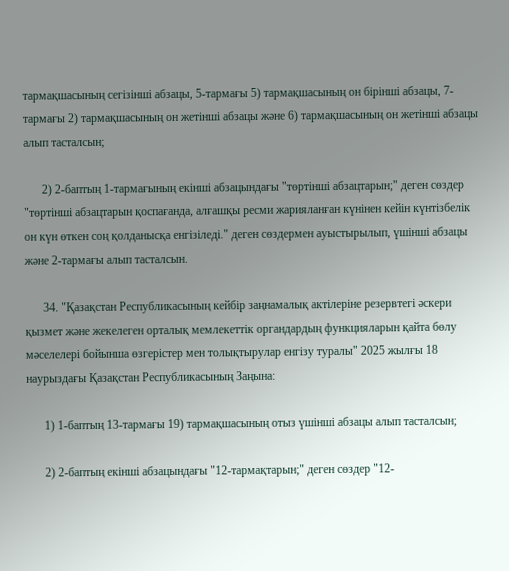тармақшасының сегізінші абзацы, 5-тармағы 5) тармақшасының он бірінші абзацы, 7-тармағы 2) тармақшасының он жетінші абзацы және 6) тармақшасының он жетінші абзацы алып тасталсын;

      2) 2-баптың 1-тармағының екінші абзацындағы "төртінші абзацтарын;" деген сөздер "төртінші абзацтарын қоспағанда, алғашқы ресми жарияланған күнінен кейін күнтізбелік он күн өткен соң қолданысқа енгізіледі." деген сөздермен ауыстырылып, үшінші абзацы және 2-тармағы алып тасталсын.

      34. "Қазақстан Республикасының кейбір заңнамалық актілеріне резервтегі әскери қызмет және жекелеген орталық мемлекеттік органдардың функцияларын қайта бөлу мәселелері бойынша өзгерістер мен толықтырулар енгізу туралы" 2025 жылғы 18 наурыздағы Қазақстан Республикасының Заңына:

      1) 1-баптың 13-тармағы 19) тармақшасының отыз үшінші абзацы алып тасталсын;

      2) 2-баптың екінші абзацындағы "12-тармақтарын;" деген сөздер "12-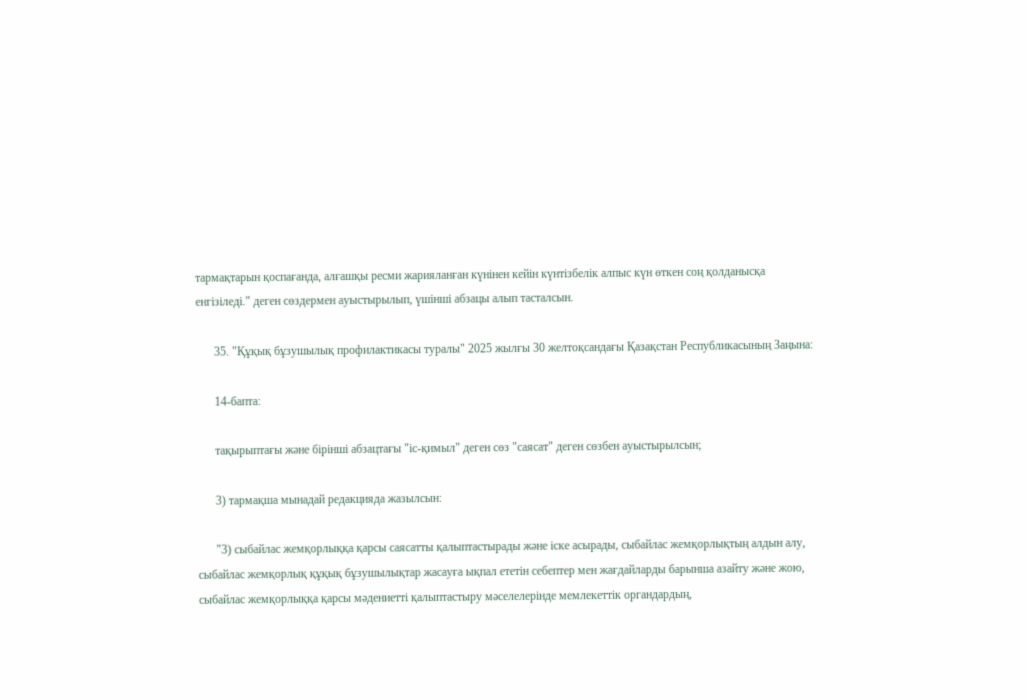тармақтарын қоспағанда, алғашқы ресми жарияланған күнінен кейін күнтізбелік алпыс күн өткен соң қолданысқа енгізіледі." деген сөздермен ауыстырылып, үшінші абзацы алып тасталсын.

      35. "Құқық бұзушылық профилактикасы туралы" 2025 жылғы 30 желтоқсандағы Қазақстан Республикасының Заңына:

      14-бапта:

      тақырыптағы және бірінші абзацтағы "іс-қимыл" деген сөз "саясат" деген сөзбен ауыстырылсын;

      3) тармақша мынадай редакцияда жазылсын:

      "3) сыбайлас жемқорлыққа қарсы саясатты қалыптастырады және іске асырады, сыбайлас жемқорлықтың алдын алу, сыбайлас жемқорлық құқық бұзушылықтар жасауға ықпал ететін себептер мен жағдайларды барынша азайту және жою, сыбайлас жемқорлыққа қарсы мәдениетті қалыптастыру мәселелерінде мемлекеттік органдардың,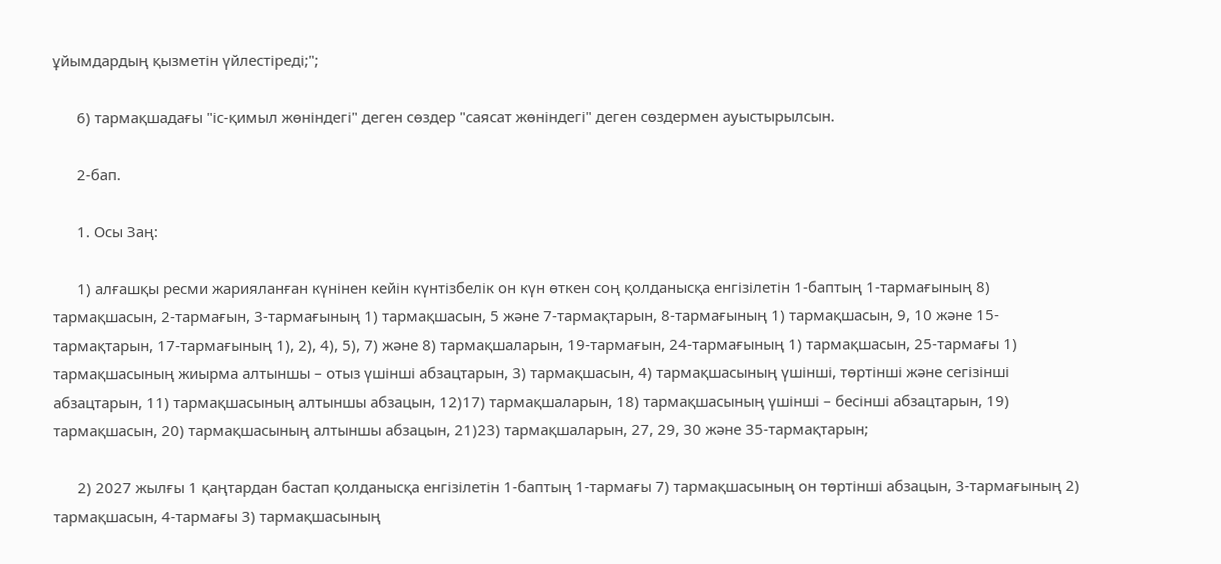ұйымдардың қызметін үйлестіреді;";

      6) тармақшадағы "іс-қимыл жөніндегі" деген сөздер "саясат жөніндегі" деген сөздермен ауыстырылсын.

      2-бап.

      1. Осы Заң:

      1) алғашқы ресми жарияланған күнінен кейін күнтізбелік он күн өткен соң қолданысқа енгізілетін 1-баптың 1-тармағының 8) тармақшасын, 2-тармағын, 3-тармағының 1) тармақшасын, 5 және 7-тармақтарын, 8-тармағының 1) тармақшасын, 9, 10 және 15-тармақтарын, 17-тармағының 1), 2), 4), 5), 7) және 8) тармақшаларын, 19-тармағын, 24-тармағының 1) тармақшасын, 25-тармағы 1) тармақшасының жиырма алтыншы – отыз үшінші абзацтарын, 3) тармақшасын, 4) тармақшасының үшінші, төртінші және сегізінші абзацтарын, 11) тармақшасының алтыншы абзацын, 12)17) тармақшаларын, 18) тармақшасының үшінші – бесінші абзацтарын, 19) тармақшасын, 20) тармақшасының алтыншы абзацын, 21)23) тармақшаларын, 27, 29, 30 және 35-тармақтарын;

      2) 2027 жылғы 1 қаңтардан бастап қолданысқа енгізілетін 1-баптың 1-тармағы 7) тармақшасының он төртінші абзацын, 3-тармағының 2) тармақшасын, 4-тармағы 3) тармақшасының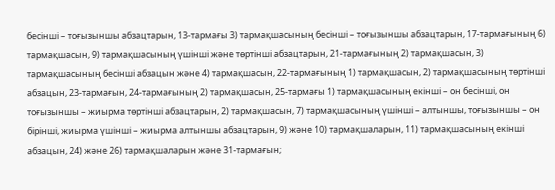бесінші – тоғызыншы абзацтарын, 13-тармағы 3) тармақшасының бесінші – тоғызыншы абзацтарын, 17-тармағының 6) тармақшасын, 9) тармақшасының үшінші және төртінші абзацтарын, 21-тармағының 2) тармақшасын, 3) тармақшасының бесінші абзацын және 4) тармақшасын, 22-тармағының 1) тармақшасын, 2) тармақшасының төртінші абзацын, 23-тармағын, 24-тармағының 2) тармақшасын, 25-тармағы 1) тармақшасының екінші – он бесінші, он тоғызыншы – жиырма төртінші абзацтарын, 2) тармақшасын, 7) тармақшасының үшінші – алтыншы, тоғызыншы – он бірінші, жиырма үшінші – жиырма алтыншы абзацтарын, 9) және 10) тармақшаларын, 11) тармақшасының екінші абзацын, 24) және 26) тармақшаларын және 31-тармағын;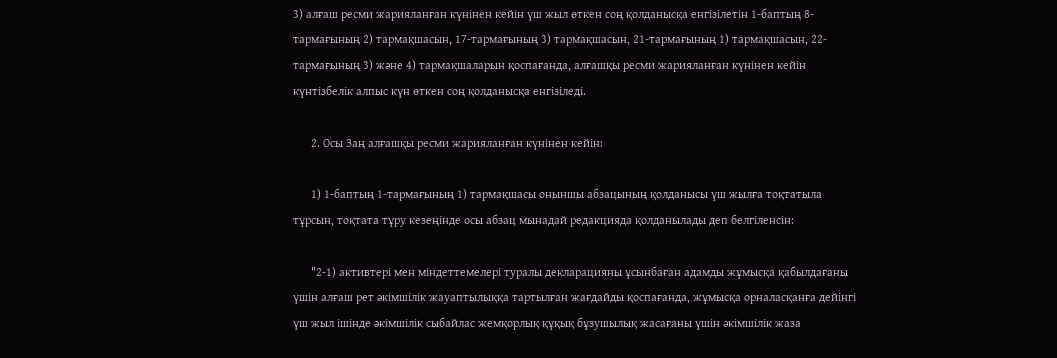3) алғаш ресми жарияланған күнінен кейін үш жыл өткен соң қолданысқа енгізілетін 1-баптың 8-тармағының 2) тармақшасын, 17-тармағының 3) тармақшасын, 21-тармағының 1) тармақшасын, 22-тармағының 3) және 4) тармақшаларын қоспағанда, алғашқы ресми жарияланған күнінен кейін күнтізбелік алпыс күн өткен соң қолданысқа енгізіледі.

      2. Осы Заң алғашқы ресми жарияланған күнінен кейін:

      1) 1-баптың 1-тармағының 1) тармақшасы оныншы абзацының қолданысы үш жылға тоқтатыла тұрсын, тоқтата тұру кезеңінде осы абзац мынадай редакцияда қолданылады деп белгіленсін:

      "2-1) активтері мен міндеттемелері туралы декларацияны ұсынбаған адамды жұмысқа қабылдағаны үшін алғаш рет әкімшілік жауаптылыққа тартылған жағдайды қоспағанда, жұмысқа орналасқанға дейінгі үш жыл ішінде әкімшілік сыбайлас жемқорлық құқық бұзушылық жасағаны үшін әкімшілік жаза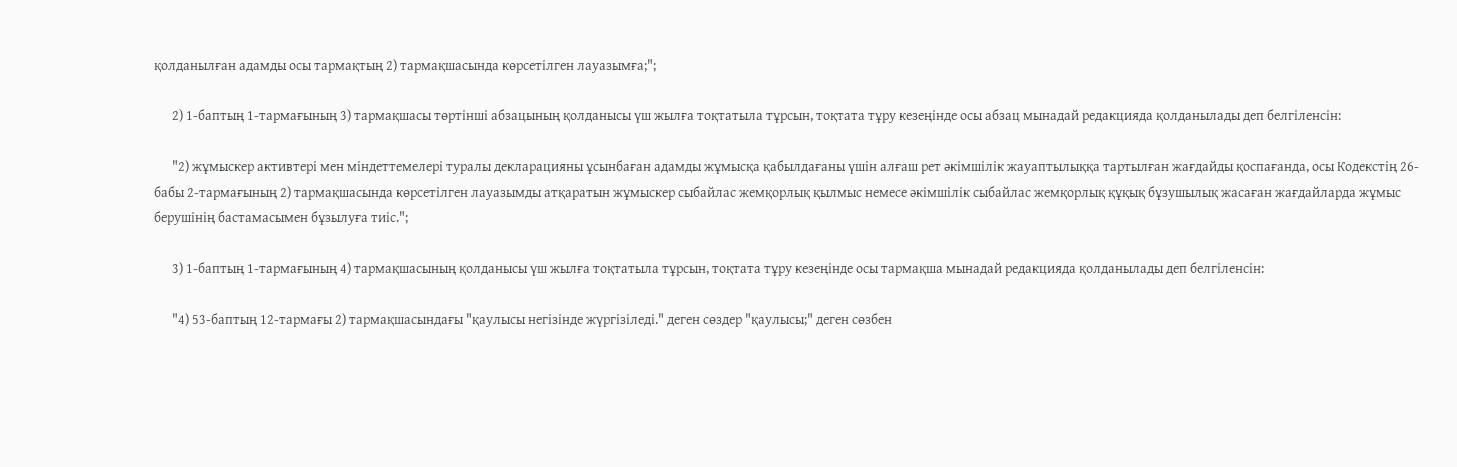қолданылған адамды осы тармақтың 2) тармақшасында көрсетілген лауазымға;";

      2) 1-баптың 1-тармағының 3) тармақшасы төртінші абзацының қолданысы үш жылға тоқтатыла тұрсын, тоқтата тұру кезеңінде осы абзац мынадай редакцияда қолданылады деп белгіленсін:

      "2) жұмыскер активтері мен міндеттемелері туралы декларацияны ұсынбаған адамды жұмысқа қабылдағаны үшін алғаш рет әкімшілік жауаптылыққа тартылған жағдайды қоспағанда, осы Кодекстің 26-бабы 2-тармағының 2) тармақшасында көрсетілген лауазымды атқаратын жұмыскер сыбайлас жемқорлық қылмыс немесе әкімшілік сыбайлас жемқорлық құқық бұзушылық жасаған жағдайларда жұмыс берушінің бастамасымен бұзылуға тиіс.";

      3) 1-баптың 1-тармағының 4) тармақшасының қолданысы үш жылға тоқтатыла тұрсын, тоқтата тұру кезеңінде осы тармақша мынадай редакцияда қолданылады деп белгіленсін:

      "4) 53-баптың 12-тармағы 2) тармақшасындағы "қаулысы негізінде жүргізіледі." деген сөздер "қаулысы;" деген сөзбен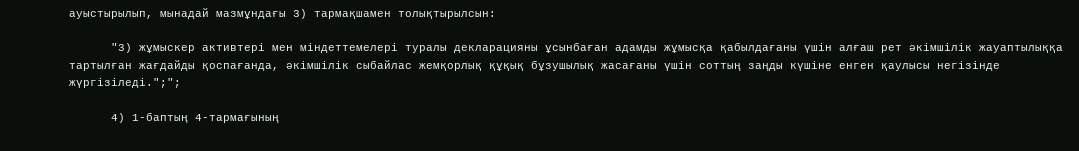ауыстырылып, мынадай мазмұндағы 3) тармақшамен толықтырылсын:

      "3) жұмыскер активтері мен міндеттемелері туралы декларацияны ұсынбаған адамды жұмысқа қабылдағаны үшін алғаш рет әкімшілік жауаптылыққа тартылған жағдайды қоспағанда, әкімшілік сыбайлас жемқорлық құқық бұзушылық жасағаны үшін соттың заңды күшіне енген қаулысы негізінде жүргізіледі.";";

      4) 1-баптың 4-тармағының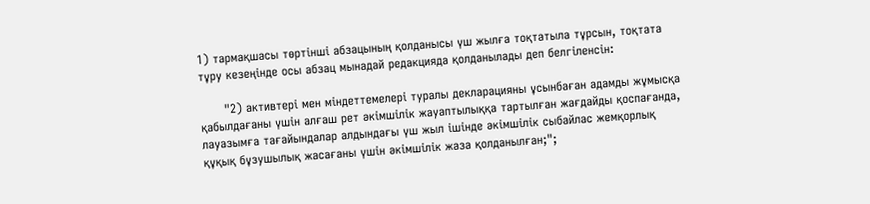1) тармақшасы төртінші абзацының қолданысы үш жылға тоқтатыла тұрсын, тоқтата тұру кезеңінде осы абзац мынадай редакцияда қолданылады деп белгіленсін:

      "2) активтері мен міндеттемелері туралы декларацияны ұсынбаған адамды жұмысқа қабылдағаны үшін алғаш рет әкімшілік жауаптылыққа тартылған жағдайды қоспағанда, лауазымға тағайындалар алдындағы үш жыл ішінде әкімшілік сыбайлас жемқорлық құқық бұзушылық жасағаны үшін әкімшілік жаза қолданылған;";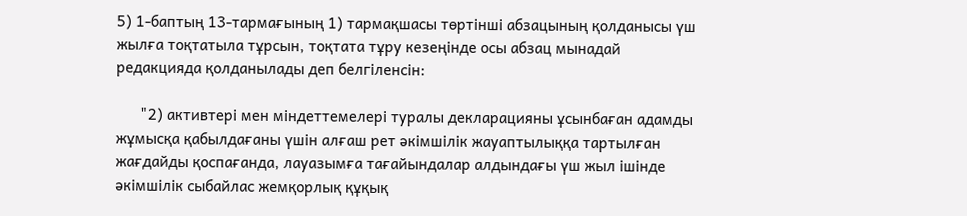5) 1-баптың 13-тармағының 1) тармақшасы төртінші абзацының қолданысы үш жылға тоқтатыла тұрсын, тоқтата тұру кезеңінде осы абзац мынадай редакцияда қолданылады деп белгіленсін:

      "2) активтері мен міндеттемелері туралы декларацияны ұсынбаған адамды жұмысқа қабылдағаны үшін алғаш рет әкімшілік жауаптылыққа тартылған жағдайды қоспағанда, лауазымға тағайындалар алдындағы үш жыл ішінде әкімшілік сыбайлас жемқорлық құқық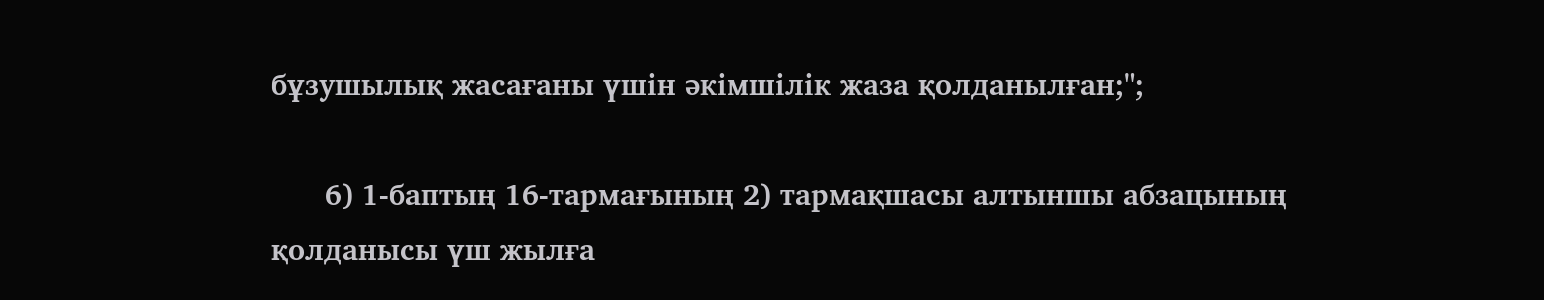бұзушылық жасағаны үшін әкімшілік жаза қолданылған;";

      6) 1-баптың 16-тармағының 2) тармақшасы алтыншы абзацының қолданысы үш жылға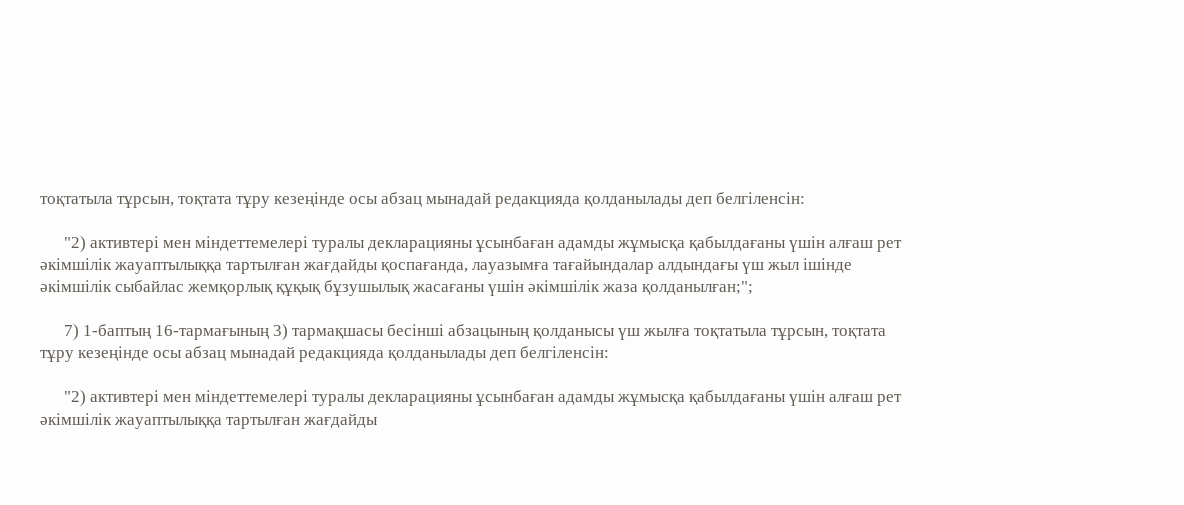тоқтатыла тұрсын, тоқтата тұру кезеңінде осы абзац мынадай редакцияда қолданылады деп белгіленсін:

      "2) активтері мен міндеттемелері туралы декларацияны ұсынбаған адамды жұмысқа қабылдағаны үшін алғаш рет әкімшілік жауаптылыққа тартылған жағдайды қоспағанда, лауазымға тағайындалар алдындағы үш жыл ішінде әкімшілік сыбайлас жемқорлық құқық бұзушылық жасағаны үшін әкімшілік жаза қолданылған;";

      7) 1-баптың 16-тармағының 3) тармақшасы бесінші абзацының қолданысы үш жылға тоқтатыла тұрсын, тоқтата тұру кезеңінде осы абзац мынадай редакцияда қолданылады деп белгіленсін:

      "2) активтері мен міндеттемелері туралы декларацияны ұсынбаған адамды жұмысқа қабылдағаны үшін алғаш рет әкімшілік жауаптылыққа тартылған жағдайды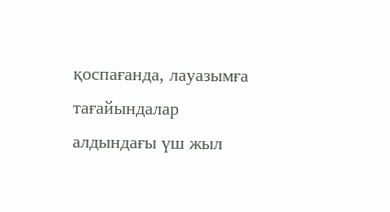қоспағанда, лауазымға тағайындалар алдындағы үш жыл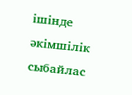ішінде әкімшілік сыбайлас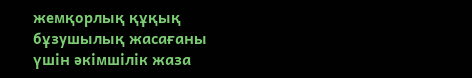жемқорлық құқық бұзушылық жасағаны үшін әкімшілік жаза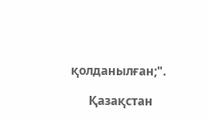қолданылған;".

      Қазақстан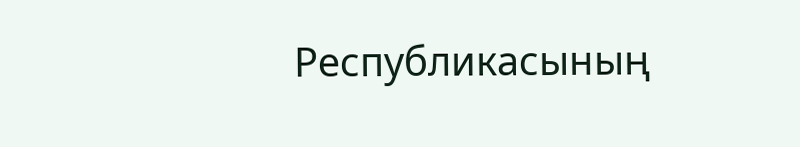Республикасының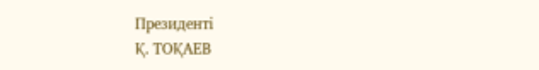Президенті
Қ. ТОҚАЕВ